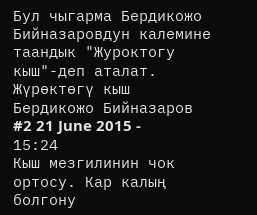Бул чыгарма Бердикожо Бийназаровдун калемине таандык "Журоктогу кыш"-деп аталат.
Жүрөктөгү кыш Бердикожо Бийназаров
#2 21 June 2015 - 15:24
Кыш мезгилинин чок ортосу. Кар калың болгону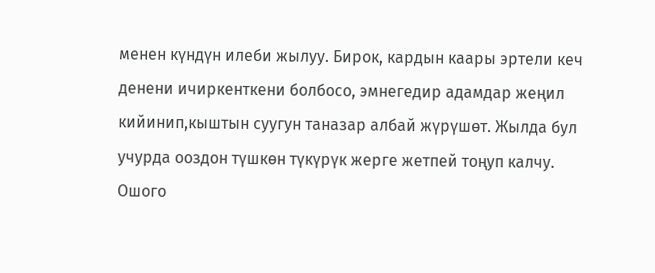менен күндүн илеби жылуу. Бирок, кардын каары эртели кеч денени ичиркенткени болбосо, эмнегедир адамдар жеңил кийинип,кыштын суугун таназар албай жүрүшөт. Жылда бул учурда ооздон түшкөн түкүрүк жерге жетпей тоңуп калчу. Ошого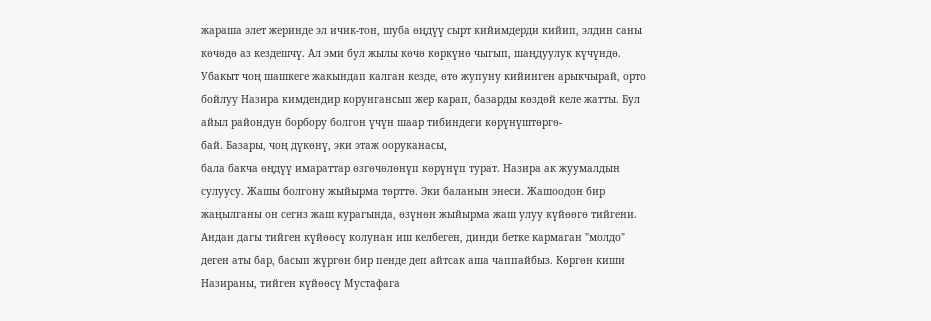жараша элет жеринде эл ичик-тон, шуба өңдүү сырт кийимдерди кийип, элдин саны көчөдө аз кездешчү. Ал эми бул жылы көчө көркүнө чыгып, шаңдуулук күчүндө. Убакыт чоң шашкеге жакындап калган кезде, өтө жупуну кийинген арыкчырай, орто бойлуу Назира кимдендир корунгансып жер карап, базарды көздөй келе жатты. Бул айыл райондун борбору болгон үчүн шаар тибиндеги көрүнүштөргө-
бай. Базары, чоң дүкөнү, эки этаж ооруканасы,
бала бакча өңдүү имараттар өзгөчөлөнүп көрүнүп турат. Назира ак жуумалдын сулуусу. Жашы болгону жыйырма төрттө. Эки баланын энеси. Жашоодон бир жаңылганы он сегиз жаш курагында, өзүнөн жыйырма жаш улуу күйөөгө тийгени. Андан дагы тийген күйөөсү колунан иш келбеген, динди бетке кармаган "молдо"
деген аты бар, басып жүргөн бир пенде деп айтсак аша чаппайбыз. Көргөн киши Назираны, тийген күйөөсү Мустафага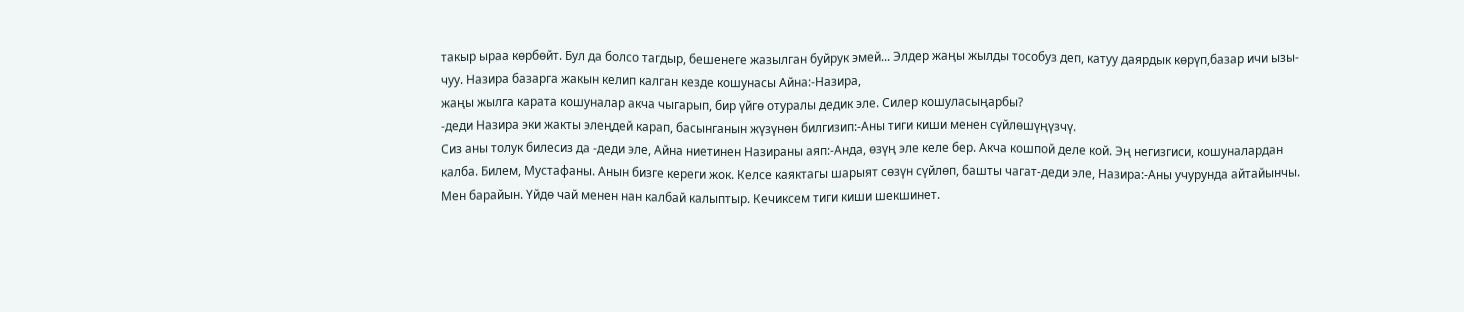такыр ыраа көрбөйт. Бул да болсо тагдыр, бешенеге жазылган буйрук эмей... Элдер жаңы жылды тособуз деп, катуу даярдык көрүп,базар ичи ызы-чуу. Назира базарга жакын келип калган кезде кошунасы Айна:-Назира,
жаңы жылга карата кошуналар акча чыгарып, бир үйгө отуралы дедик эле. Силер кошуласыңарбы?
-деди Назира эки жакты элеңдей карап, басынганын жүзүнөн билгизип:-Аны тиги киши менен сүйлөшүңүзчү.
Сиз аны толук билесиз да -деди эле, Айна ниетинен Назираны аяп:-Анда, өзүң эле келе бер. Акча кошпой деле кой. Эң негизгиси, кошуналардан калба. Билем, Мустафаны. Анын бизге кереги жок. Келсе каяктагы шарыят сөзүн сүйлөп, башты чагат-деди эле, Назира:-Аны учурунда айтайынчы. Мен барайын. Үйдө чай менен нан калбай калыптыр. Кечиксем тиги киши шекшинет.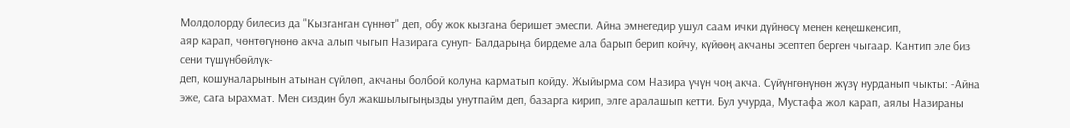Молдолорду билесиз да "Кызганган сүннөт" деп, обу жок кызгана беришет эмеспи. Айна эмнегедир ушул саам ички дүйнөсү менен кеңешкенсип,
аяр карап, чөнтөгүнөнө акча алып чыгып Назирага сунуп- Балдарыңа бирдеме ала барып берип койчу, күйөөң акчаны эсептеп берген чыгаар. Кантип эле биз сени түшүнбөйлүк-
деп, кошуналарынын атынан сүйлөп, акчаны болбой колуна карматып койду. Жыйырма сом Назира үчүн чоң акча. Сүйүнгөнүнөн жүзү нурданып чыкты: -Айна эже, сага ырахмат. Мен сиздин бул жакшылыгыңызды унутпайм деп, базарга кирип, элге аралашып кетти. Бул учурда, Мустафа жол карап, аялы Назираны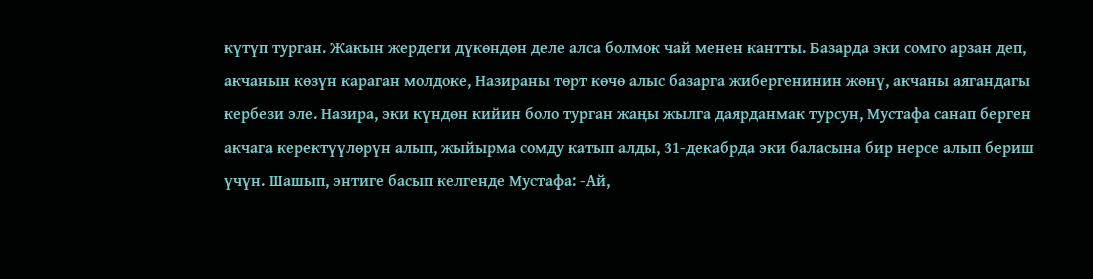күтүп турган. Жакын жердеги дүкөндөн деле алса болмок чай менен кантты. Базарда эки сомго арзан деп, акчанын көзүн караган молдоке, Назираны төрт көчө алыс базарга жибергенинин жөнү, акчаны аягандагы кербези эле. Назира, эки күндөн кийин боло турган жаңы жылга даярданмак турсун, Мустафа санап берген акчага керектүүлөрүн алып, жыйырма сомду катып алды, 31-декабрда эки баласына бир нерсе алып бериш үчүн. Шашып, энтиге басып келгенде Мустафа: -Ай,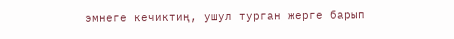эмнеге кечиктиң, ушул турган жерге барып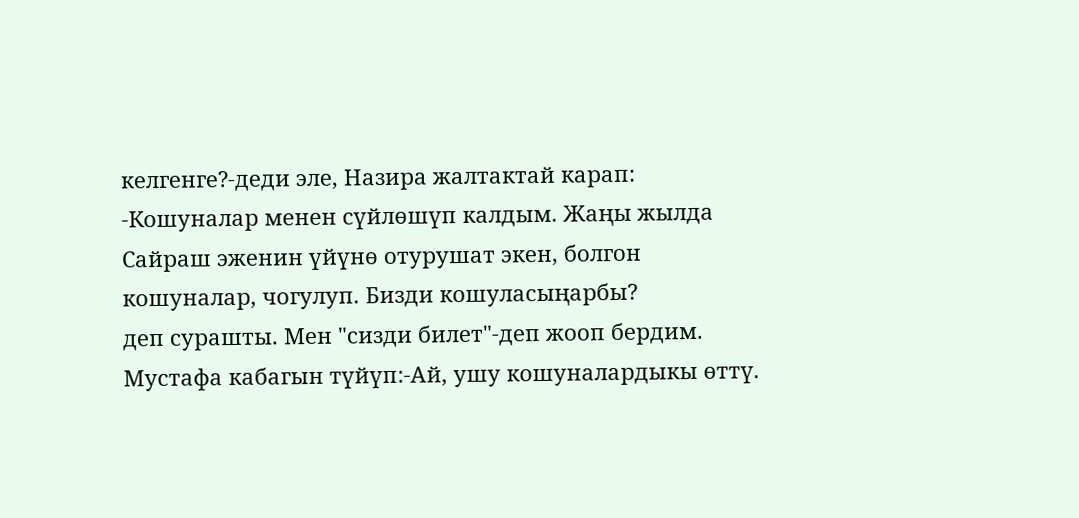келгенге?-деди эле, Назира жалтактай карап: -Кошуналар менен сүйлөшүп калдым. Жаңы жылда Сайраш эженин үйүнө отурушат экен, болгон кошуналар, чогулуп. Бизди кошуласыңарбы?
деп сурашты. Мен "сизди билет"-деп жооп бердим. Мустафа кабагын түйүп:-Ай, ушу кошуналардыкы өттү.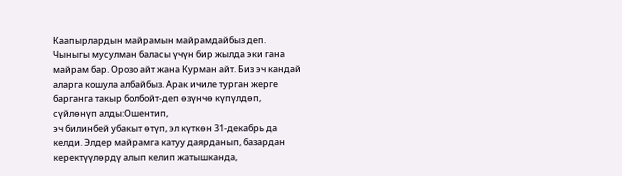Каапырлардын майрамын майрамдайбыз деп. Чыныгы мусулман баласы үчүн бир жылда эки гана майрам бар. Орозо айт жана Курман айт. Биз эч кандай аларга кошула албайбыз. Арак ичиле турган жерге барганга такыр болбойт-деп өзүнчө күпүлдөп, сүйлөнүп алды:Ошентип,
эч билинбей убакыт өтүп, эл күткөн 31-декабрь да келди. Элдер майрамга катуу даярданып, базардан керектүүлөрдү алып келип жатышканда,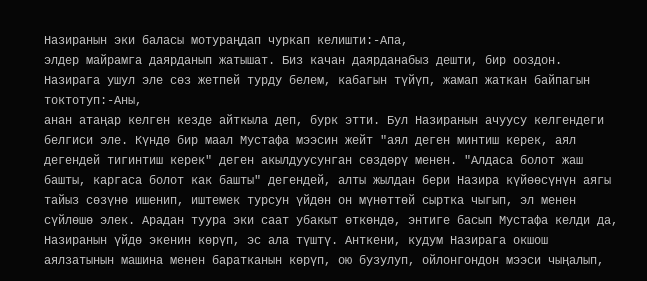Назиранын эки баласы мотураңдап чуркап келишти:-Апа,
элдер майрамга даярданып жатышат. Биз качан даярданабыз дешти, бир ооздон. Назирага ушул эле сөз жетпей турду белем, кабагын түйүп, жамап жаткан байпагын токтотуп:-Аны,
анан атаңар келген кезде айткыла деп, бурк этти. Бул Назиранын ачуусу келгендеги белгиси эле. Күндө бир маал Мустафа мээсин жейт "аял деген минтиш керек, аял дегендей тигинтиш керек" деген акылдуусунган сөздөрү менен. "Алдаса болот жаш башты, каргаса болот как башты" дегендей, алты жылдан бери Назира күйөөсүнүн аягы тайыз сөзүнө ишенип, иштемек турсун үйдөн он мүнөттөй сыртка чыгып, эл менен сүйлөшө элек. Арадан туура эки саат убакыт өткөндө, энтиге басып Мустафа келди да, Назиранын үйдө экенин көрүп, эс ала түштү. Анткени, кудум Назирага окшош аялзатынын машина менен баратканын көрүп, ою бузулуп, ойлонгондон мээси чыңалып,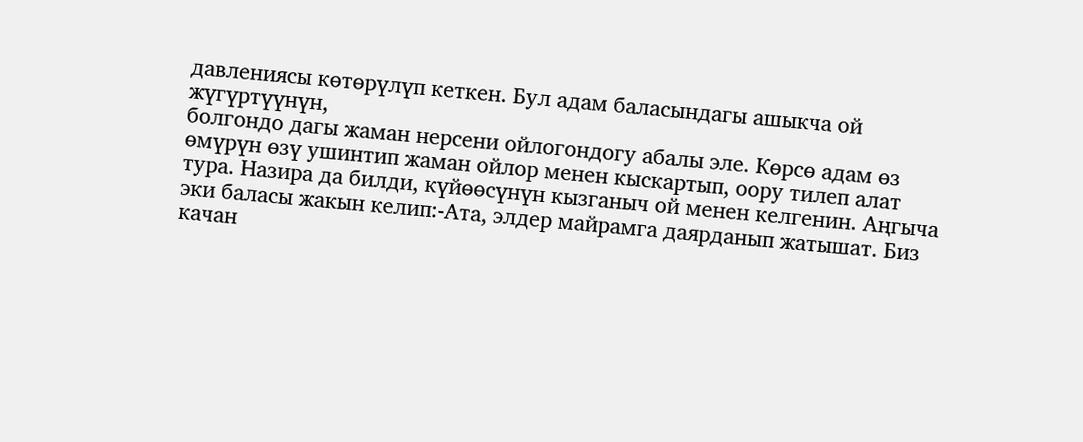давлениясы көтөрүлүп кеткен. Бул адам баласындагы ашыкча ой жүгүртүүнүн,
болгондо дагы жаман нерсени ойлогондогу абалы эле. Көрсө адам өз өмүрүн өзү ушинтип жаман ойлор менен кыскартып, оору тилеп алат тура. Назира да билди, күйөөсүнүн кызганыч ой менен келгенин. Аңгыча эки баласы жакын келип:-Ата, элдер майрамга даярданып жатышат. Биз качан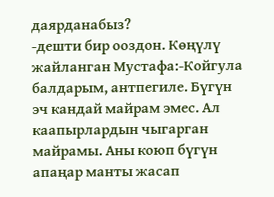даярданабыз?
-дешти бир ооздон. Көңүлү жайланган Мустафа:-Койгула балдарым, антпегиле. Бүгүн эч кандай майрам эмес. Ал каапырлардын чыгарган майрамы. Аны коюп бүгүн апаңар манты жасап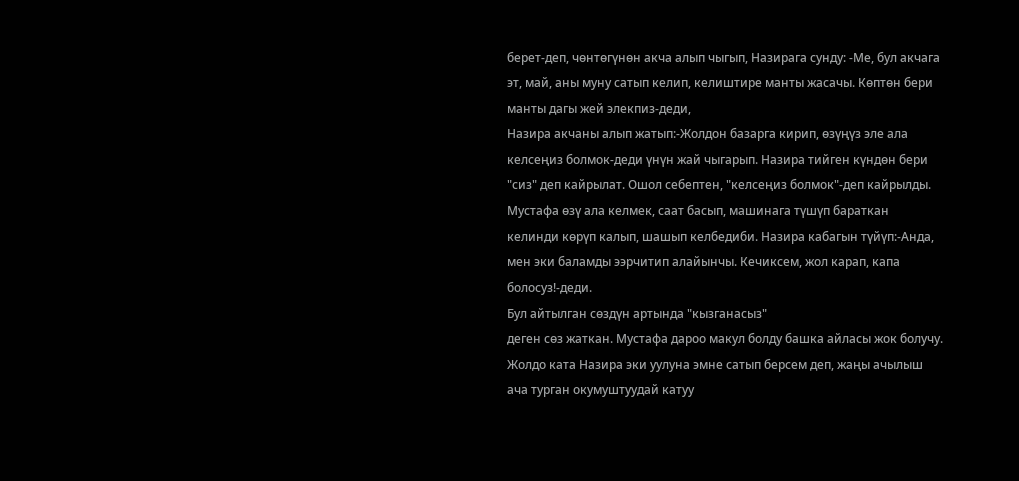берет-деп, чөнтөгүнөн акча алып чыгып, Назирага сунду: -Ме, бул акчага эт, май, аны муну сатып келип, келиштире манты жасачы. Көптөн бери манты дагы жей элекпиз-деди,
Назира акчаны алып жатып:-Жолдон базарга кирип, өзүңүз эле ала келсеңиз болмок-деди үнүн жай чыгарып. Назира тийген күндөн бери "сиз" деп кайрылат. Ошол себептен, "келсеңиз болмок"-деп кайрылды. Мустафа өзү ала келмек, саат басып, машинага түшүп бараткан келинди көрүп калып, шашып келбедиби. Назира кабагын түйүп:-Анда,
мен эки баламды ээрчитип алайынчы. Кечиксем, жол карап, капа болосуз!-деди.
Бул айтылган сөздүн артында "кызганасыз"
деген сөз жаткан. Мустафа дароо макул болду башка айласы жок болучу. Жолдо ката Назира эки уулуна эмне сатып берсем деп, жаңы ачылыш ача турган окумуштуудай катуу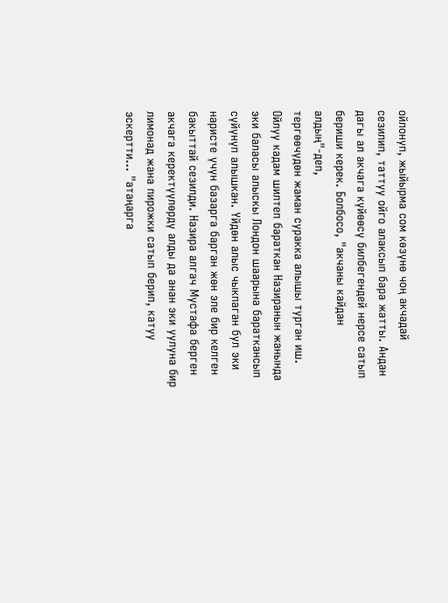ойлонуп, жыйырма сом көзүнө чоң акчадай сезилип, таттуу ойго алаксып бара жатты. Андан дагы ал акчага күйөөсү билбегендей нерсе сатып бериши керек. Болбосо, "акчаны кайдан алдың"-деп,
тергөөчүдөн жаман суракка алышы турган иш. Ойлуу кадам шилтеп бараткан Назиранын жанында эки баласы алыскы Лондон шаарына бараткансып сүйүнүп алышкан. Үйдөн алыс чыкпаган бул эки наристе үчүн базарга барган жөн эле бир келген бакыттай сезилди. Назира алгач Мустафа берген акчага керектүүлөрдү алды да анан эки уулуна бир лимонад жана пирожки сатып берип, катуу эскертти… "атаңарга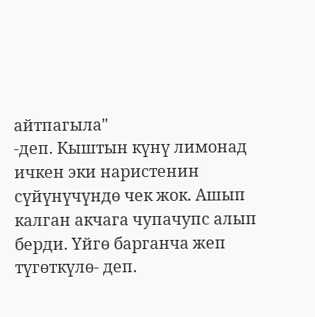айтпагыла"
-деп. Кыштын күнү лимонад ичкен эки наристенин сүйүнүчүндө чек жок. Ашып калган акчага чупачупс алып берди. Үйгө барганча жеп түгөткүлө- деп.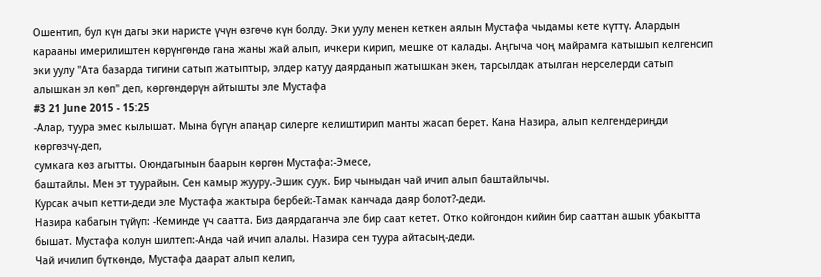Ошентип, бул күн дагы эки наристе үчүн өзгөчө күн болду. Эки уулу менен кеткен аялын Мустафа чыдамы кете күттү. Алардын карааны имерилиштен көрүнгөндө гана жаны жай алып, ичкери кирип, мешке от калады. Аңгыча чоң майрамга катышып келгенсип эки уулу "Ата базарда тигини сатып жатыптыр, элдер катуу даярданып жатышкан экен, тарсылдак атылган нерселерди сатып алышкан эл көп" деп, көргөндөрүн айтышты эле Мустафа
#3 21 June 2015 - 15:25
-Алар, туура эмес кылышат. Мына бүгүн апаңар силерге келиштирип манты жасап берет. Кана Назира, алып келгендериңди көргөзчү-деп,
сумкага көз агытты. Оюндагынын баарын көргөн Мустафа:-Эмесе,
баштайлы. Мен эт туурайын. Сен камыр жууру.-Эшик суук. Бир чыныдан чай ичип алып баштайлычы.
Курсак ачып кетти-деди эле Мустафа жактыра бербей:-Тамак канчада даяр болот?-деди.
Назира кабагын түйүп: -Кеминде үч саатта. Биз даярдаганча эле бир саат кетет. Отко койгондон кийин бир сааттан ашык убакытта бышат. Мустафа колун шилтеп:-Анда чай ичип алалы. Назира сен туура айтасың-деди.
Чай ичилип бүткөндө, Мустафа даарат алып келип,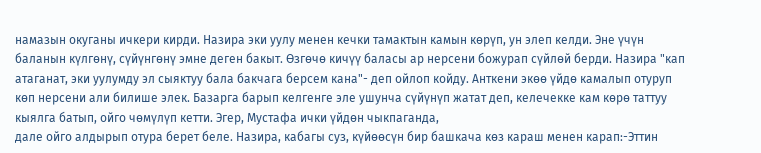намазын окуганы ичкери кирди. Назира эки уулу менен кечки тамактын камын көрүп, ун элеп келди. Эне үчүн баланын күлгөнү, сүйүнгөнү эмне деген бакыт. Өзгөчө кичүү баласы ар нерсени божурап сүйлөй берди. Назира "кап атаганат, эки уулумду эл сыяктуу бала бакчага берсем кана"- деп ойлоп койду. Анткени экөө үйдө камалып отуруп көп нерсени али билише элек. Базарга барып келгенге эле ушунча сүйүнүп жатат деп, келечекке кам көрө таттуу кыялга батып, ойго чөмүлүп кетти. Эгер, Мустафа ички үйдөн чыкпаганда,
дале ойго алдырып отура берет беле. Назира, кабагы суз, күйөөсүн бир башкача көз караш менен карап:-Эттин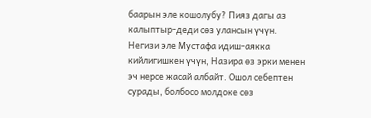баарын эле кошолубу? Пияз дагы аз калыптыр-деди сөз улансын үчүн. Негизи эле Мустафа идиш-аякка кийлигишкен үчүн, Назира өз эрки менен эч нерсе жасай албайт. Ошол себептен сурады, болбосо молдоке сөз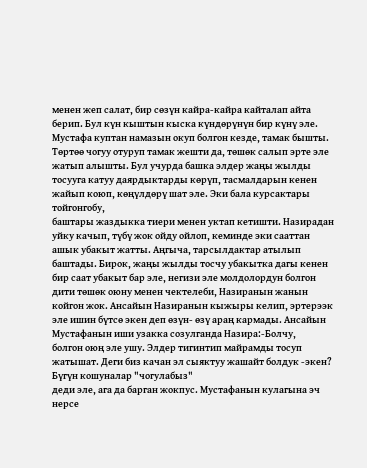менен жеп салат, бир сөзүн кайра-кайра кайталап айта берип. Бул күн кыштын кыска күндөрүнүн бир күнү эле. Мустафа куптан намазын окуп болгон кезде, тамак бышты. Төртөө чогуу отуруп тамак жешти да, төшөк салып эрте эле жатып алышты. Бул учурда башка элдер жаңы жылды тосууга катуу даярдыктарды көрүп, тасмалдарын кенен жайып коюп, көңүлдөрү шат эле. Эки бала курсактары тойгонгобу,
баштары жаздыкка тиери менен уктап кетишти. Назирадан уйку качып, түбү жок ойду ойлоп, кеминде эки сааттан ашык убакыт жатты. Аңгыча, тарсылдактар атылып баштады. Бирок, жаңы жылды тосчу убакытка дагы кенен бир саат убакыт бар эле, негизи эле молдолордун болгон дити төшөк оюну менен чектелеби, Назиранын жанын койгон жок. Ансайын Назиранын кыжыры келип, эртерээк эле ишин бүтсө экен деп өзүн- өзү араң кармады. Ансайын Мустафанын иши узакка созулганда Назира:-Болчу,
болгон оюң эле ушу. Элдер тигинтип майрамды тосуп жатышат. Деги биз качан эл сыяктуу жашайт болдук -экен? Бүгүн кошуналар "чогулабыз"
деди эле, ага да барган жокпус. Мустафанын кулагына эч нерсе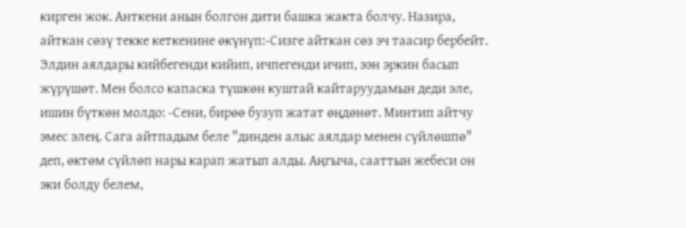кирген жок. Анткени анын болгон дити башка жакта болчу. Назира, айткан сөзү текке кеткенине өкүнүп:-Сизге айткан сөз эч таасир бербейт. Элдин аялдары кийбегенди кийип, ичпегенди ичип, ээн эркин басып жүрүшөт. Мен болсо капаска түшкөн куштай кайтаруудамын деди эле, ишин бүткөн молдо: -Сени, бирөө бузуп жатат өңдөнөт. Минтип айтчу эмес элең. Сага айтпадым беле "динден алыс аялдар менен сүйлөшпө"
деп, өктөм сүйлөп нары карап жатып алды. Аңгыча, сааттын жебеси он эки болду белем,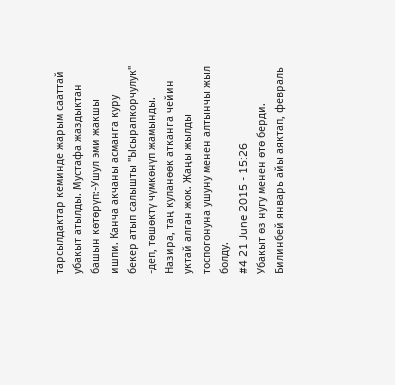тарсылдактар кеминде жарым сааттай убакыт атылды. Мустафа жаздыктан башын көтөрүп:-Ушул эми жакшы ишпи. Канча акчаны асманга куру бекер атып салышты "Ысырапкорчулук"
-деп, төшөктү чүмкөнүп жамынды. Назира, таң куланөөк атканга чейин уктай алган жок. Жаңы жылды тоспогонуна ушуну менен алтынчы жыл болду.
#4 21 June 2015 - 15:26
Убакыт өз нугу менен өтө берди. Билинбей январь айы аяктап, февраль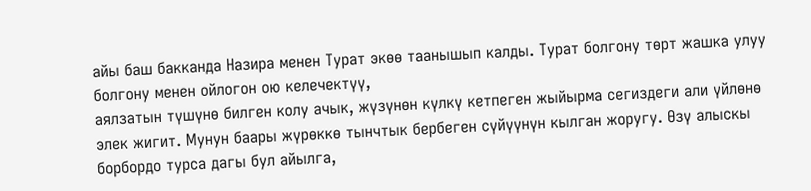айы баш бакканда Назира менен Турат экөө таанышып калды. Турат болгону төрт жашка улуу болгону менен ойлогон ою келечектүү,
аялзатын түшүнө билген колу ачык, жүзүнөн күлкү кетпеген жыйырма сегиздеги али үйлөнө элек жигит. Мунун баары жүрөккө тынчтык бербеген сүйүүнүн кылган жоругу. Өзү алыскы борбордо турса дагы бул айылга,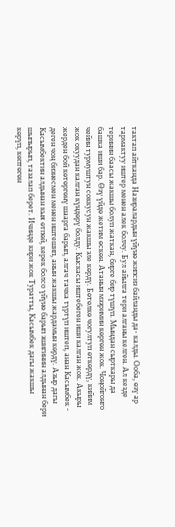тактап айтканда Назиралардын үйүнө жипсиз байланды да- калды. Ооба, өзү ар тармактуу иштер менен алек болчу. Бул айылга тери алганы келген. Ал кезде теринин баасы жакшы болуп жаткан, бирге бир түшүп. Мындан сырткары да башка иши бар. Өзү үйдө жетим өскөн. Атанын мээримин көргөн жок. Чоңойгонго чейин турмуштун соккусун жакшы эле көрдү. Бөтөлкө чогултуп өткөрдү, кийим жок окуудан калган күндөрү болду. Кыскасы иштебеген иши калган жок. Акыры жерден бой көтөргөнү шаарга барып, алгач тачка түртүп иштеп, анан Касымбек - деген чоң бизнесмен менен иштешип, анын жакшы жардамын көрдү. Азыр дагы Касымбектин алдынан кыя өтпөй, керек болсо үйүнө барып эшигинин алдынан бери шыпырып, тазалап берет. Ичинде кири жок Туратты, Касымбек дагы жакшы көрүп, көптөгөн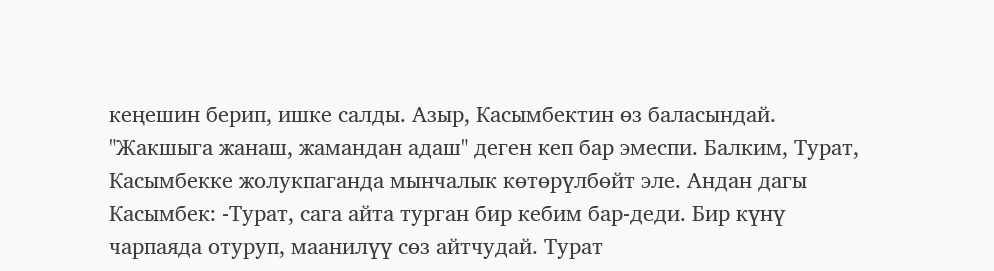кеңешин берип, ишке салды. Азыр, Касымбектин өз баласындай.
"Жакшыга жанаш, жамандан адаш" деген кеп бар эмеспи. Балким, Турат, Касымбекке жолукпаганда мынчалык көтөрүлбөйт эле. Андан дагы Касымбек: -Турат, сага айта турган бир кебим бар-деди. Бир күнү чарпаяда отуруп, маанилүү сөз айтчудай. Турат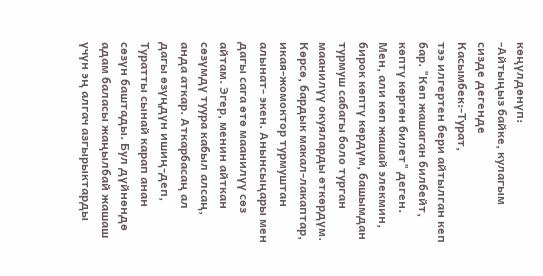көңүлдөнүп:
-Айтыңыз байке, кулагым сизде дегенде Касымбек:-Турат,
тээ илгертен бери айтылган кеп бар. "Көп жашаган билбейт, көптү көргөн билет" деген. Мен, али көп жашай элекмин, бирок көптү көрдүм, башымдан турмуш сабагы боло турган маанилүү окуяларды өткөрдүм. Көрсө, бардык макал-лакаптар,
икая-жомоктор турмуштан алынат- экен. Анынсыңары мен дагы сага өтө маанилүү сөз айтам. Эгер, менин айткан сөзүмдү туура кабыл алсаң, анда аткар. Аткарбасаң ал дагы өзүңдүн ишиң-деп, Туратты сынай карап анан сөзүн баштады. Бул дүйнөндө адам баласы жаңылбай жашаш үчүн эң алгач азгырыктарды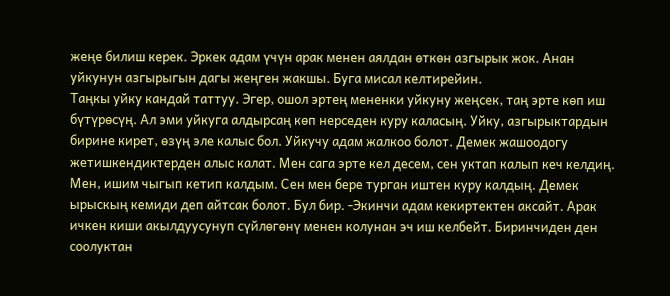жеңе билиш керек. Эркек адам үчүн арак менен аялдан өткөн азгырык жок. Анан уйкунун азгырыгын дагы жеңген жакшы. Буга мисал келтирейин.
Таңкы уйку кандай таттуу. Эгер, ошол эртең мененки уйкуну жеңсек, таң эрте көп иш бүтүрөсүң. Ал эми уйкуга алдырсаң көп нерседен куру каласың. Уйку, азгырыктардын бирине кирет, өзүң эле калыс бол. Уйкучу адам жалкоо болот. Демек жашоодогу жетишкендиктерден алыс калат. Мен сага эрте кел десем, сен уктап калып кеч келдиң. Мен, ишим чыгып кетип калдым. Сен мен бере турган иштен куру калдың. Демек ырыскың кемиди деп айтсак болот. Бул бир. -Экинчи адам кекиртектен аксайт. Арак ичкен киши акылдуусунуп сүйлөгөнү менен колунан эч иш келбейт. Биринчиден ден соолуктан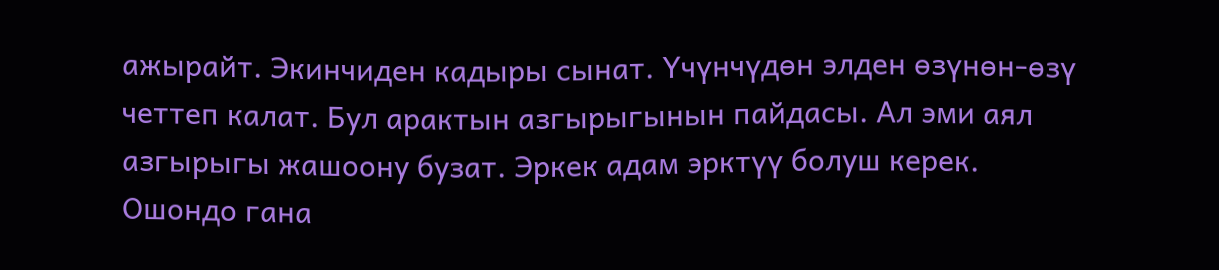ажырайт. Экинчиден кадыры сынат. Үчүнчүдөн элден өзүнөн-өзү четтеп калат. Бул арактын азгырыгынын пайдасы. Ал эми аял азгырыгы жашоону бузат. Эркек адам эрктүү болуш керек. Ошондо гана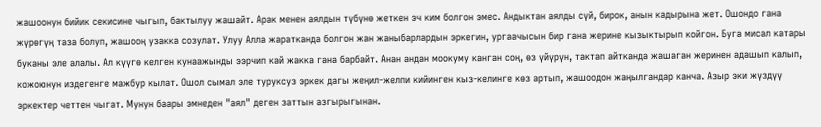жашоонун бийик секисине чыгып, бактылуу жашайт. Арак менен аялдын түбүнө жеткен эч ким болгон эмес. Андыктан аялды сүй, бирок, анын кадырына жет. Ошондо гана жүрөгүң таза болуп, жашооң узакка созулат. Улуу Алла жаратканда болгон жан жаныбарлардын эркегин, ургаачысын бир гана жерине кызыктырып койгон. Буга мисал катары буканы эле алалы. Ал күүгө келген кунаажынды ээрчип кай жакка гана барбайт. Анан андан моокуму канган соң, өз үйүрүн, тактап айтканда жашаган жеринен адашып калып, кожоюнун издегенге мажбур кылат. Ошол сымал эле туруксуз эркек дагы жеңил-желпи кийинген кыз-келинге көз артып, жашоодон жаңылгандар канча. Азыр эки жүздүү эркектер четтен чыгат. Мунун баары эмнеден "аял" деген заттын азгырыгынан.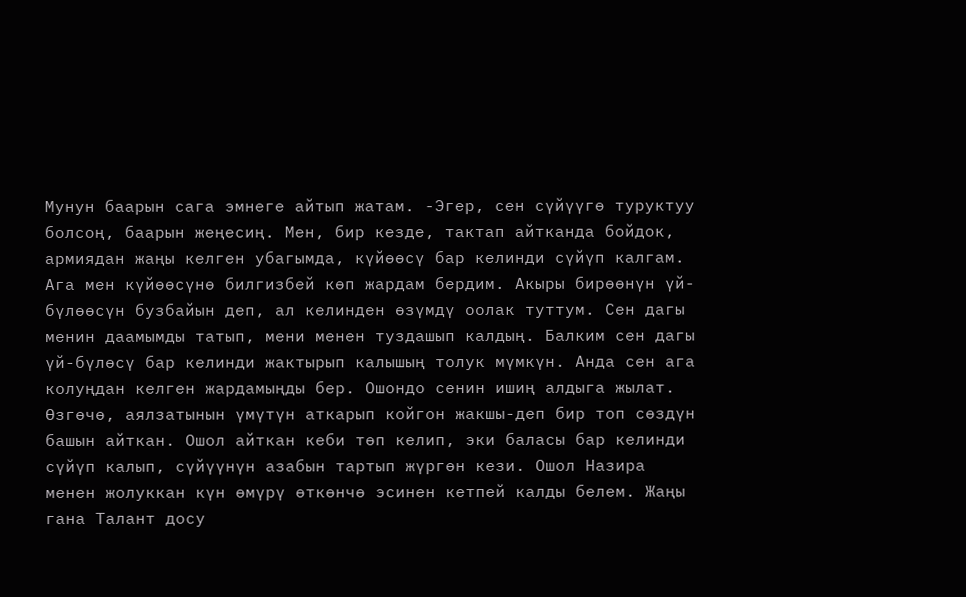Мунун баарын сага эмнеге айтып жатам. -Эгер, сен сүйүүгө туруктуу болсоң, баарын жеңесиң. Мен, бир кезде, тактап айтканда бойдок, армиядан жаңы келген убагымда, күйөөсү бар келинди сүйүп калгам. Ага мен күйөөсүнө билгизбей көп жардам бердим. Акыры бирөөнүн үй-бүлөөсүн бузбайын деп, ал келинден өзүмдү оолак туттум. Сен дагы менин даамымды татып, мени менен туздашып калдың. Балким сен дагы үй-бүлөсү бар келинди жактырып калышың толук мүмкүн. Анда сен ага колуңдан келген жардамыңды бер. Ошондо сенин ишиң алдыга жылат. Өзгөчө, аялзатынын үмүтүн аткарып койгон жакшы-деп бир топ сөздүн башын айткан. Ошол айткан кеби төп келип, эки баласы бар келинди сүйүп калып, сүйүүнүн азабын тартып жүргөн кези. Ошол Назира менен жолуккан күн өмүрү өткөнчө эсинен кетпей калды белем. Жаңы гана Талант досу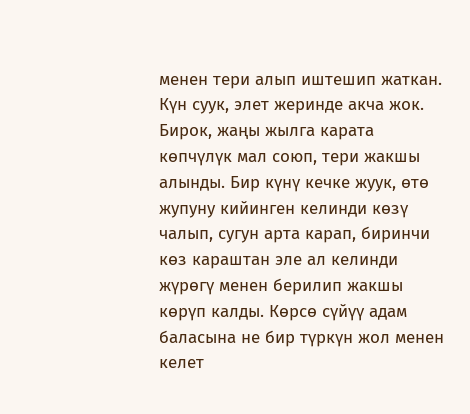менен тери алып иштешип жаткан. Күн суук, элет жеринде акча жок. Бирок, жаңы жылга карата көпчүлүк мал союп, тери жакшы алынды. Бир күнү кечке жуук, өтө жупуну кийинген келинди көзү чалып, сугун арта карап, биринчи көз караштан эле ал келинди жүрөгү менен берилип жакшы көрүп калды. Көрсө сүйүү адам баласына не бир түркүн жол менен келет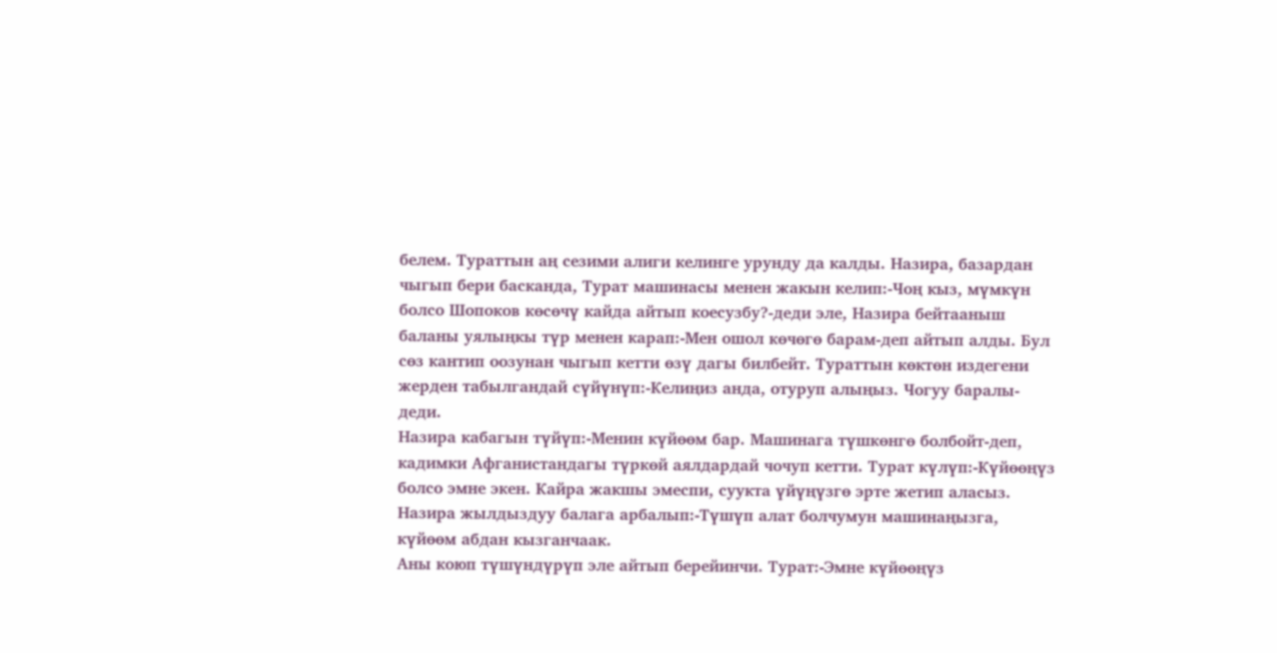белем. Тураттын аң сезими алиги келинге урунду да калды. Назира, базардан чыгып бери басканда, Турат машинасы менен жакын келип:-Чоң кыз, мүмкүн болсо Шопоков көсөчү кайда айтып коесузбу?-деди эле, Назира бейтааныш баланы уялыңкы түр менен карап:-Мен ошол көчөгө барам-деп айтып алды. Бул сөз кантип оозунан чыгып кетти өзү дагы билбейт. Тураттын көктөн издегени жерден табылгандай сүйүнүп:-Келиңиз анда, отуруп алыңыз. Чогуу баралы-деди.
Назира кабагын түйүп:-Менин күйөөм бар. Машинага түшкөнгө болбойт-деп,
кадимки Афганистандагы түркөй аялдардай чочуп кетти. Турат күлүп:-Күйөөңүз болсо эмне экен. Кайра жакшы эмеспи, суукта үйүңүзгө эрте жетип аласыз. Назира жылдыздуу балага арбалып:-Түшүп алат болчумун машинаңызга,
күйөөм абдан кызганчаак.
Аны коюп түшүндүрүп эле айтып берейинчи. Турат:-Эмне күйөөңүз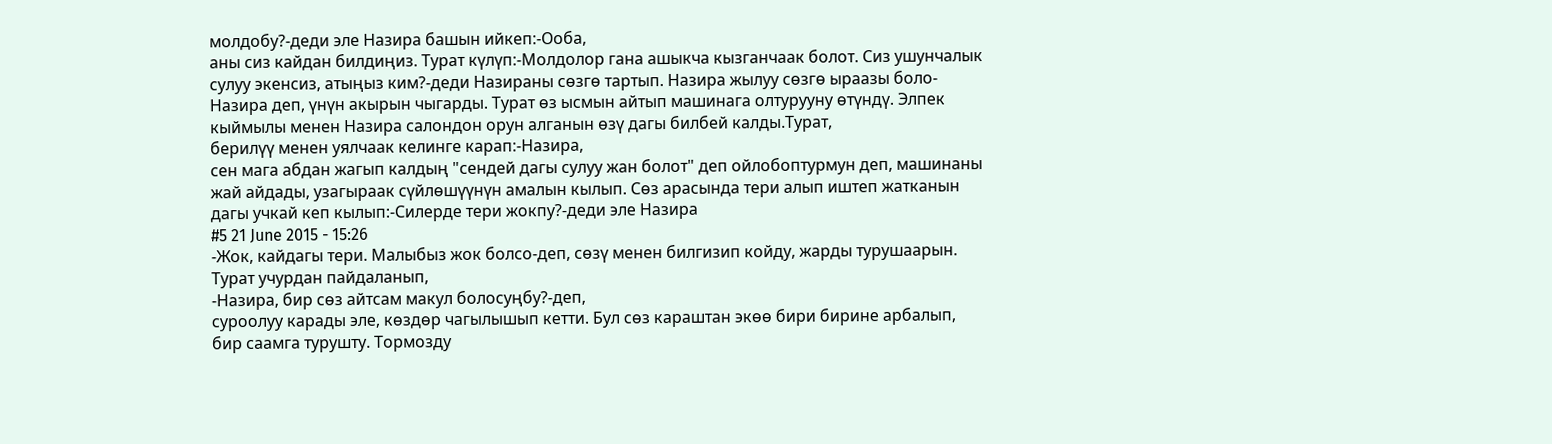молдобу?-деди эле Назира башын ийкеп:-Ооба,
аны сиз кайдан билдиңиз. Турат күлүп:-Молдолор гана ашыкча кызганчаак болот. Сиз ушунчалык сулуу экенсиз, атыңыз ким?-деди Назираны сөзгө тартып. Назира жылуу сөзгө ыраазы боло-Назира деп, үнүн акырын чыгарды. Турат өз ысмын айтып машинага олтурууну өтүндү. Элпек кыймылы менен Назира салондон орун алганын өзү дагы билбей калды.Турат,
берилүү менен уялчаак келинге карап:-Назира,
сен мага абдан жагып калдың "сендей дагы сулуу жан болот" деп ойлобоптурмун деп, машинаны жай айдады, узагыраак сүйлөшүүнүн амалын кылып. Сөз арасында тери алып иштеп жатканын дагы учкай кеп кылып:-Силерде тери жокпу?-деди эле Назира
#5 21 June 2015 - 15:26
-Жок, кайдагы тери. Малыбыз жок болсо-деп, сөзү менен билгизип койду, жарды турушаарын.
Турат учурдан пайдаланып,
-Назира, бир сөз айтсам макул болосуңбу?-деп,
суроолуу карады эле, көздөр чагылышып кетти. Бул сөз караштан экөө бири бирине арбалып, бир саамга турушту. Тормозду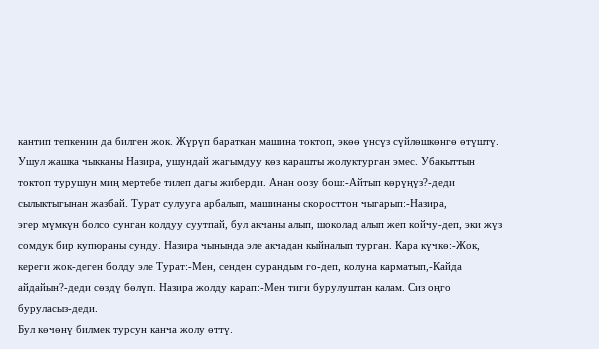кантип тепкенин да билген жок. Жүрүп бараткан машина токтоп, экөө үнсүз сүйлөшкөнгө өтүштү. Ушул жашка чыкканы Назира, ушундай жагымдуу көз карашты жолуктурган эмес. Убакыттын токтоп турушун миң мертебе тилеп дагы жиберди. Анан оозу бош:-Айтып көрүңүз?-деди сылыктыгынан жазбай. Турат сулууга арбалып, машинаны скоросттон чыгарып:-Назира,
эгер мүмкүн болсо сунган колдуу суутпай, бул акчаны алып, шоколад алып жеп койчу-деп, эки жүз сомдук бир купюраны сунду. Назира чынында эле акчадан кыйналып турган. Кара күчкө:-Жок, кереги жок-деген болду эле Турат:-Мен, сенден сурандым го-деп, колуна карматып,-Кайда айдайын?-деди сөздү бөлүп. Назира жолду карап:-Мен тиги бурулуштан калам. Сиз оңго буруласыз-деди.
Бул көчөнү билмек турсун канча жолу өттү.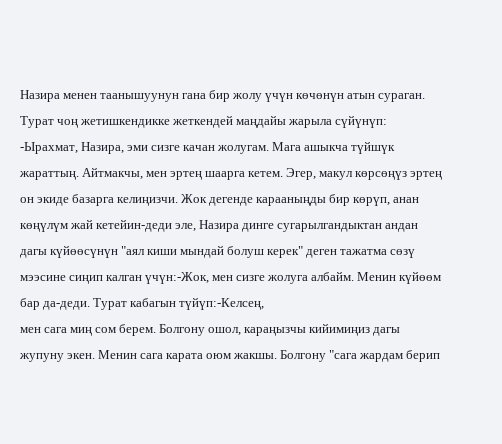Назира менен таанышуунун гана бир жолу үчүн көчөнүн атын сураган. Турат чоң жетишкендикке жеткендей маңдайы жарыла сүйүнүп: -Ырахмат, Назира, эми сизге качан жолугам. Мага ашыкча түйшүк жараттың. Айтмакчы, мен эртең шаарга кетем. Эгер, макул көрсөңүз эртең он экиде базарга келиңизчи. Жок дегенде карааныңды бир көрүп, анан көңүлүм жай кетейин-деди эле, Назира динге сугарылгандыктан андан дагы күйөөсүнүн "аял киши мындай болуш керек" деген тажатма сөзү мээсине сиңип калган үчүн:-Жок, мен сизге жолуга албайм. Менин күйөөм бар да-деди. Турат кабагын түйүп:-Келсең,
мен сага миң сом берем. Болгону ошол, караңызчы кийимиңиз дагы жупуну экен. Менин сага карата оюм жакшы. Болгону "сага жардам берип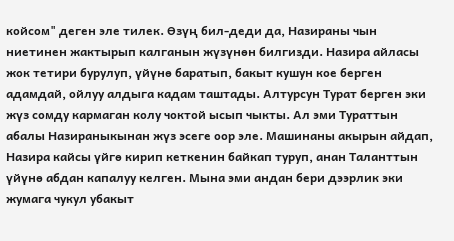койсом" деген эле тилек. Өзүң бил-деди да, Назираны чын ниетинен жактырып калганын жүзүнөн билгизди. Назира айласы жок тетири бурулуп, үйүнө баратып, бакыт кушун кое берген адамдай, ойлуу алдыга кадам таштады. Алтурсун Турат берген эки жүз сомду кармаган колу чоктой ысып чыкты. Ал эми Тураттын абалы Назираныкынан жүз эсеге оор эле. Машинаны акырын айдап, Назира кайсы үйгө кирип кеткенин байкап туруп, анан Таланттын үйүнө абдан капалуу келген. Мына эми андан бери дээрлик эки жумага чукул убакыт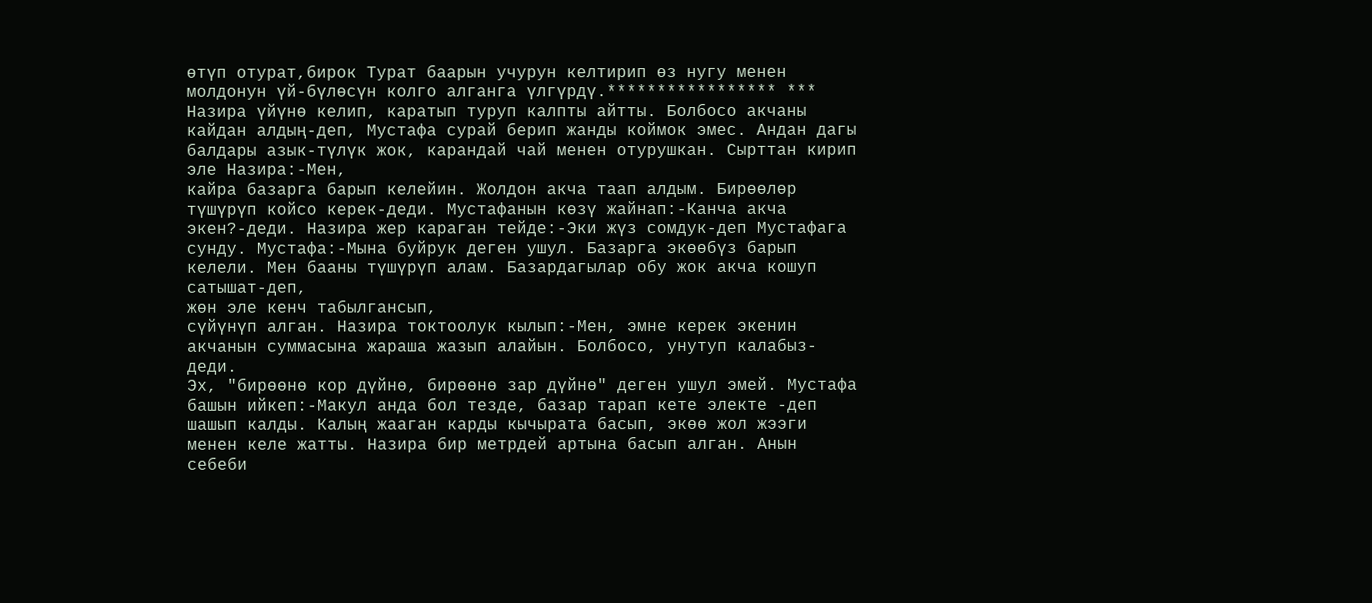өтүп отурат,бирок Турат баарын учурун келтирип өз нугу менен молдонун үй-бүлөсүн колго алганга үлгүрдү.***************** *** Назира үйүнө келип, каратып туруп калпты айтты. Болбосо акчаны кайдан алдың-деп, Мустафа сурай берип жанды коймок эмес. Андан дагы балдары азык-түлүк жок, карандай чай менен отурушкан. Сырттан кирип эле Назира:-Мен,
кайра базарга барып келейин. Жолдон акча таап алдым. Бирөөлөр түшүрүп койсо керек-деди. Мустафанын көзү жайнап:-Канча акча экен?-деди. Назира жер караган тейде:-Эки жүз сомдук-деп Мустафага сунду. Мустафа:-Мына буйрук деген ушул. Базарга экөөбүз барып келели. Мен бааны түшүрүп алам. Базардагылар обу жок акча кошуп сатышат-деп,
жөн эле кенч табылгансып,
сүйүнүп алган. Назира токтоолук кылып:-Мен, эмне керек экенин акчанын суммасына жараша жазып алайын. Болбосо, унутуп калабыз-деди.
Эх, "бирөөнө кор дүйнө, бирөөнө зар дүйнө" деген ушул эмей. Мустафа башын ийкеп:-Макул анда бол тезде, базар тарап кете электе -деп шашып калды. Калың жааган карды кычырата басып, экөө жол жээги менен келе жатты. Назира бир метрдей артына басып алган. Анын себеби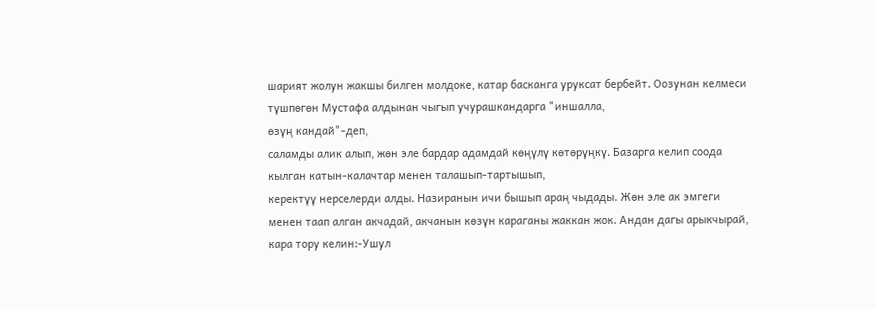шарият жолун жакшы билген молдоке, катар басканга уруксат бербейт. Оозунан келмеси түшпөгөн Мустафа алдынан чыгып учурашкандарга "иншалла,
өзүң кандай"-деп,
саламды алик алып, жөн эле бардар адамдай көңүлү көтөрүңкү. Базарга келип соода кылган катын-калачтар менен талашып-тартышып,
керектүү нерселерди алды. Назиранын ичи бышып араң чыдады. Жөн эле ак эмгеги менен таап алган акчадай, акчанын көзүн караганы жаккан жок. Андан дагы арыкчырай, кара тору келин:-Ушул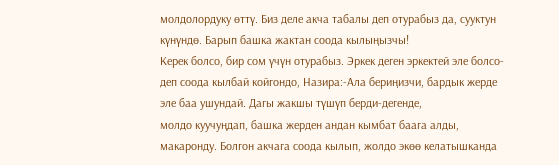молдолордуку өттү. Биз деле акча табалы деп отурабыз да, сууктун күнүндө. Барып башка жактан соода кылыңызчы!
Керек болсо, бир сом үчүн отурабыз. Эркек деген эркектей эле болсо-деп соода кылбай койгондо, Назира:-Ала бериңизчи, бардык жерде эле баа ушундай. Дагы жакшы түшүп берди-дегенде,
молдо куучуңдап, башка жерден андан кымбат баага алды, макаронду. Болгон акчага соода кылып, жолдо экөө келатышканда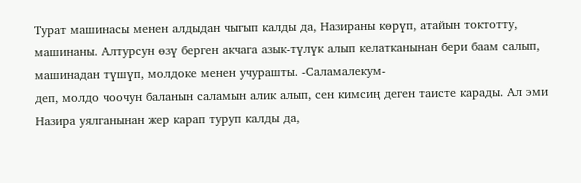Турат машинасы менен алдыдан чыгып калды да, Назираны көрүп, атайын токтотту, машинаны. Алтурсун өзү берген акчага азык-түлүк алып келатканынан бери баам салып, машинадан түшүп, молдоке менен учурашты. -Саламалекум-
деп, молдо чоочун баланын саламын алик алып, сен кимсиң деген таисте карады. Ал эми Назира уялганынан жер карап туруп калды да,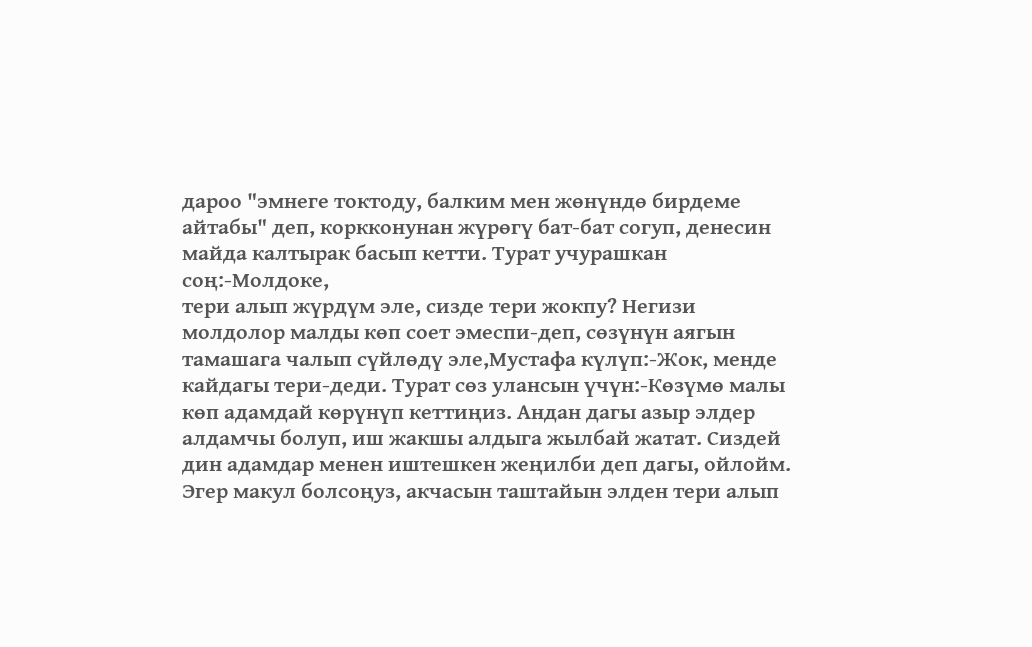дароо "эмнеге токтоду, балким мен жөнүндө бирдеме айтабы" деп, коркконунан жүрөгү бат-бат согуп, денесин майда калтырак басып кетти. Турат учурашкан соң:-Молдоке,
тери алып жүрдүм эле, сизде тери жокпу? Негизи молдолор малды көп соет эмеспи-деп, сөзүнүн аягын тамашага чалып сүйлөдү эле,Мустафа күлүп:-Жок, менде кайдагы тери-деди. Турат сөз улансын үчүн:-Көзүмө малы көп адамдай көрүнүп кеттиңиз. Андан дагы азыр элдер алдамчы болуп, иш жакшы алдыга жылбай жатат. Сиздей дин адамдар менен иштешкен жеңилби деп дагы, ойлойм. Эгер макул болсоңуз, акчасын таштайын элден тери алып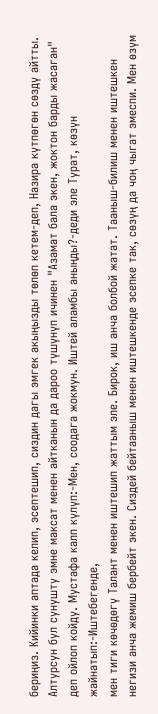бериңиз. Кийинки аптада келип, эсептешип, сиздин дагы эмгек акыңызды төлөп кетем-деп, Назира күтпөгөн сөздү айтты. Алтурсун бул сунушту эмне максат менен айтканын да дароо түшүнүп ичинен "Азамат бала экен, жоктон барды жасаган" деп ойлоп койду. Мустафа калп күлүп:-Мен, соодага жокмун. Иштей аламбы аныңды?-деди эле Турат, көзүн жайнатып:-Иштебегенде,
мен тиги көчөдөгү Талант менен иштешип жаттым эле. Бирок, иш анча болбой жатат. Тааныш-билиш менен иштешкен негизи анча жемиш бербейт экен. Сиздей бейтааныш менен иштешкенде эсепке так, сөзүң да чоң чыгат эмеспи. Мен өзүм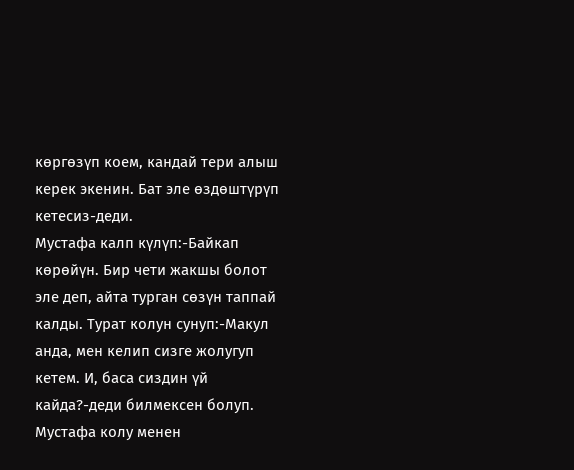көргөзүп коем, кандай тери алыш керек экенин. Бат эле өздөштүрүп кетесиз-деди.
Мустафа калп күлүп:-Байкап көрөйүн. Бир чети жакшы болот эле деп, айта турган сөзүн таппай калды. Турат колун сунуп:-Макул анда, мен келип сизге жолугуп кетем. И, баса сиздин үй кайда?-деди билмексен болуп. Мустафа колу менен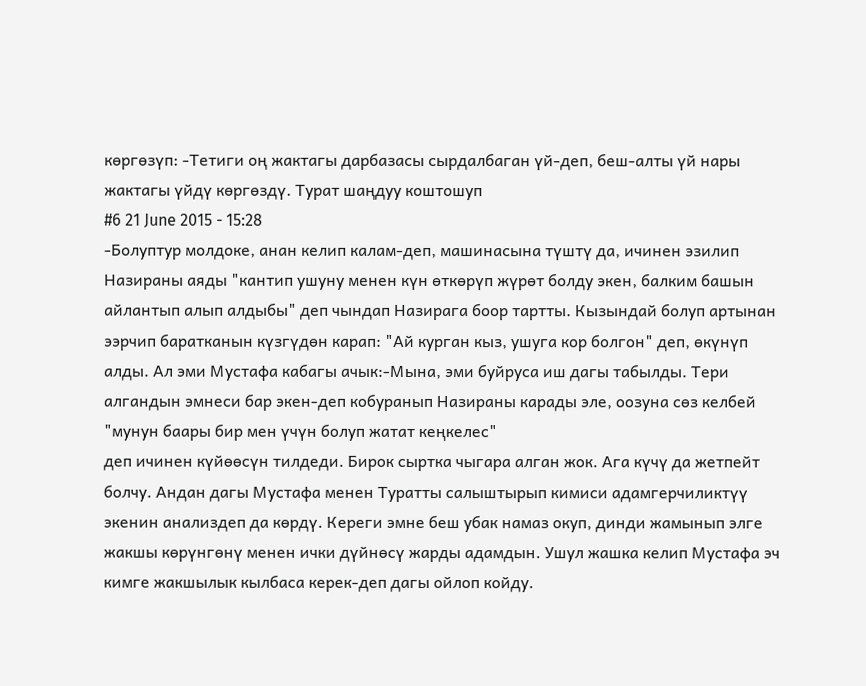көргөзүп: -Тетиги оң жактагы дарбазасы сырдалбаган үй-деп, беш-алты үй нары жактагы үйдү көргөздү. Турат шаңдуу коштошуп
#6 21 June 2015 - 15:28
-Болуптур молдоке, анан келип калам-деп, машинасына түштү да, ичинен эзилип Назираны аяды "кантип ушуну менен күн өткөрүп жүрөт болду экен, балким башын айлантып алып алдыбы" деп чындап Назирага боор тартты. Кызындай болуп артынан ээрчип баратканын күзгүдөн карап: "Ай курган кыз, ушуга кор болгон" деп, өкүнүп алды. Ал эми Мустафа кабагы ачык:-Мына, эми буйруса иш дагы табылды. Тери алгандын эмнеси бар экен-деп кобуранып Назираны карады эле, оозуна сөз келбей "мунун баары бир мен үчүн болуп жатат кеңкелес"
деп ичинен күйөөсүн тилдеди. Бирок сыртка чыгара алган жок. Ага күчү да жетпейт болчу. Андан дагы Мустафа менен Туратты салыштырып кимиси адамгерчиликтүү экенин анализдеп да көрдү. Кереги эмне беш убак намаз окуп, динди жамынып элге жакшы көрүнгөнү менен ички дүйнөсү жарды адамдын. Ушул жашка келип Мустафа эч кимге жакшылык кылбаса керек-деп дагы ойлоп койду.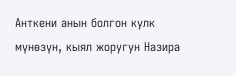Анткени анын болгон кулк мүнөзүн, кыял жоругун Назира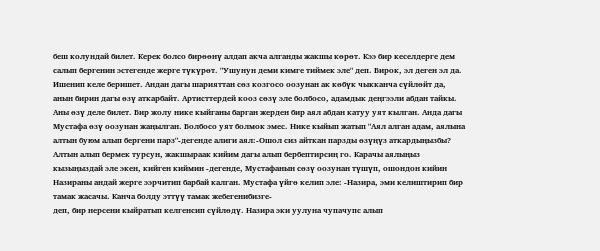беш колундай билет. Керек болсо бирөөнү алдап акча алганды жакшы көрөт. Кээ бир кеселдерге дем салып бергенин эстегенде жерге түкүрөт. "Ушунун деми кимге тиймек эле" деп. Бирок, эл деген эл да. Ишенип келе беришет. Андан дагы шарияттан сөз козгосо оозунан ак көбүк чыкканча сүйлөйт да, анын бирин дагы өзү аткарбайт. Артисттердей кооз сөзү эле болбосо, адамдык деңгээли абдан тайкы. Аны өзү деле билет. Бир жолу нике кыйганы барган жерден бир аял абдан катуу уят кылган. Анда дагы Мустафа өзү оозунан жаңылган. Болбосо уят болмок эмес. Нике кыйып жатып "Аял алган адам, аялына алтын буюм алып бергени парз"-дегенде алиги аял:-Ошол сиз айткан парзды өзүңүз аткардыңызбы?
Алтын алып бермек турсун, жакшыраак кийим дагы алып бербептирсиң го. Карачы аялыңыз кызыңыздай эле экен, кийген киймин -дегенде, Мустафанын сөзү оозунан түшүп, ошондон кийин Назираны андай жерге ээрчитип барбай калган. Мустафа үйгө келип эле: -Назира, эми келиштирип бир тамак жасачы. Канча болду эттүү тамак жебегенибизге-
деп, бир нерсени кыйратып келгенсип сүйлөдү. Назира эки уулуна чупачупс алып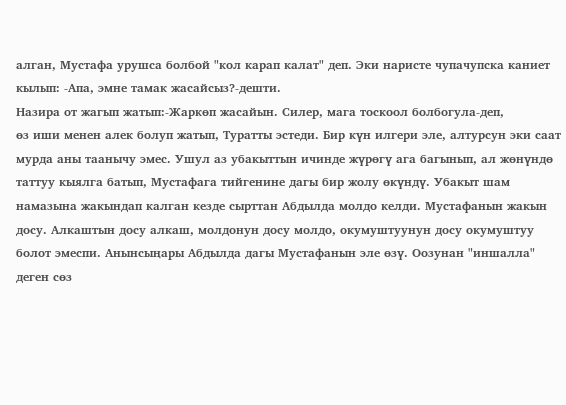алган, Мустафа урушса болбой "кол карап калат" деп. Эки наристе чупачупска каниет кылып: -Апа, эмне тамак жасайсыз?-дешти.
Назира от жагып жатып:-Жаркөп жасайын. Силер, мага тоскоол болбогула-деп,
өз иши менен алек болуп жатып, Туратты эстеди. Бир күн илгери эле, алтурсун эки саат мурда аны таанычу эмес. Ушул аз убакыттын ичинде жүрөгү ага багынып, ал жөнүндө таттуу кыялга батып, Мустафага тийгенине дагы бир жолу өкүндү. Убакыт шам намазына жакындап калган кезде сырттан Абдылда молдо келди. Мустафанын жакын досу. Алкаштын досу алкаш, молдонун досу молдо, окумуштуунун досу окумуштуу болот эмеспи. Анынсыңары Абдылда дагы Мустафанын эле өзү. Оозунан "иншалла"
деген сөз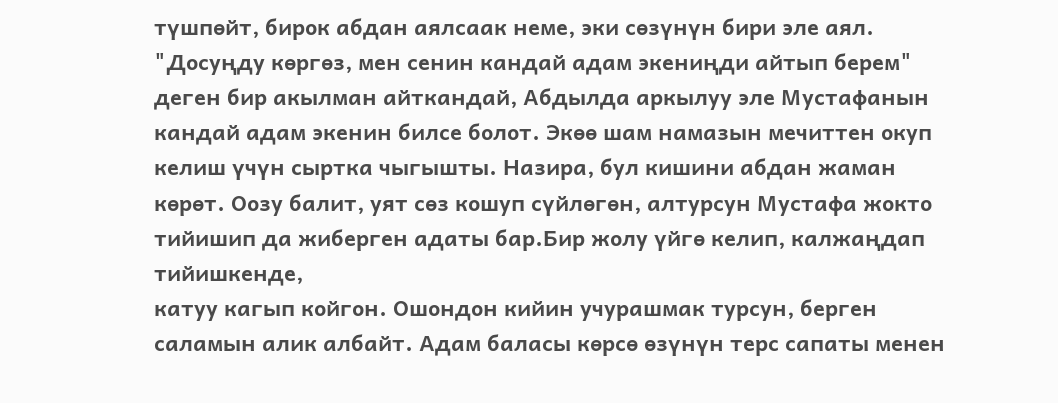түшпөйт, бирок абдан аялсаак неме, эки сөзүнүн бири эле аял. "Досуңду көргөз, мен сенин кандай адам экениңди айтып берем" деген бир акылман айткандай, Абдылда аркылуу эле Мустафанын кандай адам экенин билсе болот. Экөө шам намазын мечиттен окуп келиш үчүн сыртка чыгышты. Назира, бул кишини абдан жаман көрөт. Оозу балит, уят сөз кошуп сүйлөгөн, алтурсун Мустафа жокто тийишип да жиберген адаты бар.Бир жолу үйгө келип, калжаңдап тийишкенде,
катуу кагып койгон. Ошондон кийин учурашмак турсун, берген саламын алик албайт. Адам баласы көрсө өзүнүн терс сапаты менен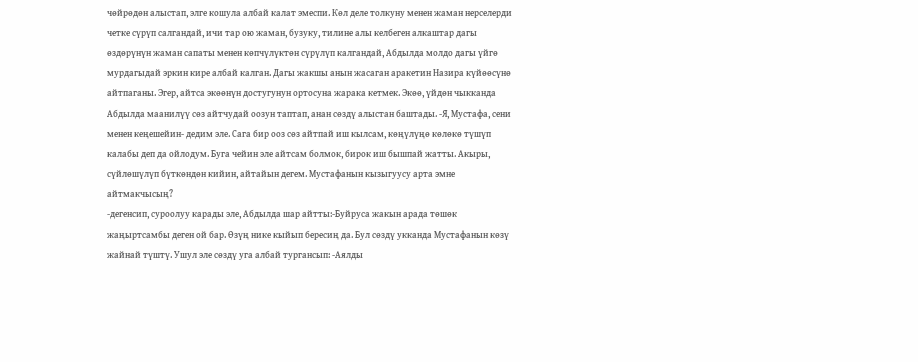чөйрөдөн алыстап, элге кошула албай калат эмеспи. Көл деле толкуну менен жаман нерселерди четке сүрүп салгандай, ичи тар ою жаман, бузуку, тилине алы келбеген алкаштар дагы өздөрүнүн жаман сапаты менен көпчүлүктөн сүрүлүп калгандай, Абдылда молдо дагы үйгө мурдагыдай эркин кире албай калган. Дагы жакшы анын жасаган аракетин Назира күйөөсүнө айтпаганы. Эгер, айтса экөөнүн достугунун ортосуна жарака кетмек. Экөө, үйдөн чыкканда Абдылда маанилүү сөз айтчудай оозун таптап, анан сөздү алыстан баштады. -Я, Мустафа, сени менен кеңешейин- дедим эле. Сага бир ооз сөз айтпай иш кылсам, көңүлүңө көлөкө түшүп калабы деп да ойлодум. Буга чейин эле айтсам болмок, бирок иш бышпай жатты. Акыры, сүйлөшүлүп бүткөндөн кийин, айтайын дегем. Мустафанын кызыгуусу арта эмне айтмакчысың?
-дегенсип, суроолуу карады эле, Абдылда шар айтты:-Буйруса жакын арада төшөк жаңыртсамбы деген ой бар. Өзүң нике кыйып бересиң да. Бул сөздү укканда Мустафанын көзү жайнай түштү. Ушул эле сөздү уга албай тургансып: -Аялды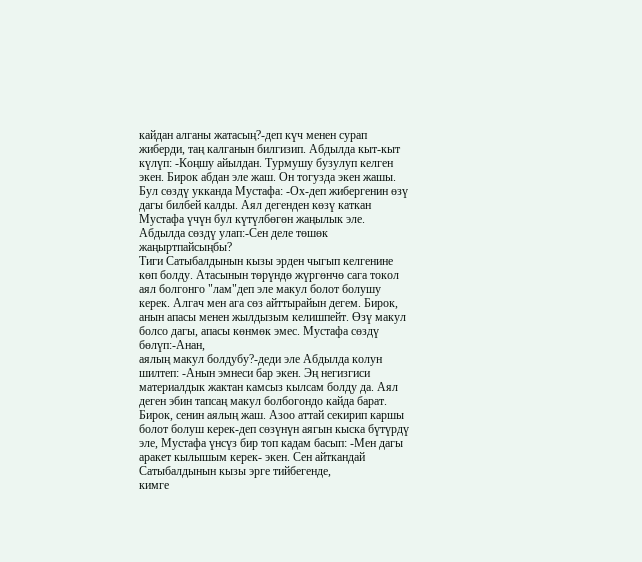кайдан алганы жатасың?-деп күч менен сурап жиберди, таң калганын билгизип. Абдылда кыт-кыт күлүп: -Коңшу айылдан. Турмушу бузулуп келген экен. Бирок абдан эле жаш. Он тогузда экен жашы. Бул сөздү укканда Мустафа: -Ох-деп жибергенин өзү дагы билбей калды. Аял дегенден көзү каткан Мустафа үчүн бул күтүлбөгөн жаңылык эле. Абдылда сөздү улап:-Сен деле төшөк жаңыртпайсыңбы?
Тиги Сатыбалдынын кызы эрден чыгып келгенине көп болду. Атасынын төрүндө жүргөнчө сага токол аял болгонго "лам"деп эле макул болот болушу керек. Алгач мен ага сөз айттырайын дегем. Бирок, анын апасы менен жылдызым келишпейт. Өзү макул болсо дагы, апасы көнмөк эмес. Мустафа сөздү бөлүп:-Анан,
аялың макул болдубу?-деди эле Абдылда колун шилтеп: -Анын эмнеси бар экен. Эң негизгиси материалдык жактан камсыз кылсам болду да. Аял деген эбин тапсаң макул болбогондо кайда барат. Бирок, сенин аялың жаш. Азоо аттай секирип каршы болот болуш керек-деп сөзүнүн аягын кыска бүтүрдү эле, Мустафа үнсүз бир топ кадам басып: -Мен дагы аракет кылышым керек- экен. Сен айткандай Сатыбалдынын кызы эрге тийбегенде,
кимге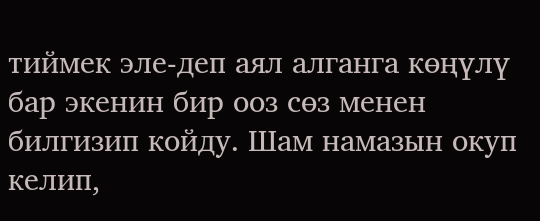тиймек эле-деп аял алганга көңүлү бар экенин бир ооз сөз менен билгизип койду. Шам намазын окуп келип,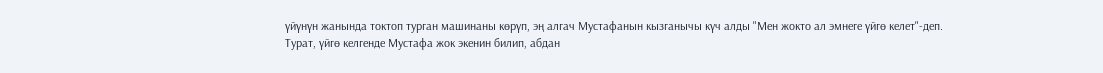үйүнүн жанында токтоп турган машинаны көрүп, эң алгач Мустафанын кызганычы күч алды "Мен жокто ал эмнеге үйгө келет"-деп.
Турат, үйгө келгенде Мустафа жок экенин билип, абдан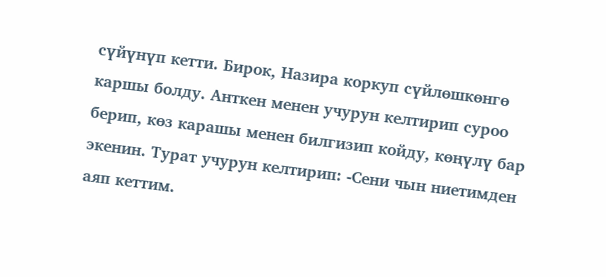сүйүнүп кетти. Бирок, Назира коркуп сүйлөшкөнгө каршы болду. Анткен менен учурун келтирип суроо берип, көз карашы менен билгизип койду, көңүлү бар экенин. Турат учурун келтирип: -Сени чын ниетимден аяп кеттим.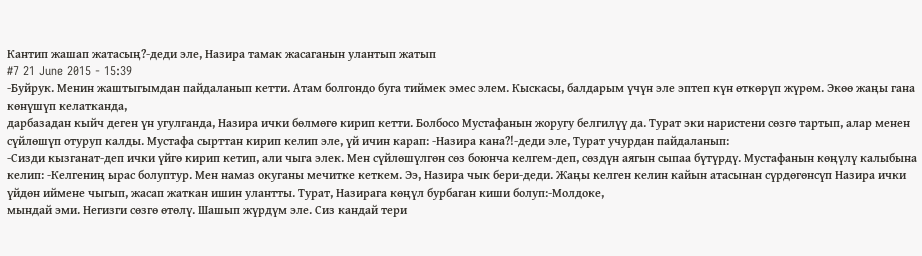Кантип жашап жатасың?-деди эле, Назира тамак жасаганын улантып жатып
#7 21 June 2015 - 15:39
-Буйрук. Менин жаштыгымдан пайдаланып кетти. Атам болгондо буга тиймек эмес элем. Кыскасы, балдарым үчүн эле эптеп күн өткөрүп жүрөм. Экөө жаңы гана көнүшүп келатканда,
дарбазадан кыйч деген үн угулганда, Назира ички бөлмөгө кирип кетти. Болбосо Мустафанын жоругу белгилүү да. Турат эки наристени сөзгө тартып, алар менен сүйлөшүп отуруп калды. Мустафа сырттан кирип келип эле, үй ичин карап: -Назира кана?!-деди эле, Турат учурдан пайдаланып:
-Сизди кызганат-деп ички үйгө кирип кетип, али чыга элек. Мен сүйлөшүлгөн сөз боюнча келгем-деп, сөздүн аягын сыпаа бүтүрдү. Мустафанын көңүлү калыбына келип: -Келгениң ырас болуптур. Мен намаз окуганы мечитке кеткем. Ээ, Назира чык бери-деди. Жаңы келген келин кайын атасынан сүрдөгөнсүп Назира ички үйдөн иймене чыгып, жасап жаткан ишин улантты. Турат, Назирага көңүл бурбаган киши болуп:-Молдоке,
мындай эми. Негизги сөзгө өтөлү. Шашып жүрдүм эле. Сиз кандай тери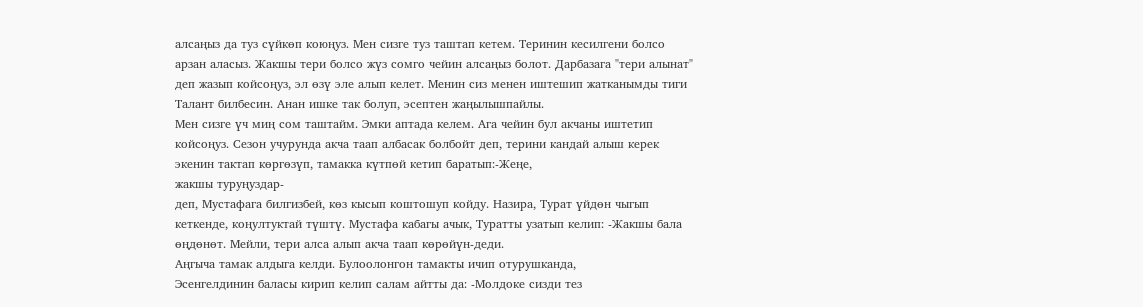алсаңыз да туз сүйкөп коюңуз. Мен сизге туз таштап кетем. Теринин кесилгени болсо арзан аласыз. Жакшы тери болсо жүз сомго чейин алсаңыз болот. Дарбазага "тери алынат" деп жазып койсоңуз, эл өзү эле алып келет. Менин сиз менен иштешип жатканымды тиги Талант билбесин. Анан ишке так болуп, эсептен жаңылышпайлы.
Мен сизге үч миң сом таштайм. Эмки аптада келем. Ага чейин бул акчаны иштетип койсоңуз. Сезон учурунда акча таап албасак болбойт деп, терини кандай алыш керек экенин тактап көргөзүп, тамакка күтпөй кетип баратып:-Жеңе,
жакшы туруңуздар-
деп, Мустафага билгизбей, көз кысып коштошуп койду. Назира, Турат үйдөн чыгып кеткенде, коңултуктай түштү. Мустафа кабагы ачык, Туратты узатып келип: -Жакшы бала өңдөнөт. Мейли, тери алса алып акча таап көрөйүн-деди.
Аңгыча тамак алдыга келди. Булоолонгон тамакты ичип отурушканда,
Эсенгелдинин баласы кирип келип салам айтты да: -Молдоке сизди тез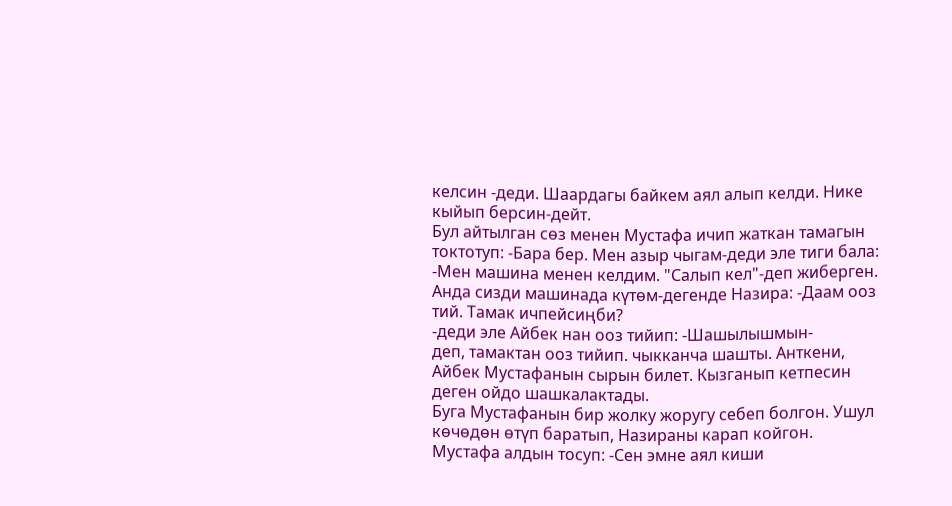келсин -деди. Шаардагы байкем аял алып келди. Нике кыйып берсин-дейт.
Бул айтылган сөз менен Мустафа ичип жаткан тамагын токтотуп: -Бара бер. Мен азыр чыгам-деди эле тиги бала: -Мен машина менен келдим. "Салып кел"-деп жиберген. Анда сизди машинада күтөм-дегенде Назира: -Даам ооз тий. Тамак ичпейсиңби?
-деди эле Айбек нан ооз тийип: -Шашылышмын-
деп, тамактан ооз тийип. чыкканча шашты. Анткени, Айбек Мустафанын сырын билет. Кызганып кетпесин деген ойдо шашкалактады.
Буга Мустафанын бир жолку жоругу себеп болгон. Ушул көчөдөн өтүп баратып, Назираны карап койгон. Мустафа алдын тосуп: -Сен эмне аял киши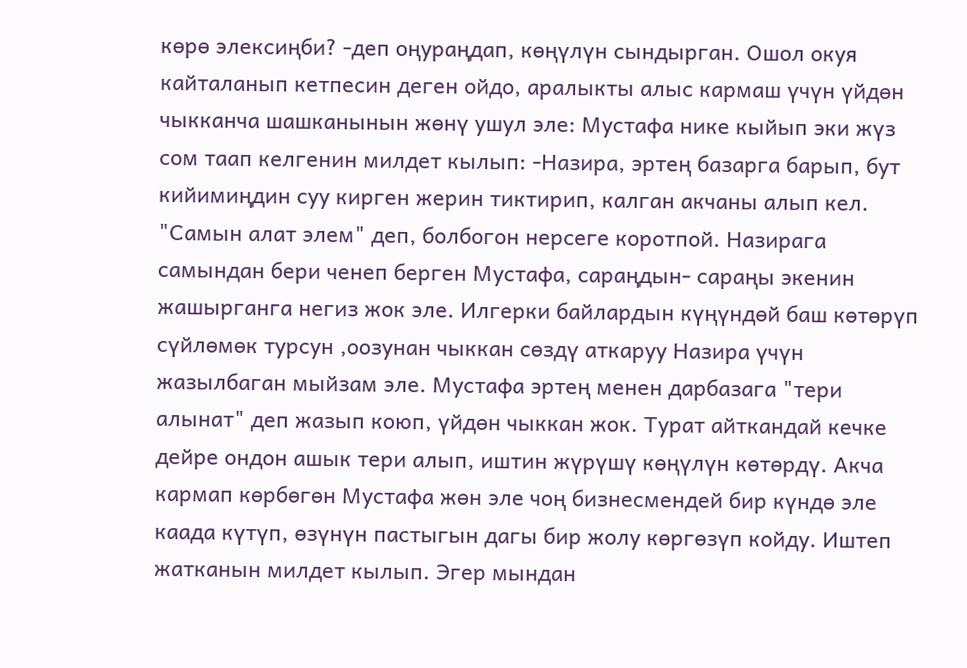көрө элексиңби? -деп оңураңдап, көңүлүн сындырган. Ошол окуя кайталанып кетпесин деген ойдо, аралыкты алыс кармаш үчүн үйдөн чыкканча шашканынын жөнү ушул эле: Мустафа нике кыйып эки жүз сом таап келгенин милдет кылып: -Назира, эртең базарга барып, бут кийимиңдин суу кирген жерин тиктирип, калган акчаны алып кел. "Самын алат элем" деп, болбогон нерсеге коротпой. Назирага самындан бери ченеп берген Мустафа, сараңдын- сараңы экенин жашырганга негиз жок эле. Илгерки байлардын күңүндөй баш көтөрүп сүйлөмөк турсун ,оозунан чыккан сөздү аткаруу Назира үчүн жазылбаган мыйзам эле. Мустафа эртең менен дарбазага "тери алынат" деп жазып коюп, үйдөн чыккан жок. Турат айткандай кечке дейре ондон ашык тери алып, иштин жүрүшү көңүлүн көтөрдү. Акча кармап көрбөгөн Мустафа жөн эле чоң бизнесмендей бир күндө эле каада күтүп, өзүнүн пастыгын дагы бир жолу көргөзүп койду. Иштеп жатканын милдет кылып. Эгер мындан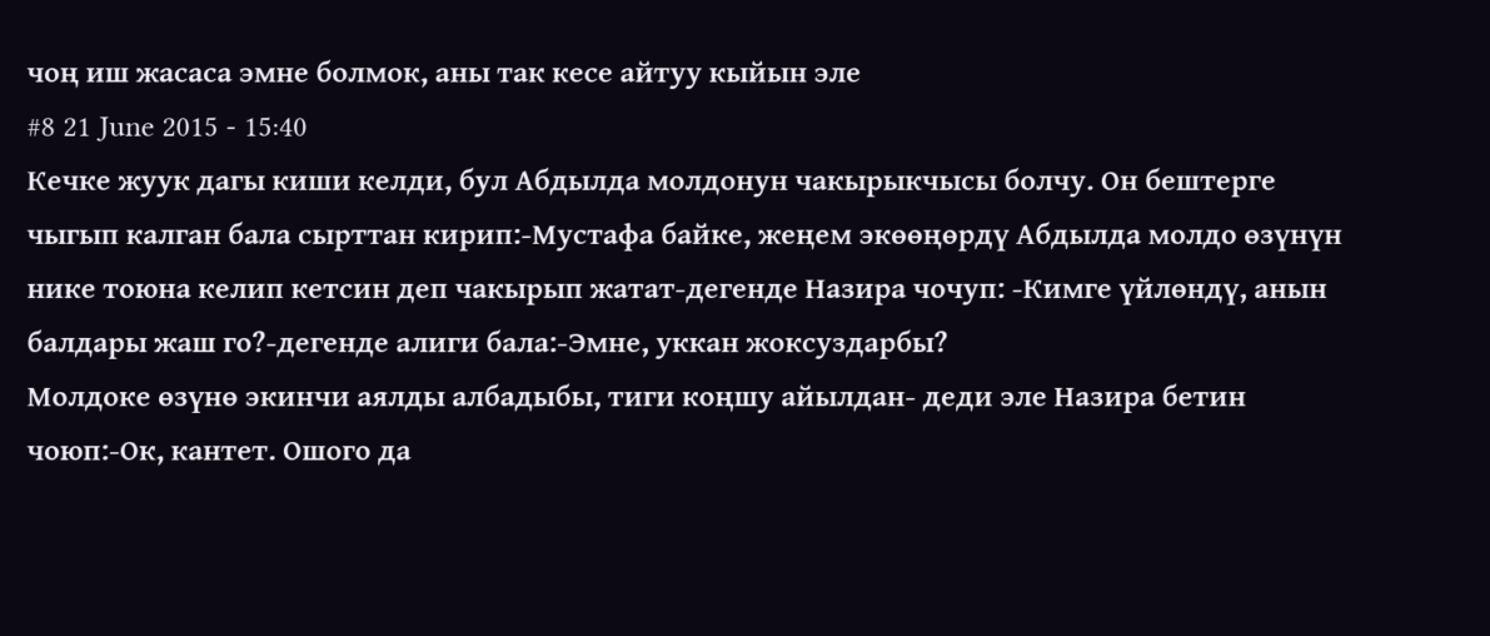чоң иш жасаса эмне болмок, аны так кесе айтуу кыйын эле
#8 21 June 2015 - 15:40
Кечке жуук дагы киши келди, бул Абдылда молдонун чакырыкчысы болчу. Он бештерге чыгып калган бала сырттан кирип:-Мустафа байке, жеңем экөөңөрдү Абдылда молдо өзүнүн нике тоюна келип кетсин деп чакырып жатат-дегенде Назира чочуп: -Кимге үйлөндү, анын балдары жаш го?-дегенде алиги бала:-Эмне, уккан жоксуздарбы?
Молдоке өзүнө экинчи аялды албадыбы, тиги коңшу айылдан- деди эле Назира бетин чоюп:-Ок, кантет. Ошого да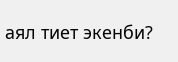аял тиет экенби?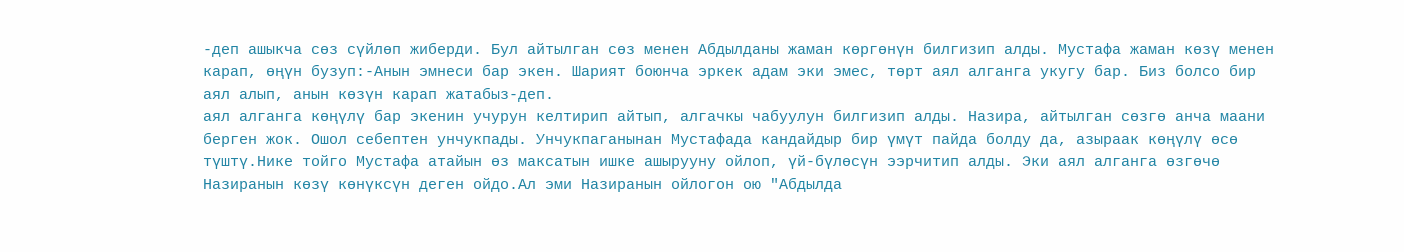-деп ашыкча сөз сүйлөп жиберди. Бул айтылган сөз менен Абдылданы жаман көргөнүн билгизип алды. Мустафа жаман көзү менен карап, өңүн бузуп:-Анын эмнеси бар экен. Шарият боюнча эркек адам эки эмес, төрт аял алганга укугу бар. Биз болсо бир аял алып, анын көзүн карап жатабыз-деп.
аял алганга көңүлү бар экенин учурун келтирип айтып, алгачкы чабуулун билгизип алды. Назира, айтылган сөзгө анча маани берген жок. Ошол себептен унчукпады. Унчукпаганынан Мустафада кандайдыр бир үмүт пайда болду да, азыраак көңүлү өсө түштү.Нике тойго Мустафа атайын өз максатын ишке ашырууну ойлоп, үй-бүлөсүн ээрчитип алды. Эки аял алганга өзгөчө Назиранын көзү көнүксүн деген ойдо.Ал эми Назиранын ойлогон ою "Абдылда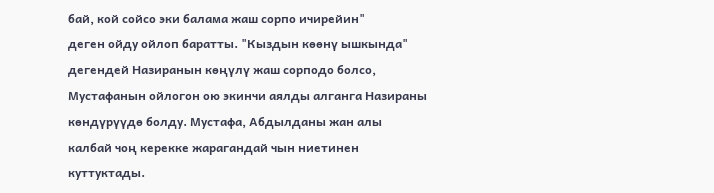бай, кой сойсо эки балама жаш сорпо ичирейин"
деген ойду ойлоп баратты. "Кыздын көөнү ышкында" дегендей Назиранын көңүлү жаш сорподо болсо, Мустафанын ойлогон ою экинчи аялды алганга Назираны көндүрүүдө болду. Мустафа, Абдылданы жан алы калбай чоң керекке жарагандай чын ниетинен куттуктады.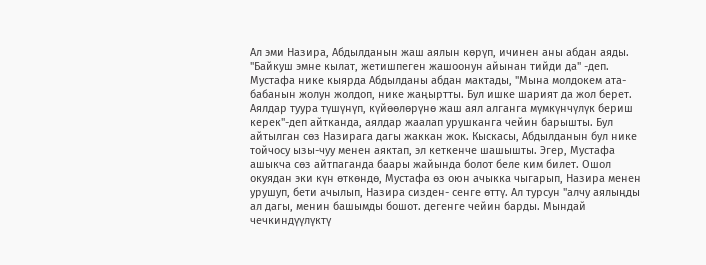Ал эми Назира, Абдылданын жаш аялын көрүп, ичинен аны абдан аяды. "Байкуш эмне кылат, жетишпеген жашоонун айынан тийди да" -деп. Мустафа нике кыярда Абдылданы абдан мактады, "Мына молдокем ата-бабанын жолун жолдоп, нике жаңыртты. Бул ишке шарият да жол берет. Аялдар туура түшүнүп, күйөөлөрүнө жаш аял алганга мүмкүнчүлүк бериш керек"-деп айтканда, аялдар жаалап урушканга чейин барышты. Бул айтылган сөз Назирага дагы жаккан жок. Кыскасы, Абдылданын бул нике тойчосу ызы-чуу менен аяктап, эл кеткенче шашышты. Эгер, Мустафа ашыкча сөз айтпаганда баары жайында болот беле ким билет. Ошол окуядан эки күн өткөндө, Мустафа өз оюн ачыкка чыгарып, Назира менен урушуп, бети ачылып, Назира сизден- сенге өттү. Ал турсун "алчу аялыңды ал дагы, менин башымды бошот. дегенге чейин барды. Мындай чечкиндүүлүктү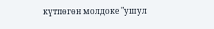күтпөгөн молдоке "ушул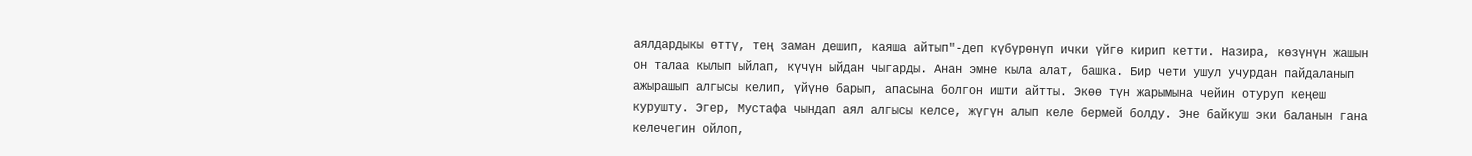аялдардыкы өттү, тең заман дешип, каяша айтып"-деп күбүрөнүп ички үйгө кирип кетти. Назира, көзүнүн жашын он талаа кылып ыйлап, күчүн ыйдан чыгарды. Анан эмне кыла алат, башка. Бир чети ушул учурдан пайдаланып ажырашып алгысы келип, үйүнө барып, апасына болгон ишти айтты. Экөө түн жарымына чейин отуруп кеңеш курушту. Эгер, Мустафа чындап аял алгысы келсе, жүгүн алып келе бермей болду. Эне байкуш эки баланын гана келечегин ойлоп,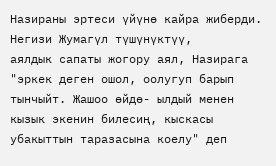Назираны эртеси үйүнө кайра жиберди. Негизи Жумагүл түшүнүктүү,
аялдык сапаты жогору аял, Назирага "эркек деген ошол, оолугуп барып тынчыйт. Жашоо өйдө- ылдый менен кызык экенин билесиң, кыскасы убакыттын таразасына коелу" деп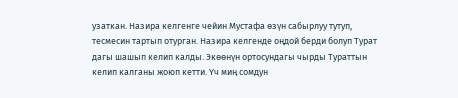узаткан. Назира келгенге чейин Мустафа өзүн сабырлуу тутуп, тесмесин тартып отурган. Назира келгенде оңдой берди болуп Турат дагы шашып келип калды. Экөөнүн ортосундагы чырды Тураттын келип калганы жоюп кетти. Үч миң сомдун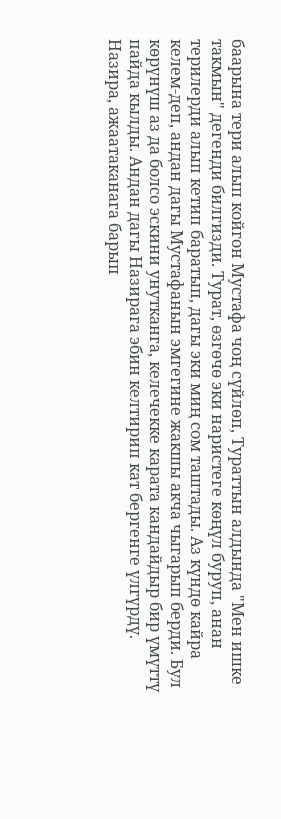баарына тери алып койгон Мустафа чоң сүйлөп, Тураттын алдында "Мен ишке такмын" дегенди билгизди. Турат, өзгөчө эки наристеге көңүл буруп, анан терилерди алып кетип баратып, дагы эки миң сом таштады. Аз күндө кайра келем-деп, андан дагы Мустафанын эмгегине жакшы акча чыгарып берди. Бул көрүнүш аз да болсо эскини унутканга, келечекке карата кандайдыр бир үмүттү пайда кылды. Андан дагы Назирага эбин келтирип кат бергенге үлгүрдү. Назира, ажаатаканага барып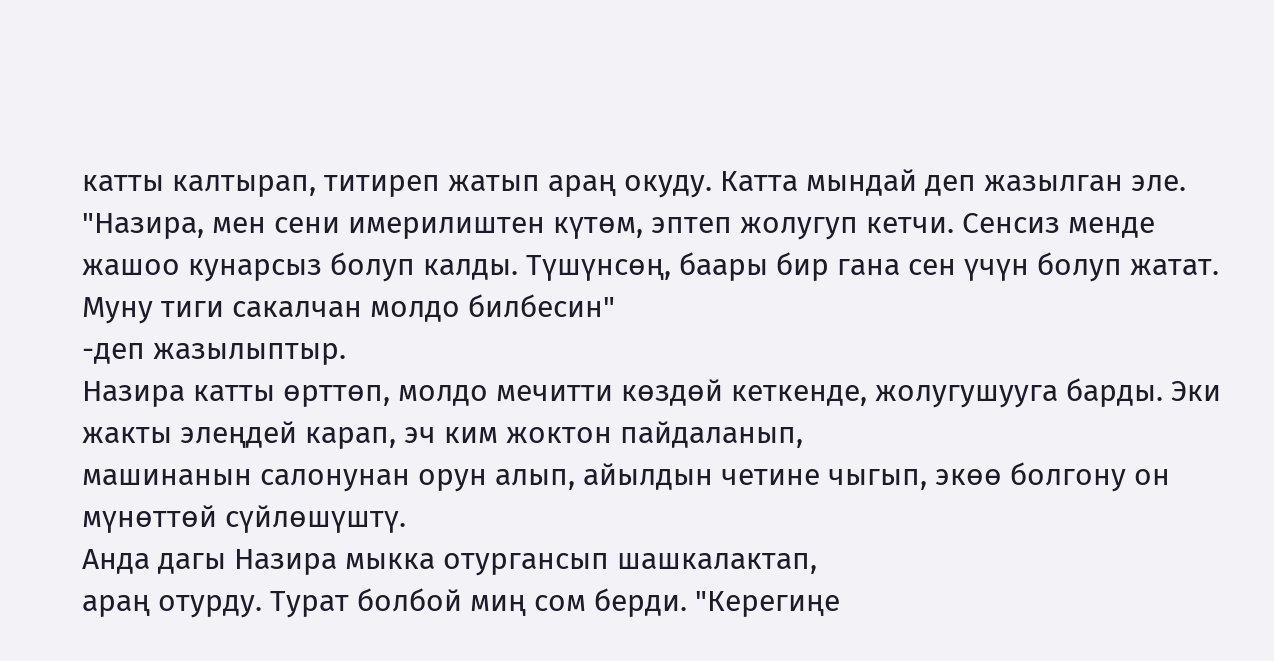катты калтырап, титиреп жатып араң окуду. Катта мындай деп жазылган эле. "Назира, мен сени имерилиштен күтөм, эптеп жолугуп кетчи. Сенсиз менде жашоо кунарсыз болуп калды. Түшүнсөң, баары бир гана сен үчүн болуп жатат. Муну тиги сакалчан молдо билбесин"
-деп жазылыптыр.
Назира катты өрттөп, молдо мечитти көздөй кеткенде, жолугушууга барды. Эки жакты элеңдей карап, эч ким жоктон пайдаланып,
машинанын салонунан орун алып, айылдын четине чыгып, экөө болгону он мүнөттөй сүйлөшүштү.
Анда дагы Назира мыкка отургансып шашкалактап,
араң отурду. Турат болбой миң сом берди. "Керегиңе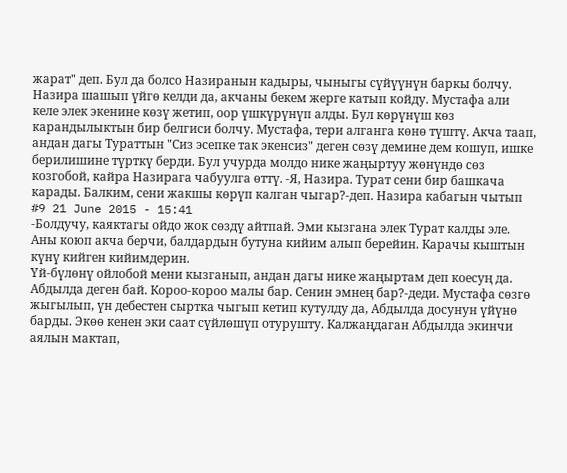жарат" деп. Бул да болсо Назиранын кадыры, чыныгы сүйүүнүн баркы болчу. Назира шашып үйгө келди да, акчаны бекем жерге катып койду. Мустафа али келе элек экенине көзү жетип, оор үшкүрүнүп алды. Бул көрүнүш көз карандылыктын бир белгиси болчу. Мустафа, тери алганга көнө түштү. Акча таап, андан дагы Тураттын "Сиз эсепке так экенсиз" деген сөзү демине дем кошуп, ишке берилишине түрткү берди. Бул учурда молдо нике жаңыртуу жөнүндө сөз козгобой, кайра Назирага чабуулга өттү. -Я, Назира. Турат сени бир башкача карады. Балким, сени жакшы көрүп калган чыгар?-деп. Назира кабагын чытып
#9 21 June 2015 - 15:41
-Болдучу, каяктагы ойдо жок сөздү айтпай. Эми кызгана элек Турат калды эле. Аны коюп акча берчи, балдардын бутуна кийим алып берейин. Карачы кыштын күнү кийген кийимдерин.
Үй-бүлөнү ойлобой мени кызганып, андан дагы нике жаңыртам деп коесуң да. Абдылда деген бай. Короо-короо малы бар. Сенин эмнең бар?-деди. Мустафа сөзгө жыгылып, үн дебестен сыртка чыгып кетип кутулду да, Абдылда досунун үйүнө барды. Экөө кенен эки саат сүйлөшүп отурушту. Калжаңдаган Абдылда экинчи аялын мактап,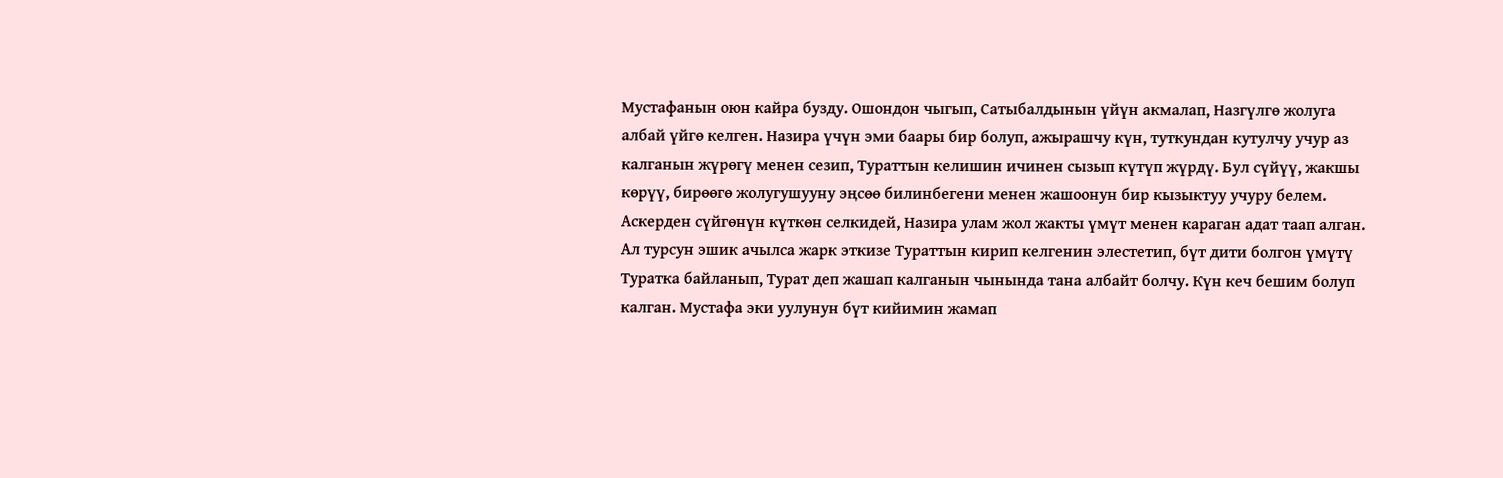Мустафанын оюн кайра бузду. Ошондон чыгып, Сатыбалдынын үйүн акмалап, Назгүлгө жолуга албай үйгө келген. Назира үчүн эми баары бир болуп, ажырашчу күн, туткундан кутулчу учур аз калганын жүрөгү менен сезип, Тураттын келишин ичинен сызып күтүп жүрдү. Бул сүйүү, жакшы көрүү, бирөөгө жолугушууну эңсөө билинбегени менен жашоонун бир кызыктуу учуру белем. Аскерден сүйгөнүн күткөн селкидей, Назира улам жол жакты үмүт менен караган адат таап алган. Ал турсун эшик ачылса жарк эткизе Тураттын кирип келгенин элестетип, бүт дити болгон үмүтү Туратка байланып, Турат деп жашап калганын чынында тана албайт болчу. Күн кеч бешим болуп калган. Мустафа эки уулунун бүт кийимин жамап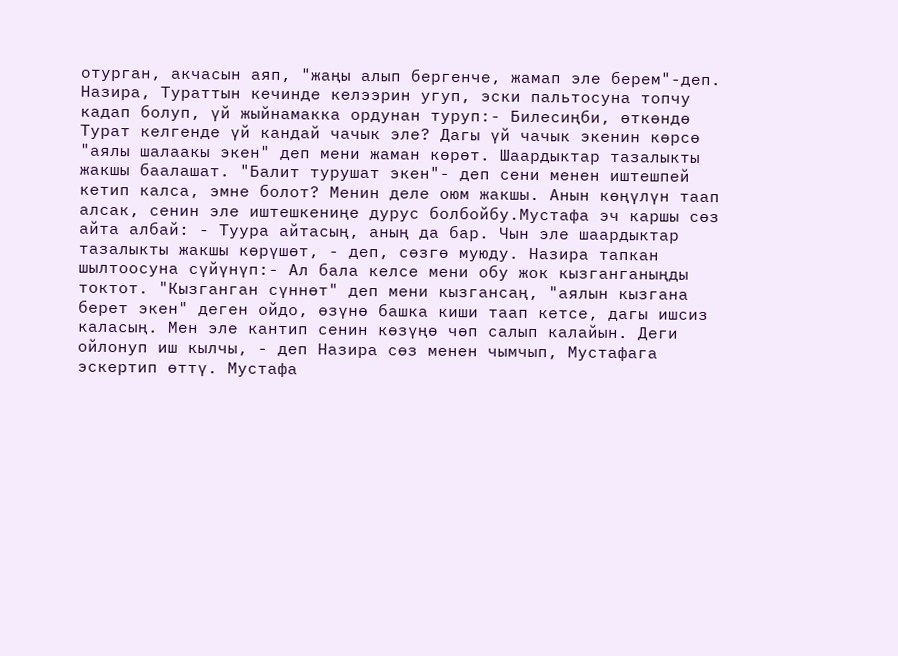отурган, акчасын аяп, "жаңы алып бергенче, жамап эле берем"-деп.
Назира, Тураттын кечинде келээрин угуп, эски пальтосуна топчу кадап болуп, үй жыйнамакка ордунан туруп:- Билесиңби, өткөндө Турат келгенде үй кандай чачык эле? Дагы үй чачык экенин көрсө "аялы шалаакы экен" деп мени жаман көрөт. Шаардыктар тазалыкты жакшы баалашат. "Балит турушат экен"- деп сени менен иштешпей кетип калса, эмне болот? Менин деле оюм жакшы. Анын көңүлүн таап алсак, сенин эле иштешкениңе дурус болбойбу.Мустафа эч каршы сөз айта албай: - Туура айтасың, аның да бар. Чын эле шаардыктар тазалыкты жакшы көрүшөт, - деп, сөзгө муюду. Назира тапкан шылтоосуна сүйүнүп:- Ал бала келсе мени обу жок кызганганыңды токтот. "Кызганган сүннөт" деп мени кызгансаң, "аялын кызгана берет экен" деген ойдо, өзүнө башка киши таап кетсе, дагы ишсиз каласың. Мен эле кантип сенин көзүңө чөп салып калайын. Деги ойлонуп иш кылчы, - деп Назира сөз менен чымчып, Мустафага эскертип өттү. Мустафа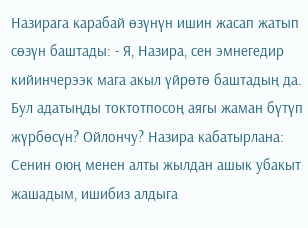Назирага карабай өзүнүн ишин жасап жатып сөзүн баштады: - Я, Назира, сен эмнегедир кийинчерээк мага акыл үйрөтө баштадың да. Бул адатыңды токтотпосоң аягы жаман бүтүп жүрбөсүн? Ойлончу? Назира кабатырлана:
Сенин оюң менен алты жылдан ашык убакыт жашадым, ишибиз алдыга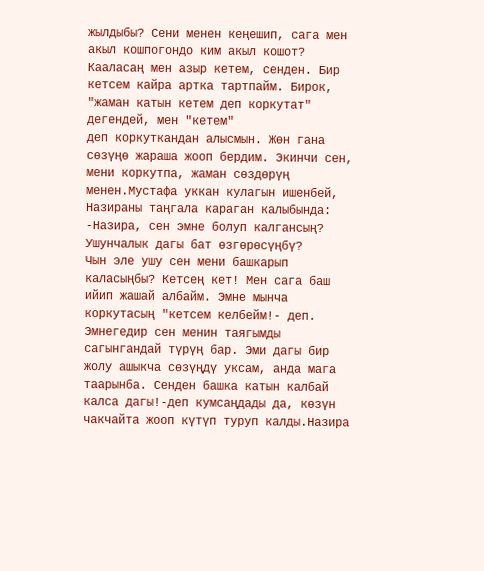жылдыбы? Сени менен кеңешип, сага мен акыл кошпогондо ким акыл кошот? Кааласаң мен азыр кетем, сенден. Бир кетсем кайра артка тартпайм. Бирок, "жаман катын кетем деп коркутат"
дегендей, мен "кетем"
деп коркуткандан алысмын. Жөн гана сөзүңө жараша жооп бердим. Экинчи сен, мени коркутпа, жаман сөздөрүң менен.Мустафа уккан кулагын ишенбей, Назираны таңгала караган калыбында: -Назира, сен эмне болуп калгансың? Ушунчалык дагы бат өзгөрөсүңбү?
Чын эле ушу сен мени башкарып каласыңбы? Кетсең кет! Мен сага баш ийип жашай албайм. Эмне мынча коркутасың "кетсем келбейм!- деп. Эмнегедир сен менин таягымды сагынгандай түрүң бар. Эми дагы бир жолу ашыкча сөзүңдү уксам, анда мага таарынба. Сенден башка катын калбай калса дагы!-деп кумсаңдады да, көзүн чакчайта жооп күтүп туруп калды.Назира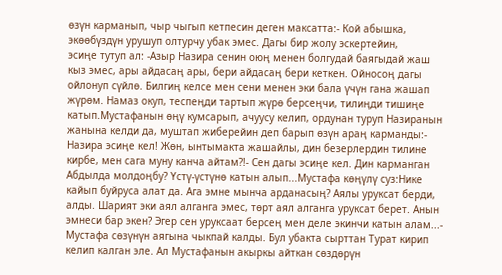өзүн карманып, чыр чыгып кетпесин деген максатта:- Кой абышка, экөөбүздүн урушуп олтурчу убак эмес. Дагы бир жолу эскертейин,
эсиңе тутуп ал: -Азыр Назира сенин оюң менен болгудай баягыдай жаш кыз эмес, ары айдасаң ары, бери айдасаң бери кеткен. Ойносоң дагы ойлонуп сүйлө. Билгиң келсе мен сени менен эки бала үчүн гана жашап жүрөм. Намаз окуп, теспеңди тартып жүрө берсеңчи, тилиңди тишиңе катып.Мустафанын өңү кумсарып, ачуусу келип, ордунан туруп Назиранын жанына келди да, муштап жиберейин деп барып өзүн араң карманды:- Назира эсиңе кел! Жөн, ынтымакта жашайлы, дин безерлердин тилине кирбе, мен сага муну канча айтам?!- Сен дагы эсиңе кел. Дин карманган Абдылда молдоңбу? Үстү-үстүнө катын алып...Мустафа көңүлү суз:Нике кайып буйруса алат да. Ага эмне мынча арданасың? Аялы уруксат берди, алды. Шарият эки аял алганга эмес, төрт аял алганга уруксат берет. Анын эмнеси бар экен? Эгер сен уруксаат берсең мен деле экинчи катын алам...- Мустафа сөзүнүн аягына чыкпай калды. Бул убакта сырттан Турат кирип келип калган эле. Ал Мустафанын акыркы айткан сөздөрүн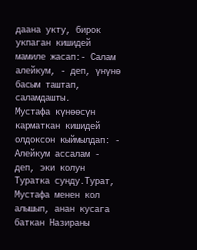даана укту, бирок укпаган кишидей мамиле жасап:- Салам алейкум, - деп, үнүнө басым таштап, саламдашты.
Мустафа күнөөсүн карматкан кишидей олдоксон кыймылдап: - Алейкум ассалам - деп, эки колун Туратка сунду.Турат,
Мустафа менен кол алышып, анан кусага баткан Назираны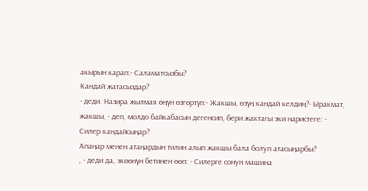акырын карап:- Саламатсызбы?
Кандай жатасыздар?
- деди. Назира жылмая өңүн өзгөртүп:- Жакшы, өзүң кандай келдиң?- Ыракмат, жакшы, - деп, молдо байкабасын дегенсип, бери жактагы эки наристеге: - Силер кандайсыңар?
Апаңар менен атаңардын тилин алып жакшы бала болуп атасыңарбы?
, - деди да, экөөнүн бетинен өөп: - Силерге сонун машина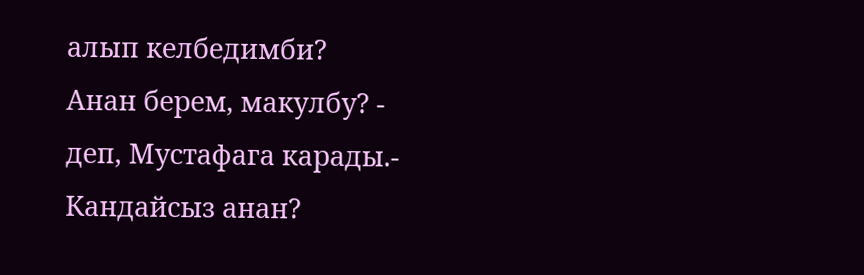алып келбедимби?
Анан берем, макулбу? - деп, Мустафага карады.- Кандайсыз анан?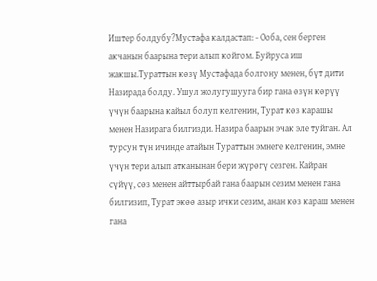Иштер болдубу?Мустафа калдастап: - Ооба, сен берген акчанын баарына тери алып койгом. Буйруса иш жакшы.Тураттын көзү Мустафада болгону менен, бүт дити Назирада болду. Ушул жолугушууга бир гана өзүн көрүү үчүн баарына кайыл болуп келгенин, Турат көз карашы менен Назирага билгизди. Назира баарын эчак эле туйган. Ал турсун түн ичинде атайын Тураттын эмнеге келгенин, эмне үчүн тери алып атканынан бери жүрөгү сезген. Кайран сүйүү, сөз менен айттырбай гана баарын сезим менен гана билгизип, Турат экөө азыр ички сезим, анан көз караш менен гана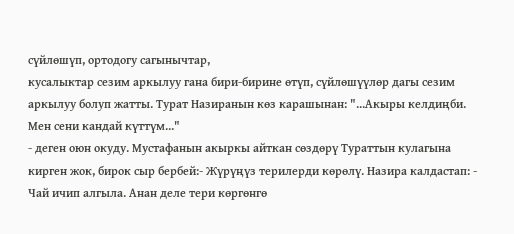сүйлөшүп, ортодогу сагынычтар,
кусалыктар сезим аркылуу гана бири-бирине өтүп, сүйлөшүүлөр дагы сезим аркылуу болуп жатты. Турат Назиранын көз карашынан: "...Акыры келдиңби. Мен сени кандай күттүм..."
- деген оюн окуду. Мустафанын акыркы айткан сөздөрү Тураттын кулагына кирген жок, бирок сыр бербей:- Жүрүңүз терилерди көрөлү. Назира калдастап: - Чай ичип алгыла. Анан деле тери көргөнгө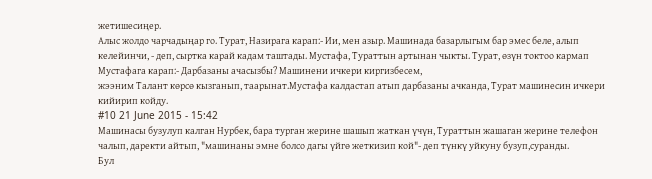жетишесиңер.
Алыс жолдо чарчадыңар го. Турат, Назирага карап:- Ии, мен азыр. Машинада базарлыгым бар эмес беле, алып келейинчи, - деп, сыртка карай кадам таштады. Мустафа, Тураттын артынан чыкты. Турат, өзүн токтоо кармап Мустафага карап:- Дарбазаны ачасызбы? Машинени ичкери киргизбесем,
жээним Талант көрсө кызганып, таарынат.Мустафа калдастап атып дарбазаны ачканда, Турат машинесин ичкери кийирип койду.
#10 21 June 2015 - 15:42
Машинасы бузулуп калган Нурбек, бара турган жерине шашып жаткан үчүн, Тураттын жашаган жерине телефон чалып, даректи айтып, "машинаны эмне болсо дагы үйгө жеткизип кой"- деп түнкү уйкуну бузуп,суранды.
Бул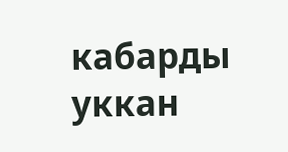кабарды уккан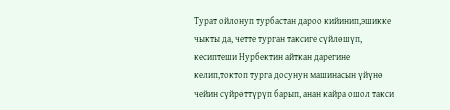Турат ойлонуп турбастан дароо кийинип,эшикке чыкты да, четте турган таксиге сүйлөшүп, кесиптеши Нурбектин айткан дарегине келип,токтоп турга досунун машинасын үйүнө чейин сүйрөттүрүп барып, анан кайра ошол такси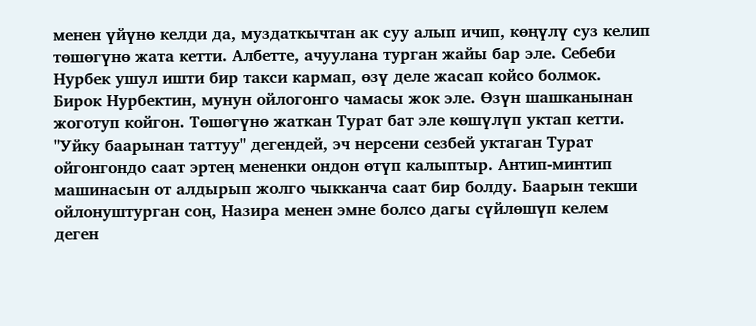менен үйүнө келди да, муздаткычтан ак суу алып ичип, көңүлү суз келип төшөгүнө жата кетти. Албетте, ачуулана турган жайы бар эле. Себеби Нурбек ушул ишти бир такси кармап, өзү деле жасап койсо болмок. Бирок Нурбектин, мунун ойлогонго чамасы жок эле. Өзүн шашканынан жоготуп койгон. Төшөгүнө жаткан Турат бат эле көшүлүп уктап кетти. "Уйку баарынан таттуу" дегендей, эч нерсени сезбей уктаган Турат ойгонгондо саат эртең мененки ондон өтүп калыптыр. Антип-минтип машинасын от алдырып жолго чыкканча саат бир болду. Баарын текши ойлонуштурган соң, Назира менен эмне болсо дагы сүйлөшүп келем деген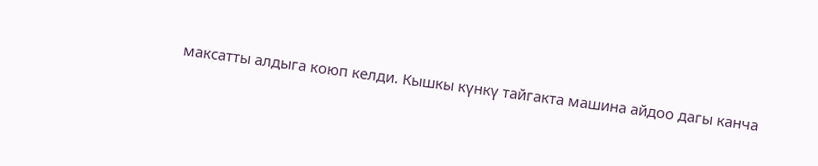максатты алдыга коюп келди. Кышкы күнкү тайгакта машина айдоо дагы канча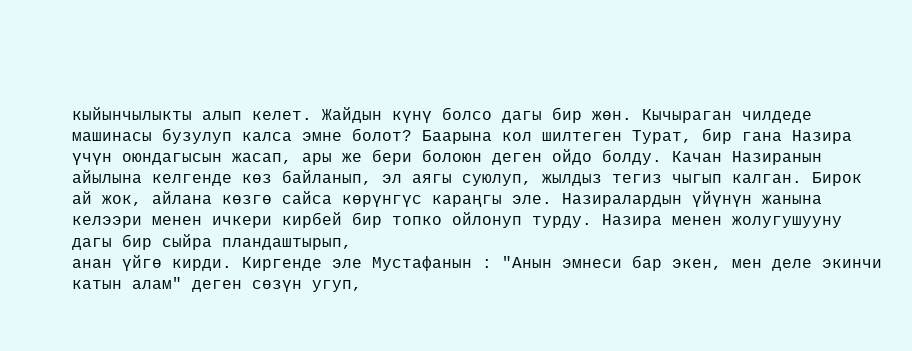кыйынчылыкты алып келет. Жайдын күнү болсо дагы бир жөн. Кычыраган чилдеде машинасы бузулуп калса эмне болот? Баарына кол шилтеген Турат, бир гана Назира үчүн оюндагысын жасап, ары же бери болоюн деген ойдо болду. Качан Назиранын айылына келгенде көз байланып, эл аягы суюлуп, жылдыз тегиз чыгып калган. Бирок ай жок, айлана көзгө сайса көрүнгүс караңгы эле. Назиралардын үйүнүн жанына келээри менен ичкери кирбей бир топко ойлонуп турду. Назира менен жолугушууну дагы бир сыйра пландаштырып,
анан үйгө кирди. Киргенде эле Мустафанын : "Анын эмнеси бар экен, мен деле экинчи катын алам" деген сөзүн угуп,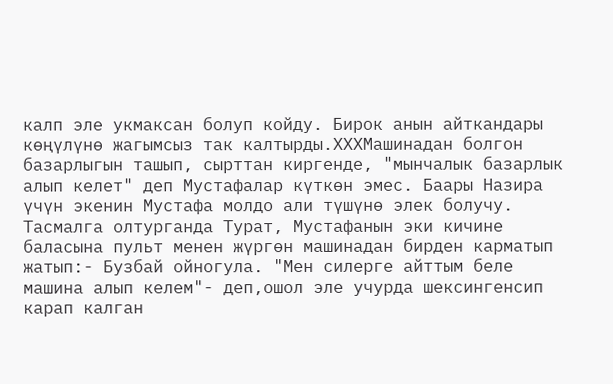калп эле укмаксан болуп койду. Бирок анын айткандары көңүлүнө жагымсыз так калтырды.ХХХМашинадан болгон базарлыгын ташып, сырттан киргенде, "мынчалык базарлык алып келет" деп Мустафалар күткөн эмес. Баары Назира үчүн экенин Мустафа молдо али түшүнө элек болучу. Тасмалга олтурганда Турат, Мустафанын эки кичине баласына пульт менен жүргөн машинадан бирден карматып жатып:- Бузбай ойногула. "Мен силерге айттым беле машина алып келем"- деп,ошол эле учурда шексингенсип карап калган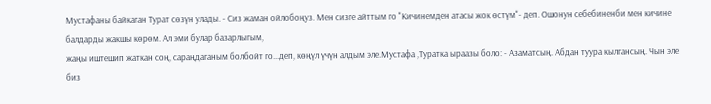Мустафаны байкаган Турат сөзүн улады. - Сиз жаман ойлобоңуз. Мен сизге айттым го "Кичинемден атасы жок өстүм"- деп. Ошонун себебиненби мен кичине балдарды жакшы көрөм. Ал эми булар базарлыгым,
жаңы иштешип жаткан соң, сараңдаганым болбойт го...деп, көңүл үчүн алдым эле.Мустафа ,Туратка ыраазы боло: - Азаматсың. Абдан туура кылгансың. Чын эле биз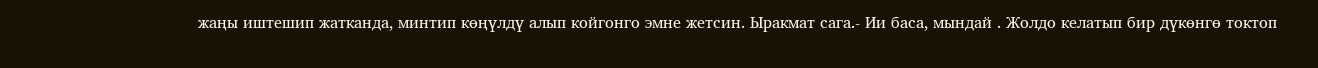жаңы иштешип жатканда, минтип көңүлдү алып койгонго эмне жетсин. Ыракмат сага.- Ии баса, мындай . Жолдо келатып бир дүкөнгө токтоп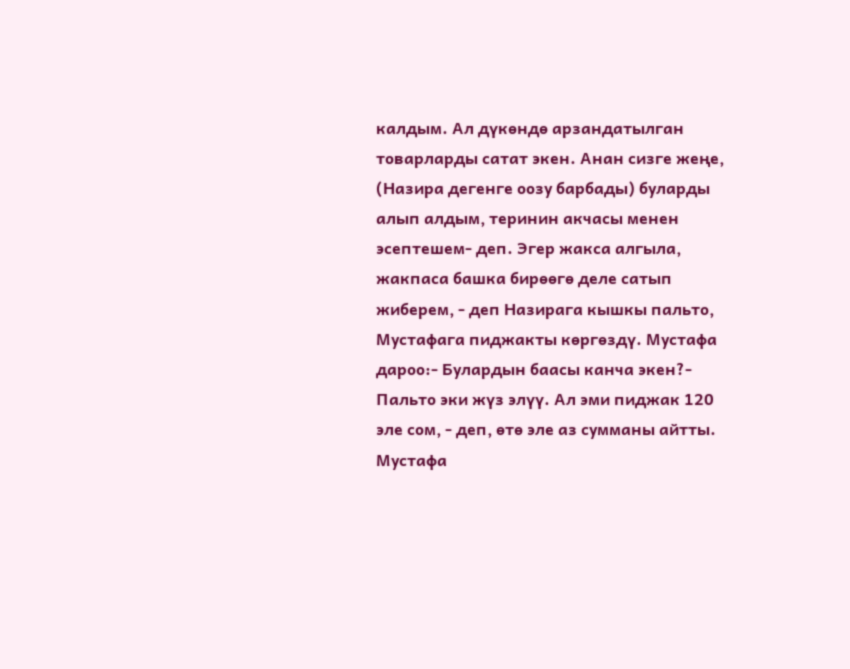калдым. Ал дүкөндө арзандатылган товарларды сатат экен. Анан сизге жеңе, (Назира дегенге оозу барбады) буларды алып алдым, теринин акчасы менен эсептешем- деп. Эгер жакса алгыла, жакпаса башка бирөөгө деле сатып жиберем, - деп Назирага кышкы пальто, Мустафага пиджакты көргөздү. Мустафа дароо:- Булардын баасы канча экен?- Пальто эки жүз элүү. Ал эми пиджак 120 эле сом, - деп, өтө эле аз сумманы айтты. Мустафа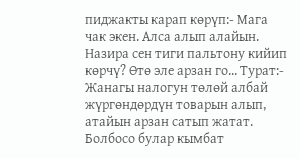пиджакты карап көрүп:- Мага чак экен. Алса алып алайын. Назира сен тиги пальтону кийип көрчү? Өтө эле арзан го... Турат:- Жанагы налогун төлөй албай жүргөндөрдүн товарын алып, атайын арзан сатып жатат. Болбосо булар кымбат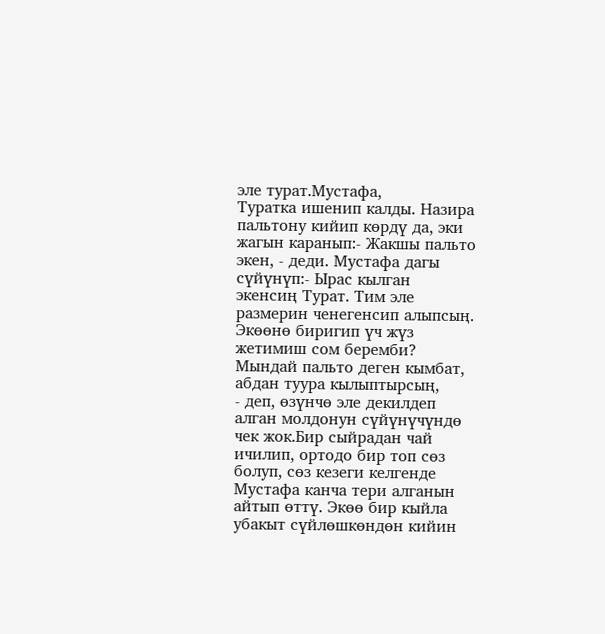эле турат.Мустафа,
Туратка ишенип калды. Назира пальтону кийип көрдү да, эки жагын каранып:- Жакшы пальто экен, - деди. Мустафа дагы сүйүнүп:- Ырас кылган экенсиң Турат. Тим эле размерин ченегенсип алыпсың. Экөөнө биригип үч жүз жетимиш сом беремби? Мындай пальто деген кымбат, абдан туура кылыптырсың,
- деп, өзүнчө эле декилдеп алган молдонун сүйүнүчүндө чек жок.Бир сыйрадан чай ичилип, ортодо бир топ сөз болуп, сөз кезеги келгенде Мустафа канча тери алганын айтып өттү. Экөө бир кыйла убакыт сүйлөшкөндөн кийин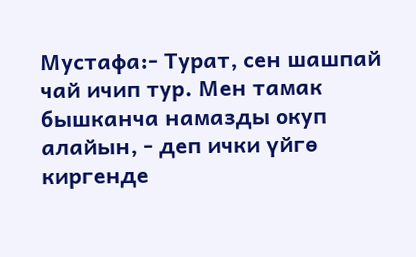Мустафа:- Турат, сен шашпай чай ичип тур. Мен тамак бышканча намазды окуп алайын, - деп ички үйгө киргенде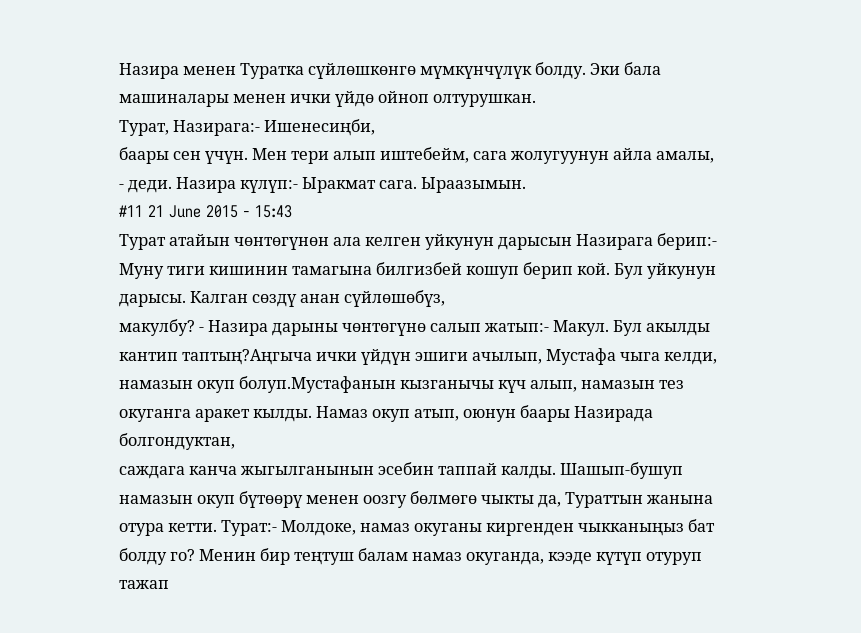Назира менен Туратка сүйлөшкөнгө мүмкүнчүлүк болду. Эки бала машиналары менен ички үйдө ойноп олтурушкан.
Турат, Назирага:- Ишенесиңби,
баары сен үчүн. Мен тери алып иштебейм, сага жолугуунун айла амалы, - деди. Назира күлүп:- Ыракмат сага. Ыраазымын.
#11 21 June 2015 - 15:43
Турат атайын чөнтөгүнөн ала келген уйкунун дарысын Назирага берип:- Муну тиги кишинин тамагына билгизбей кошуп берип кой. Бул уйкунун дарысы. Калган сөздү анан сүйлөшөбүз,
макулбу? - Назира дарыны чөнтөгүнө салып жатып:- Макул. Бул акылды кантип таптың?Аңгыча ички үйдүн эшиги ачылып, Мустафа чыга келди, намазын окуп болуп.Мустафанын кызганычы күч алып, намазын тез окуганга аракет кылды. Намаз окуп атып, оюнун баары Назирада болгондуктан,
саждага канча жыгылганынын эсебин таппай калды. Шашып-бушуп намазын окуп бүтөөрү менен оозгу бөлмөгө чыкты да, Тураттын жанына отура кетти. Турат:- Молдоке, намаз окуганы киргенден чыкканыңыз бат болду го? Менин бир теңтуш балам намаз окуганда, кээде күтүп отуруп тажап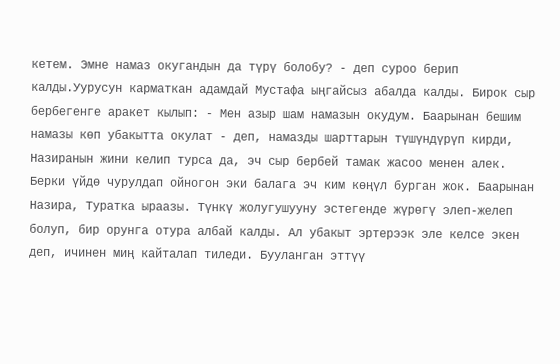кетем. Эмне намаз окугандын да түрү болобу? - деп суроо берип калды.Уурусун карматкан адамдай Мустафа ыңгайсыз абалда калды. Бирок сыр бербегенге аракет кылып: - Мен азыр шам намазын окудум. Баарынан бешим намазы көп убакытта окулат - деп, намазды шарттарын түшүндүрүп кирди, Назиранын жини келип турса да, эч сыр бербей тамак жасоо менен алек. Берки үйдө чурулдап ойногон эки балага эч ким көңүл бурган жок. Баарынан Назира, Туратка ыраазы. Түнкү жолугушууну эстегенде жүрөгү элеп-желеп болуп, бир орунга отура албай калды. Ал убакыт эртерээк эле келсе экен деп, ичинен миң кайталап тиледи. Бууланган эттүү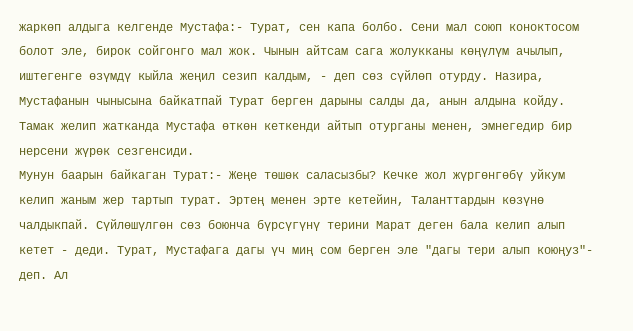жаркөп алдыга келгенде Мустафа:- Турат, сен капа болбо. Сени мал союп коноктосом болот эле, бирок сойгонго мал жок. Чынын айтсам сага жолукканы көңүлүм ачылып, иштегенге өзүмдү кыйла жеңил сезип калдым, - деп сөз сүйлөп отурду. Назира, Мустафанын чынысына байкатпай Турат берген дарыны салды да, анын алдына койду. Тамак желип жатканда Мустафа өткөн кеткенди айтып отурганы менен, эмнегедир бир нерсени жүрөк сезгенсиди.
Мунун баарын байкаган Турат:- Жеңе төшөк саласызбы? Кечке жол жүргөнгөбү уйкум келип жаным жер тартып турат. Эртең менен эрте кетейин, Таланттардын көзүнө чалдыкпай. Сүйлөшүлгөн сөз боюнча бүрсүгүнү терини Марат деген бала келип алып кетет - деди. Турат, Мустафага дагы үч миң сом берген эле "дагы тери алып коюңуз"- деп. Ал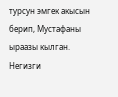турсун эмгек акысын берип, Мустафаны ыраазы кылган. Негизги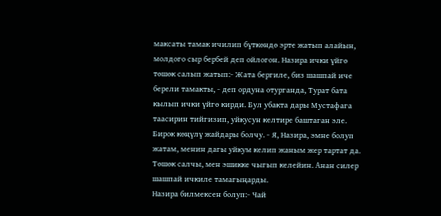максаты тамак ичилип бүткөндө эрте жатып алайын, молдого сыр бербей деп ойлогон. Назира ички үйгө төшөк салып жатып:- Жата бергиле, биз шашпай иче берели тамакты, - деп ордуна отурганда, Турат бата кылып ички үйгө кирди. Бул убакта дары Мустафага таасирин тийгизип, уйкусун келтире баштаган эле. Бирок көңүлү жайдары болчу. - Я, Назира, эмне болуп жатам, менин дагы уйкум келип жаным жер тартат да. Төшөк салчы, мен эшикке чыгып келейин. Анан силер шашпай ичкиле тамагыңарды.
Назира билмексен болуп:- Чай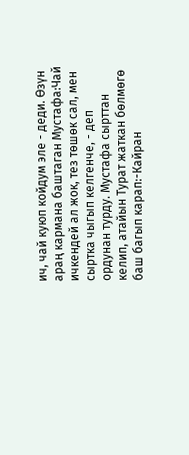ич, чай куюп койдум эле - деди. Өзүн араң кармана баштаган Мустафа:Чай ичкендей ал жок, тез төшөк сал, мен сыртка чыгып келгенче, - деп ордунан турду. Мустафа сырттан келип, атайын Турат жаткан бөлмөгө баш багып карап:-Кайран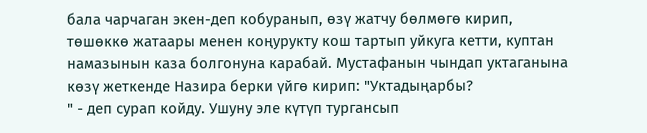бала чарчаган экен-деп кобуранып, өзү жатчу бөлмөгө кирип, төшөккө жатаары менен коңурукту кош тартып уйкуга кетти, куптан намазынын каза болгонуна карабай. Мустафанын чындап уктаганына көзү жеткенде Назира берки үйгө кирип: "Уктадыңарбы?
" - деп сурап койду. Ушуну эле күтүп тургансып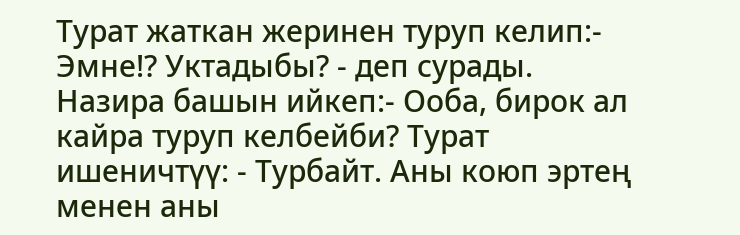Турат жаткан жеринен туруп келип:- Эмне!? Уктадыбы? - деп сурады. Назира башын ийкеп:- Ооба, бирок ал кайра туруп келбейби? Турат ишеничтүү: - Турбайт. Аны коюп эртең менен аны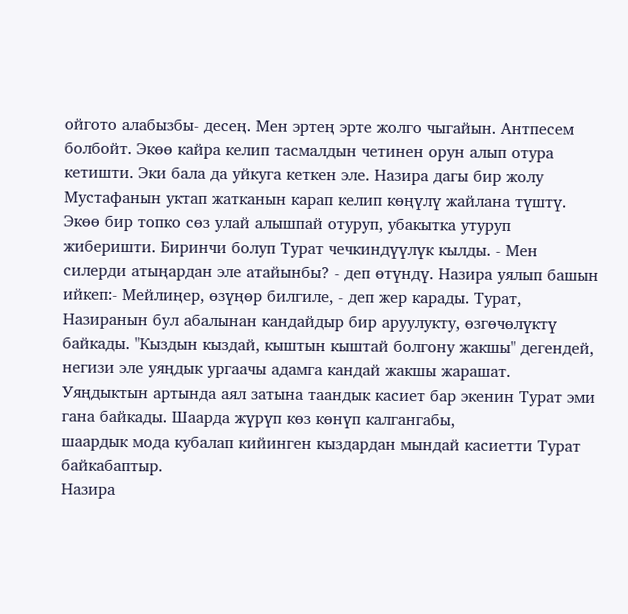ойгото алабызбы- десең. Мен эртең эрте жолго чыгайын. Антпесем болбойт. Экөө кайра келип тасмалдын четинен орун алып отура кетишти. Эки бала да уйкуга кеткен эле. Назира дагы бир жолу Мустафанын уктап жатканын карап келип көңүлү жайлана түштү. Экөө бир топко сөз улай алышпай отуруп, убакытка утуруп жиберишти. Биринчи болуп Турат чечкиндүүлүк кылды. - Мен силерди атыңардан эле атайынбы? - деп өтүндү. Назира уялып башын ийкеп:- Мейлиңер, өзүңөр билгиле, - деп жер карады. Турат, Назиранын бул абалынан кандайдыр бир аруулукту, өзгөчөлүктү байкады. "Кыздын кыздай, кыштын кыштай болгону жакшы" дегендей, негизи эле уяңдык ургаачы адамга кандай жакшы жарашат. Уяңдыктын артында аял затына таандык касиет бар экенин Турат эми гана байкады. Шаарда жүрүп көз көнүп калгангабы,
шаардык мода кубалап кийинген кыздардан мындай касиетти Турат байкабаптыр.
Назира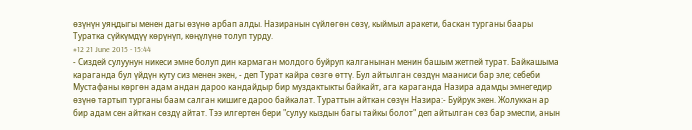өзүнүн уяңдыгы менен дагы өзүнө арбап алды. Назиранын сүйлөгөн сөзү, кыймыл аракети, баскан турганы баары Туратка сүйкүмдүү көрүнүп, көңүлүнө толуп турду.
#12 21 June 2015 - 15:44
- Сиздей сулуунун никеси эмне болуп дин кармаган молдого буйруп калганынан менин башым жетпей турат. Байкашыма караганда бул үйдүн куту сиз менен экен, - деп Турат кайра сөзгө өттү. Бул айтылган сөздүн мааниси бар эле; себеби Мустафаны көргөн адам андан дароо кандайдыр бир муздактыкты байкайт, ага караганда Назира адамды эмнегедир өзүнө тартып турганы баам салган кишиге дароо байкалат. Тураттын айткан сөзүн Назира:- Буйрук экен. Жолуккан ар бир адам сен айткан сөздү айтат. Тээ илгертен бери "сулуу кыздын багы тайкы болот" деп айтылган сөз бар эмеспи, анын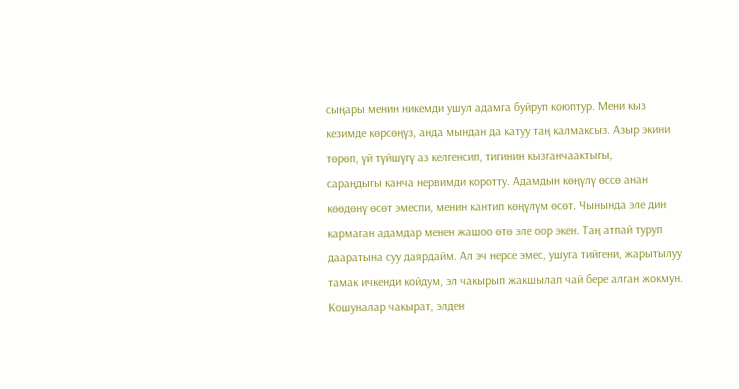сыңары менин никемди ушул адамга буйруп коюптур. Мени кыз кезимде көрсөңүз, анда мындан да катуу таң калмаксыз. Азыр экини төрөп, үй түйшүгү аз келгенсип, тигинин кызганчаактыгы,
сараңдыгы канча нервимди коротту. Адамдын көңүлү өссө анан көөдөнү өсөт эмеспи, менин кантип көңүлүм өсөт. Чынында эле дин кармаган адамдар менен жашоо өтө эле оор экен. Таң атпай туруп дааратына суу даярдайм. Ал эч нерсе эмес, ушуга тийгени, жарытылуу тамак ичкенди койдум, эл чакырып жакшылап чай бере алган жокмун. Кошуналар чакырат, элден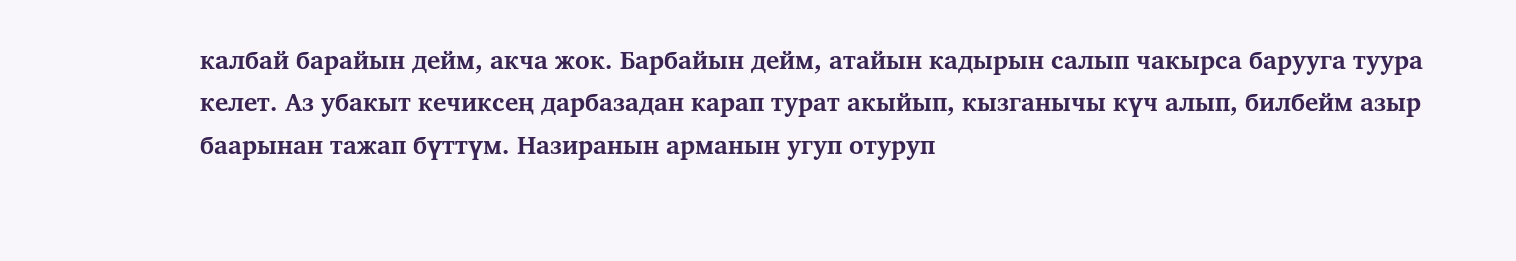калбай барайын дейм, акча жок. Барбайын дейм, атайын кадырын салып чакырса барууга туура келет. Аз убакыт кечиксең дарбазадан карап турат акыйып, кызганычы күч алып, билбейм азыр баарынан тажап бүттүм. Назиранын арманын угуп отуруп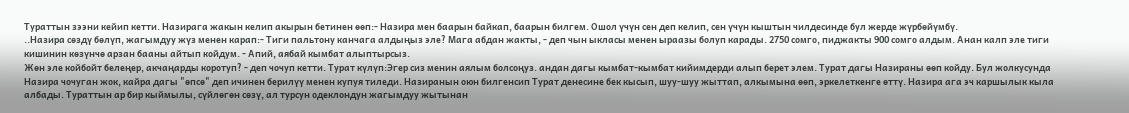Тураттын зээни кейип кетти. Назирага жакын келип акырын бетинен өөп:- Назира мен баарын байкап, баарын билгем. Ошол үчүн сен деп келип, сен үчүн кыштын чилдесинде бул жерде жүрбөйүмбү.
..Назира сөздү бөлүп, жагымдуу жүз менен карап:- Тиги пальтону канчага алдыңыз эле? Мага абдан жакты, - деп чын ыкласы менен ыраазы болуп карады. 2750 сомго, пиджакты 900 сомго алдым. Анан калп эле тиги кишинин көзүнчө арзан бааны айтып койдум. - Апий, аябай кымбат алыптырсыз.
Жөн эле койбойт белеңер, акчаңарды коротуп? - деп чочуп кетти. Турат күлүп:Эгер сиз менин аялым болсоңуз. андан дагы кымбат-кымбат кийимдерди алып берет элем. Турат дагы Назираны өөп койду. Бул жолкусунда Назира чочуган жок, кайра дагы "өпсө" деп ичинен берилүү менен купуя тиледи. Назиранын оюн билгенсип Турат денесине бек кысып, шуу-шуу жыттап, алкымына өөп, эркелеткенге өттү. Назира ага эч каршылык кыла албады. Тураттын ар бир кыймылы, сүйлөгөн сөзү, ал турсун одеклондун жагымдуу жытынан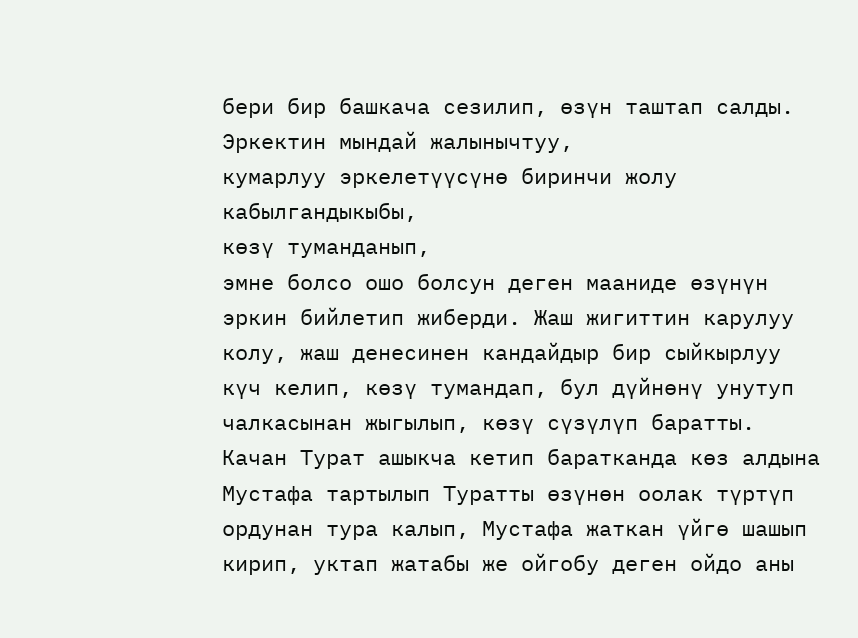бери бир башкача сезилип, өзүн таштап салды. Эркектин мындай жалынычтуу,
кумарлуу эркелетүүсүнө биринчи жолу кабылгандыкыбы,
көзү туманданып,
эмне болсо ошо болсун деген мааниде өзүнүн эркин бийлетип жиберди. Жаш жигиттин карулуу колу, жаш денесинен кандайдыр бир сыйкырлуу күч келип, көзү тумандап, бул дүйнөнү унутуп чалкасынан жыгылып, көзү сүзүлүп баратты. Качан Турат ашыкча кетип баратканда көз алдына Мустафа тартылып Туратты өзүнөн оолак түртүп ордунан тура калып, Мустафа жаткан үйгө шашып кирип, уктап жатабы же ойгобу деген ойдо аны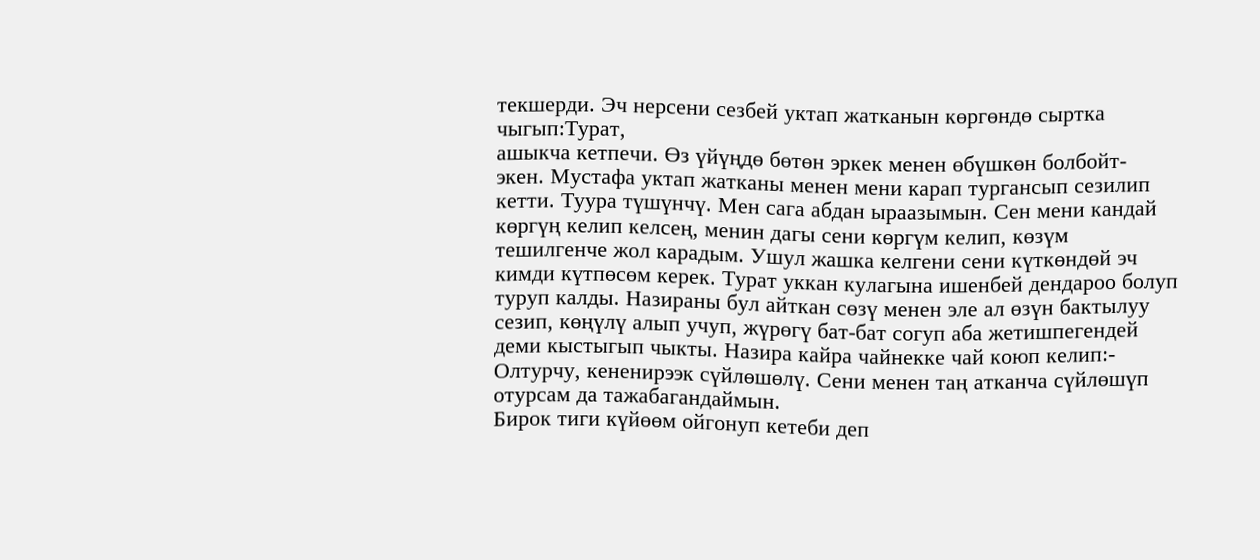текшерди. Эч нерсени сезбей уктап жатканын көргөндө сыртка чыгып:Турат,
ашыкча кетпечи. Өз үйүңдө бөтөн эркек менен өбүшкөн болбойт- экен. Мустафа уктап жатканы менен мени карап тургансып сезилип кетти. Туура түшүнчү. Мен сага абдан ыраазымын. Сен мени кандай көргүң келип келсең, менин дагы сени көргүм келип, көзүм тешилгенче жол карадым. Ушул жашка келгени сени күткөндөй эч кимди күтпөсөм керек. Турат уккан кулагына ишенбей дендароо болуп туруп калды. Назираны бул айткан сөзү менен эле ал өзүн бактылуу сезип, көңүлү алып учуп, жүрөгү бат-бат согуп аба жетишпегендей деми кыстыгып чыкты. Назира кайра чайнекке чай коюп келип:- Олтурчу, кененирээк сүйлөшөлү. Сени менен таң атканча сүйлөшүп отурсам да тажабагандаймын.
Бирок тиги күйөөм ойгонуп кетеби деп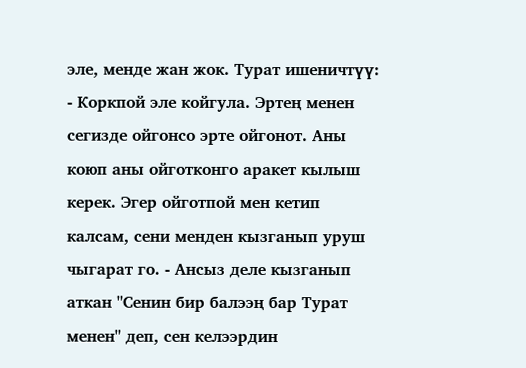эле, менде жан жок. Турат ишеничтүү: - Коркпой эле койгула. Эртең менен сегизде ойгонсо эрте ойгонот. Аны коюп аны ойготконго аракет кылыш керек. Эгер ойготпой мен кетип калсам, сени менден кызганып уруш чыгарат го. - Ансыз деле кызганып аткан "Сенин бир балээң бар Турат менен" деп, сен келээрдин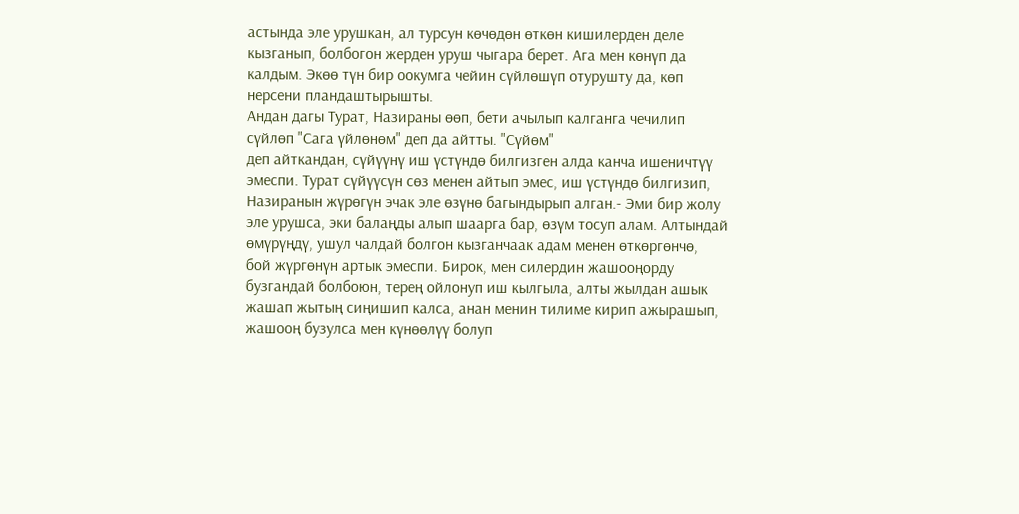астында эле урушкан, ал турсун көчөдөн өткөн кишилерден деле кызганып, болбогон жерден уруш чыгара берет. Ага мен көнүп да калдым. Экөө түн бир оокумга чейин сүйлөшүп отурушту да, көп нерсени пландаштырышты.
Андан дагы Турат, Назираны өөп, бети ачылып калганга чечилип сүйлөп "Сага үйлөнөм" деп да айтты. "Сүйөм"
деп айткандан, сүйүүнү иш үстүндө билгизген алда канча ишеничтүү эмеспи. Турат сүйүүсүн сөз менен айтып эмес, иш үстүндө билгизип, Назиранын жүрөгүн эчак эле өзүнө багындырып алган.- Эми бир жолу эле урушса, эки балаңды алып шаарга бар, өзүм тосуп алам. Алтындай өмүрүңдү, ушул чалдай болгон кызганчаак адам менен өткөргөнчө,
бой жүргөнүн артык эмеспи. Бирок, мен силердин жашооңорду бузгандай болбоюн, терең ойлонуп иш кылгыла, алты жылдан ашык жашап жытың сиңишип калса, анан менин тилиме кирип ажырашып, жашооң бузулса мен күнөөлүү болуп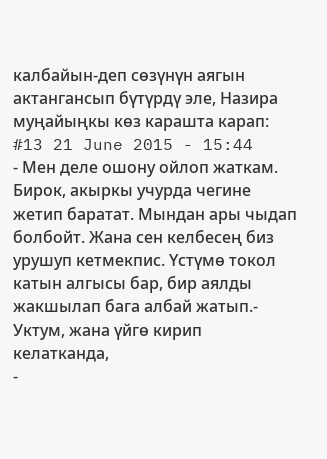калбайын-деп сөзүнүн аягын актангансып бүтүрдү эле, Назира муңайыңкы көз карашта карап:
#13 21 June 2015 - 15:44
- Мен деле ошону ойлоп жаткам. Бирок, акыркы учурда чегине жетип баратат. Мындан ары чыдап болбойт. Жана сен келбесең биз урушуп кетмекпис. Үстүмө токол катын алгысы бар, бир аялды жакшылап бага албай жатып.- Уктум, жана үйгө кирип келатканда,
-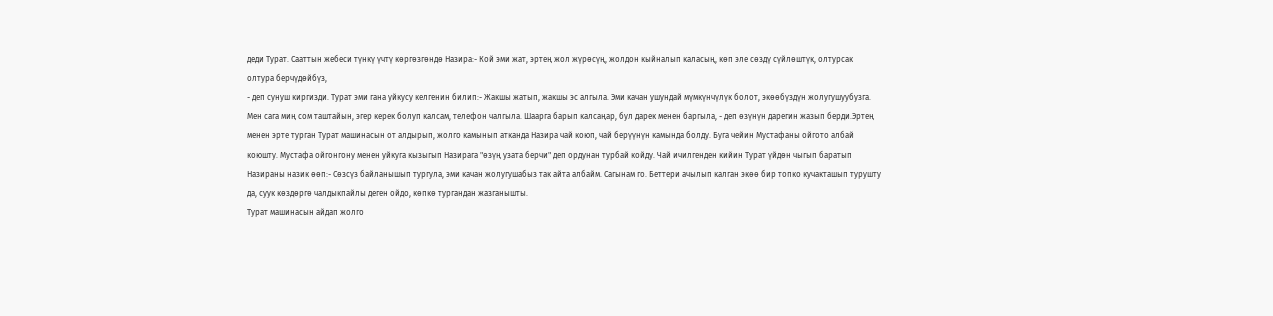деди Турат. Сааттын жебеси түнкү үчтү көргөзгөндө Назира:- Кой эми жат, эртең жол жүрөсүң, жолдон кыйналып каласың, көп эле сөздү сүйлөштүк, олтурсак олтура берчүдөйбүз,
- деп сунуш киргизди. Турат эми гана уйкусу келгенин билип:- Жакшы жатып, жакшы эс алгыла. Эми качан ушундай мүмкүнчүлүк болот, экөөбүздүн жолугушуубузга.
Мен сага миң сом таштайын, эгер керек болуп калсам, телефон чалгыла. Шаарга барып калсаңар, бул дарек менен баргыла, - деп өзүнүн дарегин жазып берди.Эртең менен эрте турган Турат машинасын от алдырып, жолго камынып атканда Назира чай коюп, чай берүүнүн камында болду. Буга чейин Мустафаны ойгото албай коюшту. Мустафа ойгонгону менен уйкуга кызыгып Назирага "өзүң узата берчи" деп ордунан турбай койду. Чай ичилгенден кийин Турат үйдөн чыгып баратып Назираны назик өөп:- Сөзсүз байланышып тургула, эми качан жолугушабыз так айта албайм. Сагынам го. Беттери ачылып калган экөө бир топко кучакташып турушту да, суук көздөргө чалдыкпайлы деген ойдо, көпкө тургандан жазганышты.
Турат машинасын айдап жолго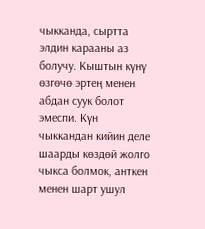чыкканда, сыртта элдин карааны аз болучу. Кыштын күнү өзгөчө эртең менен абдан суук болот эмеспи. Күн чыккандан кийин деле шаарды көздөй жолго чыкса болмок, анткен менен шарт ушул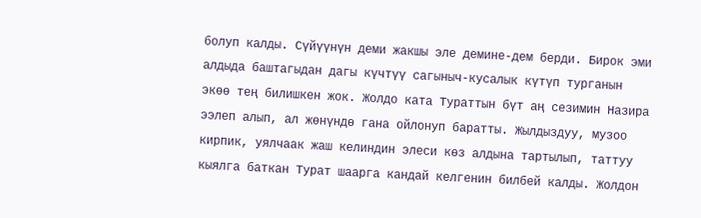болуп калды. Сүйүүнүн деми жакшы эле демине-дем берди. Бирок эми алдыда баштагыдан дагы күчтүү сагыныч-кусалык күтүп турганын экөө тең билишкен жок. Жолдо ката Тураттын бүт аң сезимин Назира ээлеп алып, ал жөнүндө гана ойлонуп баратты. Жылдыздуу, музоо кирпик, уялчаак жаш келиндин элеси көз алдына тартылып, таттуу кыялга баткан Турат шаарга кандай келгенин билбей калды. Жолдон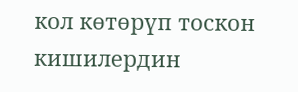кол көтөрүп тоскон кишилердин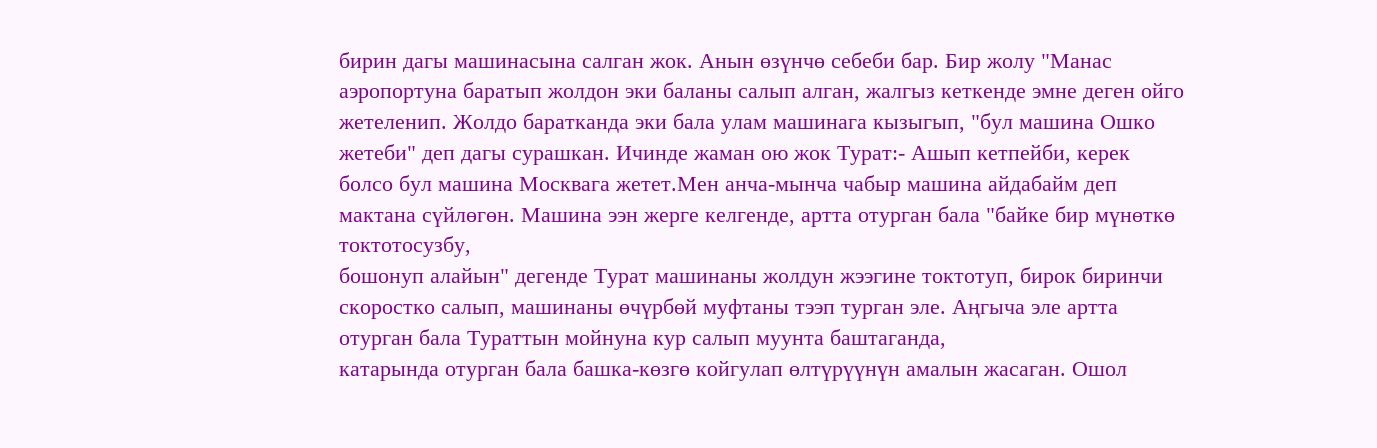бирин дагы машинасына салган жок. Анын өзүнчө себеби бар. Бир жолу "Манас аэропортуна баратып жолдон эки баланы салып алган, жалгыз кеткенде эмне деген ойго жетеленип. Жолдо баратканда эки бала улам машинага кызыгып, "бул машина Ошко жетеби" деп дагы сурашкан. Ичинде жаман ою жок Турат:- Ашып кетпейби, керек болсо бул машина Москвага жетет.Мен анча-мынча чабыр машина айдабайм деп мактана сүйлөгөн. Машина ээн жерге келгенде, артта отурган бала "байке бир мүнөткө токтотосузбу,
бошонуп алайын" дегенде Турат машинаны жолдун жээгине токтотуп, бирок биринчи скоростко салып, машинаны өчүрбөй муфтаны тээп турган эле. Аңгыча эле артта отурган бала Тураттын мойнуна кур салып муунта баштаганда,
катарында отурган бала башка-көзгө койгулап өлтүрүүнүн амалын жасаган. Ошол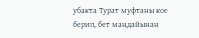убакта Турат муфтаны кое берип, бет маңдайынан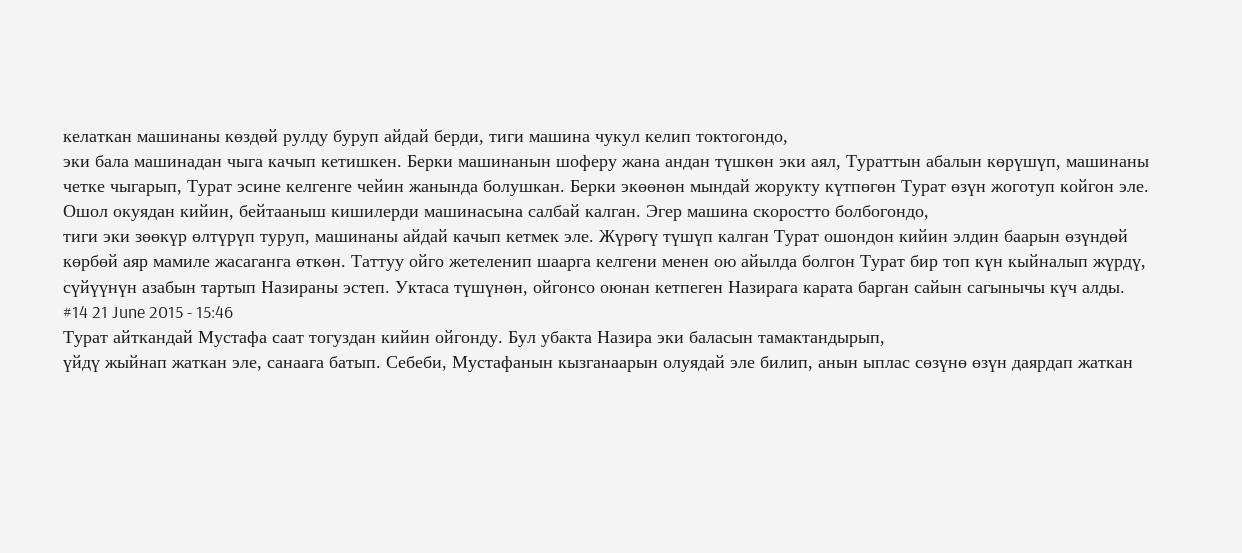келаткан машинаны көздөй рулду буруп айдай берди, тиги машина чукул келип токтогондо,
эки бала машинадан чыга качып кетишкен. Берки машинанын шоферу жана андан түшкөн эки аял, Тураттын абалын көрүшүп, машинаны четке чыгарып, Турат эсине келгенге чейин жанында болушкан. Берки экөөнөн мындай жорукту күтпөгөн Турат өзүн жоготуп койгон эле. Ошол окуядан кийин, бейтааныш кишилерди машинасына салбай калган. Эгер машина скоростто болбогондо,
тиги эки зөөкүр өлтүрүп туруп, машинаны айдай качып кетмек эле. Жүрөгү түшүп калган Турат ошондон кийин элдин баарын өзүндөй көрбөй аяр мамиле жасаганга өткөн. Таттуу ойго жетеленип шаарга келгени менен ою айылда болгон Турат бир топ күн кыйналып жүрдү, сүйүүнүн азабын тартып Назираны эстеп. Уктаса түшүнөн, ойгонсо оюнан кетпеген Назирага карата барган сайын сагынычы күч алды.
#14 21 June 2015 - 15:46
Турат айткандай Мустафа саат тогуздан кийин ойгонду. Бул убакта Назира эки баласын тамактандырып,
үйдү жыйнап жаткан эле, санаага батып. Себеби, Мустафанын кызганаарын олуядай эле билип, анын ыплас сөзүнө өзүн даярдап жаткан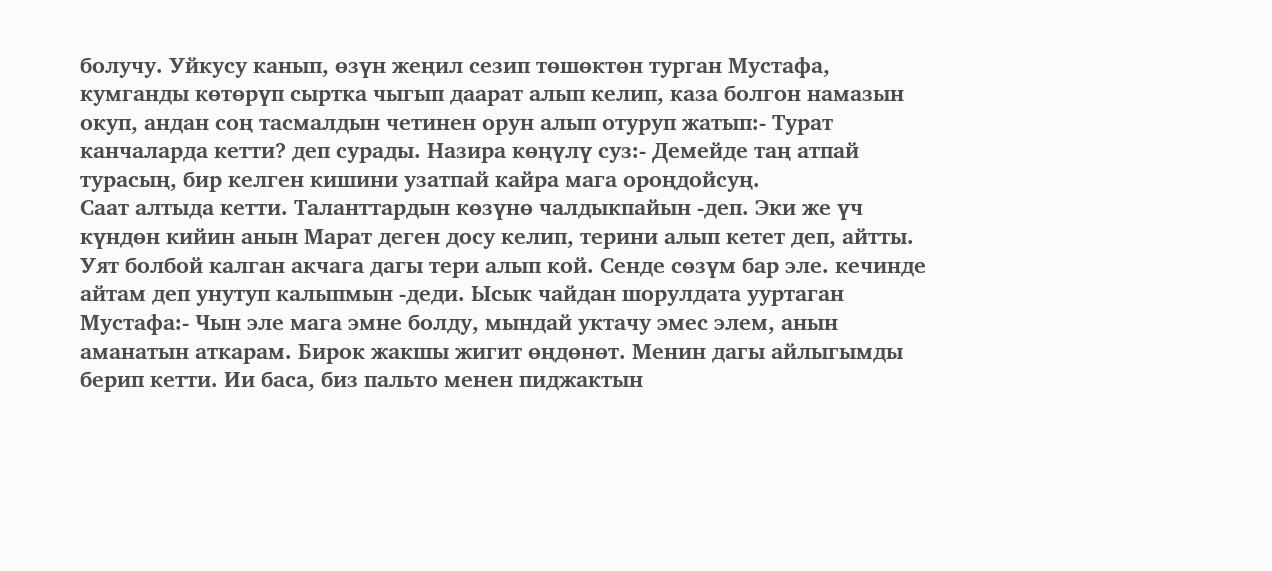болучу. Уйкусу канып, өзүн жеңил сезип төшөктөн турган Мустафа, кумганды көтөрүп сыртка чыгып даарат алып келип, каза болгон намазын окуп, андан соң тасмалдын четинен орун алып отуруп жатып:- Турат канчаларда кетти? деп сурады. Назира көңүлү суз:- Демейде таң атпай турасың, бир келген кишини узатпай кайра мага ороңдойсуң.
Саат алтыда кетти. Таланттардын көзүнө чалдыкпайын -деп. Эки же үч күндөн кийин анын Марат деген досу келип, терини алып кетет деп, айтты. Уят болбой калган акчага дагы тери алып кой. Сенде сөзүм бар эле. кечинде айтам деп унутуп калыпмын -деди. Ысык чайдан шорулдата ууртаган Мустафа:- Чын эле мага эмне болду, мындай уктачу эмес элем, анын аманатын аткарам. Бирок жакшы жигит өңдөнөт. Менин дагы айлыгымды берип кетти. Ии баса, биз пальто менен пиджактын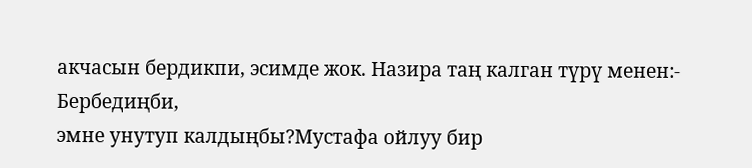акчасын бердикпи, эсимде жок. Назира таң калган түрү менен:- Бербедиңби,
эмне унутуп калдыңбы?Мустафа ойлуу бир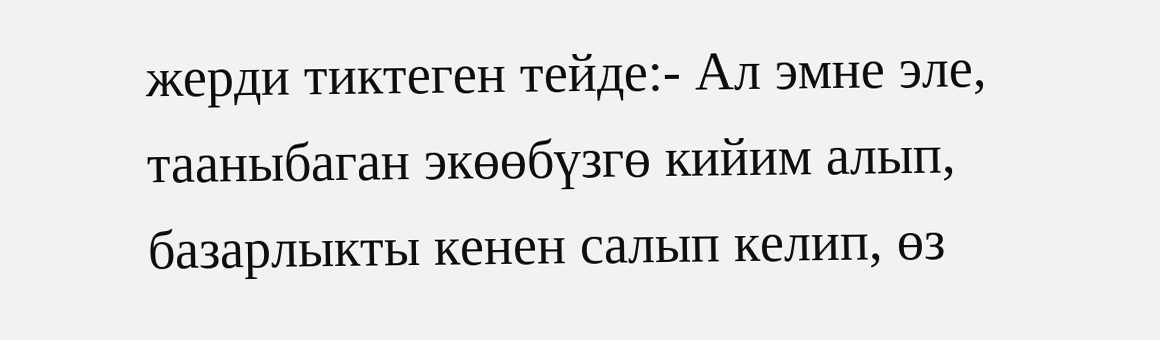жерди тиктеген тейде:- Ал эмне эле, тааныбаган экөөбүзгө кийим алып, базарлыкты кенен салып келип, өз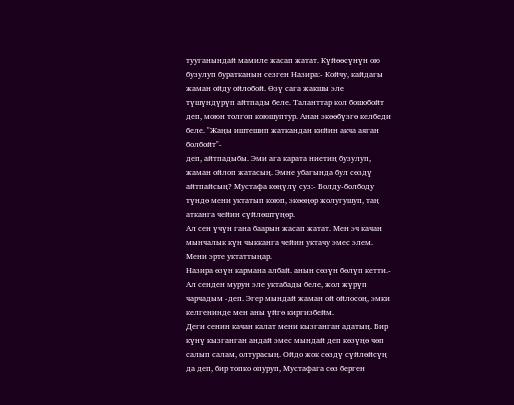тууганындай мамиле жасап жатат. Күйөөсүнүн ою бузулуп буратканын сезген Назира:- Койчу, кайдагы жаман ойду ойлобой. Өзү сага жакшы эле түшүндүрүп айтпады беле. Таланттар кол бошобойт деп, моюн толгоп коюшуптур. Анан экөөбүзгө келбеди беле. "Жаңы иштешип жаткандан кийин акча аяган болбойт"-
деп, айтпадыбы. Эми ага карата ниетиң бузулуп, жаман ойлоп жатасың. Эмне убагында бул сөздү айтпайсың? Мустафа көңүлү суз:- Болду-болбоду түндө мени уктатып коюп, экөөңөр жолугушуп, таң атканга чейин сүйлөштүңөр.
Ал сен үчүн гана баарын жасап жатат. Мен эч качан мынчалык күн чыкканга чейин уктачу эмес элем. Мени эрте уктаттыңар.
Назира өзүн кармана албай. анын сөзүн бөлүп кетти.- Ал сенден мурун эле уктабады беле, жол жүрүп чарчадым -деп. Эгер мындай жаман ой ойлосоң, эмки келгенинде мен аны үйгө киргизбейм.
Деги сенин качан калат мени кызганган адатың. Бир күнү кызганган андай эмес мындай деп көзүңө чөп салып салам, олтурасың. Ойдо жок сөздү сүйлөйсүң да деп, бир топко опуруп, Мустафага сөз берген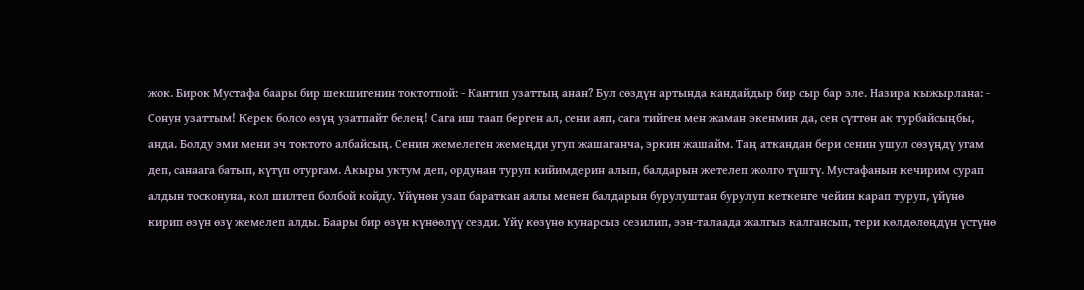жок. Бирок Мустафа баары бир шекшигенин токтотпой: - Кантип узаттың анан? Бул сөздүн артында кандайдыр бир сыр бар эле. Назира кыжырлана: - Сонун узаттым! Керек болсо өзүң узатпайт белең! Сага иш таап берген ал, сени аяп, сага тийген мен жаман экенмин да, сен сүттөн ак турбайсыңбы,
анда. Болду эми мени эч токтото албайсың. Сенин жемелеген жемеңди угуп жашаганча, эркин жашайм. Таң аткандан бери сенин ушул сөзүңдү угам деп, санаага батып, күтүп отургам. Акыры уктум деп, ордунан туруп кийимдерин алып, балдарын жетелеп жолго түштү. Мустафанын кечирим сурап алдын тосконуна, кол шилтеп болбой койду. Үйүнөн узап бараткан аялы менен балдарын бурулуштан бурулуп кеткенге чейин карап туруп, үйүнө кирип өзүн өзү жемелеп алды. Баары бир өзүн күнөөлүү сезди. Үйү көзүнө кунарсыз сезилип, ээн-талаада жалгыз калгансып, тери көлдөлөңдүн үстүнө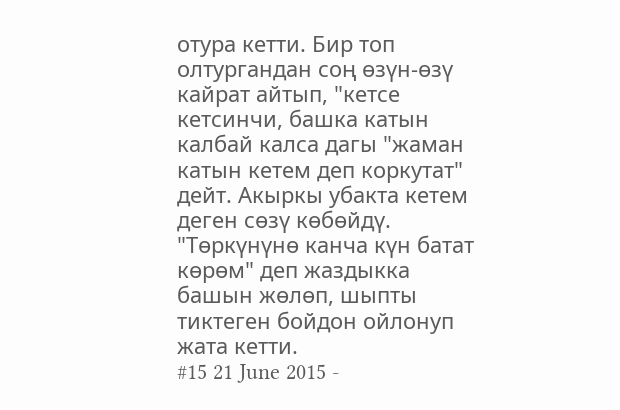отура кетти. Бир топ олтургандан соң өзүн-өзү кайрат айтып, "кетсе кетсинчи, башка катын калбай калса дагы "жаман катын кетем деп коркутат"
дейт. Акыркы убакта кетем деген сөзү көбөйдү. "Төркүнүнө канча күн батат көрөм" деп жаздыкка башын жөлөп, шыпты тиктеген бойдон ойлонуп жата кетти.
#15 21 June 2015 -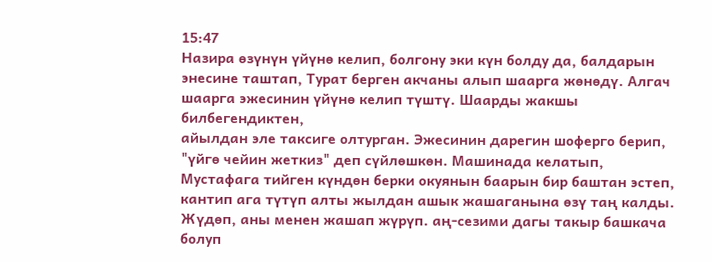15:47
Назира өзүнүн үйүнө келип, болгону эки күн болду да, балдарын энесине таштап, Турат берген акчаны алып шаарга жөнөдү. Алгач шаарга эжесинин үйүнө келип түштү. Шаарды жакшы билбегендиктен,
айылдан эле таксиге олтурган. Эжесинин дарегин шоферго берип, "үйгө чейин жеткиз" деп сүйлөшкөн. Машинада келатып, Мустафага тийген күндөн берки окуянын баарын бир баштан эстеп, кантип ага түтүп алты жылдан ашык жашаганына өзү таң калды. Жүдөп, аны менен жашап жүрүп. аң-сезими дагы такыр башкача болуп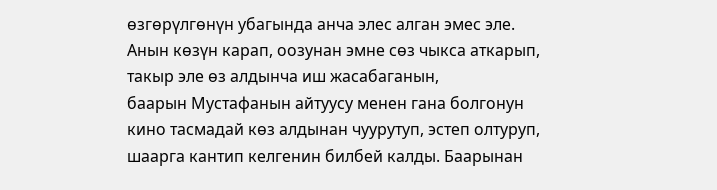өзгөрүлгөнүн убагында анча элес алган эмес эле. Анын көзүн карап, оозунан эмне сөз чыкса аткарып, такыр эле өз алдынча иш жасабаганын,
баарын Мустафанын айтуусу менен гана болгонун кино тасмадай көз алдынан чуурутуп, эстеп олтуруп, шаарга кантип келгенин билбей калды. Баарынан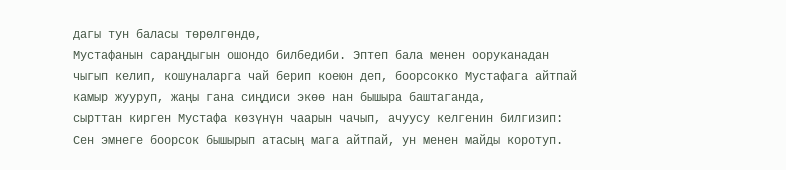дагы тун баласы төрөлгөндө,
Мустафанын сараңдыгын ошондо билбедиби. Эптеп бала менен ооруканадан чыгып келип, кошуналарга чай берип коеюн деп, боорсокко Мустафага айтпай камыр жууруп, жаңы гана сиңдиси экөө нан бышыра баштаганда,
сырттан кирген Мустафа көзүнүн чаарын чачып, ачуусу келгенин билгизип: Сен эмнеге боорсок бышырып атасың мага айтпай, ун менен майды коротуп.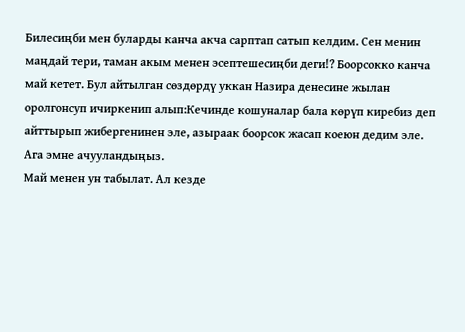Билесиңби мен буларды канча акча сарптап сатып келдим. Сен менин маңдай тери, таман акым менен эсептешесиңби деги!? Боорсокко канча май кетет. Бул айтылган сөздөрдү уккан Назира денесине жылан оролгонсуп ичиркенип алып:Кечинде кошуналар бала көрүп киребиз деп айттырып жибергенинен эле, азыраак боорсок жасап коеюн дедим эле. Ага эмне ачууландыңыз.
Май менен ун табылат. Ал кезде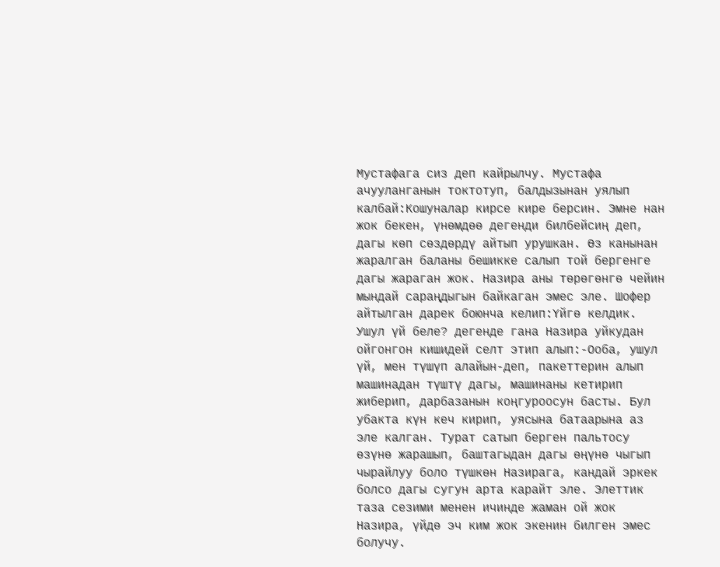Мустафага сиз деп кайрылчу. Мустафа ачууланганын токтотуп, балдызынан уялып калбай:Кошуналар кирсе кире берсин. Эмне нан жок бекен, үнөмдөө дегенди билбейсиң деп, дагы көп сөздөрдү айтып урушкан. Өз канынан жаралган баланы бешикке салып той бергенге дагы жараган жок. Назира аны төрөгөнгө чейин мындай сараңдыгын байкаган эмес эле. Шофер айтылган дарек боюнча келип:Үйгө келдик. Ушул үй беле? дегенде гана Назира уйкудан ойгонгон кишидей селт этип алып:-Ооба, ушул үй, мен түшүп алайын-деп, пакеттерин алып машинадан түштү дагы, машинаны кетирип жиберип, дарбазанын коңгуроосун басты. Бул убакта күн кеч кирип, уясына батаарына аз эле калган. Турат сатып берген пальтосу өзүнө жарашып, баштагыдан дагы өңүнө чыгып чырайлуу боло түшкөн Назирага, кандай эркек болсо дагы сугун арта карайт эле. Элеттик таза сезими менен ичинде жаман ой жок Назира, үйдө эч ким жок экенин билген эмес болучу.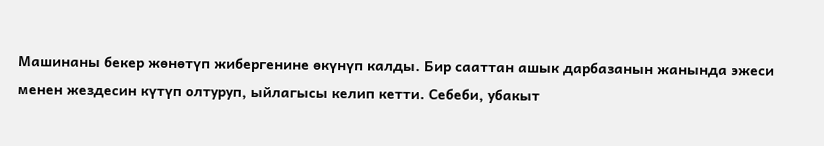Машинаны бекер жөнөтүп жибергенине өкүнүп калды. Бир сааттан ашык дарбазанын жанында эжеси менен жездесин күтүп олтуруп, ыйлагысы келип кетти. Себеби, убакыт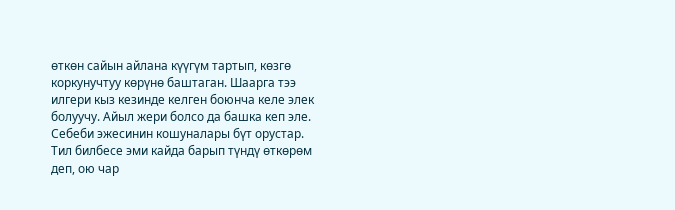өткөн сайын айлана күүгүм тартып, көзгө коркунучтуу көрүнө баштаган. Шаарга тээ илгери кыз кезинде келген боюнча келе элек болуучу. Айыл жери болсо да башка кеп эле. Себеби эжесинин кошуналары бүт орустар. Тил билбесе эми кайда барып түндү өткөрөм деп, ою чар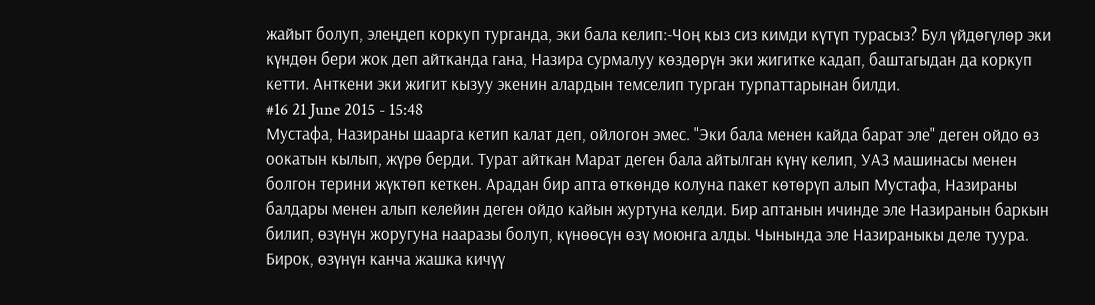жайыт болуп, элеңдеп коркуп турганда, эки бала келип:-Чоң кыз сиз кимди күтүп турасыз? Бул үйдөгүлөр эки күндөн бери жок деп айтканда гана, Назира сурмалуу көздөрүн эки жигитке кадап, баштагыдан да коркуп кетти. Анткени эки жигит кызуу экенин алардын темселип турган турпаттарынан билди.
#16 21 June 2015 - 15:48
Мустафа, Назираны шаарга кетип калат деп, ойлогон эмес. "Эки бала менен кайда барат эле" деген ойдо өз оокатын кылып, жүрө берди. Турат айткан Марат деген бала айтылган күнү келип, УАЗ машинасы менен болгон терини жүктөп кеткен. Арадан бир апта өткөндө колуна пакет көтөрүп алып Мустафа, Назираны балдары менен алып келейин деген ойдо кайын журтуна келди. Бир аптанын ичинде эле Назиранын баркын билип, өзүнүн жоругуна нааразы болуп, күнөөсүн өзү моюнга алды. Чынында эле Назираныкы деле туура. Бирок, өзүнүн канча жашка кичүү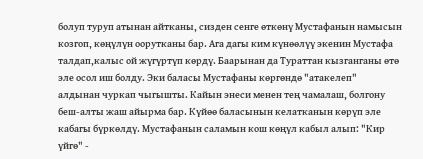болуп туруп атынан айтканы, сизден сенге өткөнү Мустафанын намысын козгоп, көңүлүн оорутканы бар. Ага дагы ким күнөөлүү экенин Мустафа талдап,калыс ой жүгүртүп көрдү. Баарынан да Тураттан кызганганы өтө эле осол иш болду. Эки баласы Мустафаны көргөндө "атакелеп"
алдынан чуркап чыгышты. Кайын энеси менен тең чамалаш, болгону беш-алты жаш айырма бар. Күйөө баласынын келатканын көрүп эле кабагы бүркөлдү. Мустафанын саламын кош көңүл кабыл алып: "Кир үйгө" -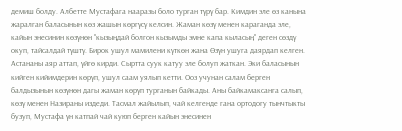демиш болду. Албетте Мустафага нааразы боло турган түрү бар. Кимдин эле өз канына жаралган баласынын көз жашын көргүсү келсин. Жаман көзү менен караганда эле, кайын энесинин көзүнөн "кызыңдай болгон кызымды эмне капа кыласың" деген сөздү окуп, тайсалдай түштү. Бирок ушул мамилени күткөн жана Өзүн ушуга даярдап келген. Астананы аяр аттап, үйгө кирди. Сыртта суук катуу эле болуп жаткан. Эки баласынын кийген кийимдерин көрүп, ушул саам уялып кетти. Ооз учунан салам берген балдызынын көзүнөн дагы жаман көрүп турганын байкады. Аны байкамаксанга салып, көзү менен Назираны издеди. Тасмал жайылып, чай келгенде гана ортодогу тынчтыкты бузуп, Мустафа үн катпай чай куюп берген кайын энесинен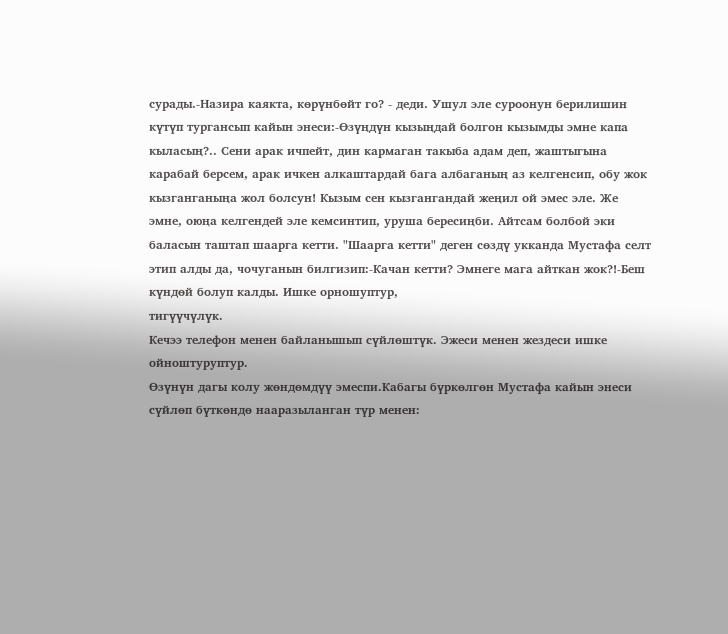сурады.-Назира каякта, көрүнбөйт го? - деди. Ушул эле суроонун берилишин күтүп тургансып кайын энеси:-Өзүңдүн кызыңдай болгон кызымды эмне капа кыласың?.. Сени арак ичпейт, дин кармаган такыба адам деп, жаштыгына карабай берсем, арак ичкен алкаштардай бага албаганың аз келгенсип, обу жок кызганганыңа жол болсун! Кызым сен кызгангандай жеңил ой эмес эле. Же эмне, оюңа келгендей эле кемсинтип, уруша бересиңби. Айтсам болбой эки баласын таштап шаарга кетти. "Шаарга кетти" деген сөздү укканда Мустафа селт этип алды да, чочуганын билгизип:-Качан кетти? Эмнеге мага айткан жок?!-Беш күндөй болуп калды. Ишке орношуптур,
тигүүчүлүк.
Кечээ телефон менен байланышып сүйлөштүк. Эжеси менен жездеси ишке ойноштуруптур.
Өзүнүн дагы колу жөндөмдүү эмеспи.Кабагы бүркөлгөн Мустафа кайын энеси сүйлөп бүткөндө нааразыланган түр менен: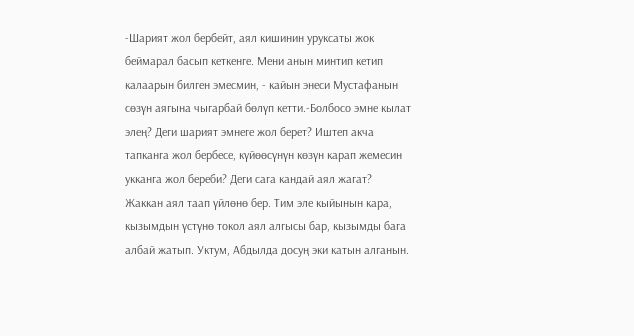-Шарият жол бербейт, аял кишинин уруксаты жок беймарал басып кеткенге. Мени анын минтип кетип калаарын билген эмесмин, - кайын энеси Мустафанын сөзүн аягына чыгарбай бөлүп кетти.-Болбосо эмне кылат элең? Деги шарият эмнеге жол берет? Иштеп акча тапканга жол бербесе, күйөөсүнүн көзүн карап жемесин укканга жол береби? Деги сага кандай аял жагат? Жаккан аял таап үйлөнө бер. Тим эле кыйынын кара, кызымдын үстүнө токол аял алгысы бар, кызымды бага албай жатып. Уктум, Абдылда досуң эки катын алганын.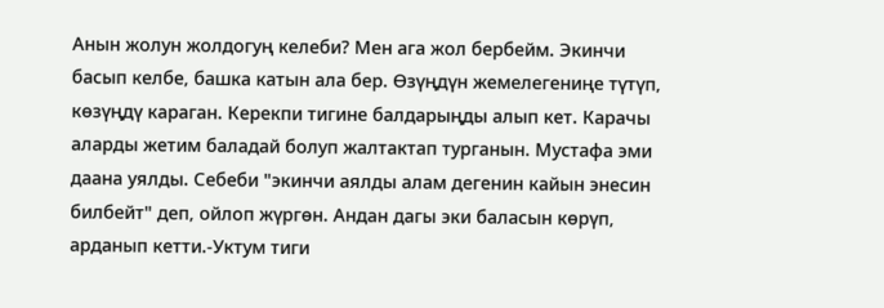Анын жолун жолдогуң келеби? Мен ага жол бербейм. Экинчи басып келбе, башка катын ала бер. Өзүңдүн жемелегениңе түтүп, көзүңдү караган. Керекпи тигине балдарыңды алып кет. Карачы аларды жетим баладай болуп жалтактап турганын. Мустафа эми даана уялды. Себеби "экинчи аялды алам дегенин кайын энесин билбейт" деп, ойлоп жүргөн. Андан дагы эки баласын көрүп, арданып кетти.-Уктум тиги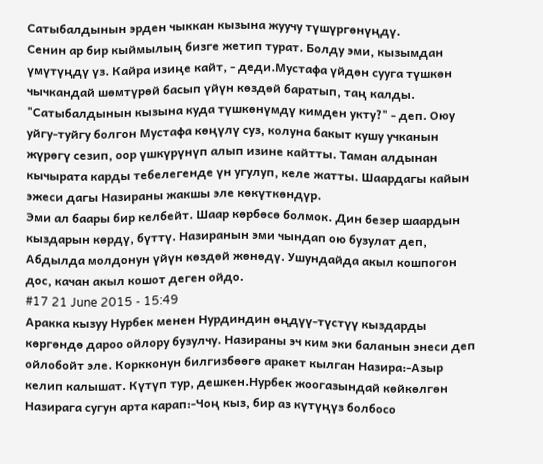Сатыбалдынын эрден чыккан кызына жуучу түшүргөнүңдү.
Сенин ар бир кыймылың бизге жетип турат. Болду эми, кызымдан үмүтүңдү үз. Кайра изиңе кайт, - деди.Мустафа үйдөн сууга түшкөн чычкандай шөмтүрөй басып үйүн көздөй баратып, таң калды. "Сатыбалдынын кызына куда түшкөнүмдү кимден укту?" - деп. Оюу уйгу-туйгу болгон Мустафа көңүлү суз, колуна бакыт кушу учканын жүрөгү сезип, оор үшкүрүнүп алып изине кайтты. Таман алдынан кычырата карды тебелегенде үн угулуп, келе жатты. Шаардагы кайын эжеси дагы Назираны жакшы эле көкүткөндүр.
Эми ал баары бир келбейт. Шаар көрбөсө болмок. Дин безер шаардын кыздарын көрдү, бүттү. Назиранын эми чындап ою бузулат деп, Абдылда молдонун үйүн көздөй жөнөдү. Ушундайда акыл кошпогон дос, качан акыл кошот деген ойдо.
#17 21 June 2015 - 15:49
Аракка кызуу Нурбек менен Нурдиндин өңдүү-түстүү кыздарды көргөндө дароо ойлору бузулчу. Назираны эч ким эки баланын энеси деп ойлобойт эле. Коркконун билгизбөөгө аракет кылган Назира:-Азыр келип калышат. Күтүп тур, дешкен.Нурбек жоогазындай көйкөлгөн Назирага сугун арта карап:-Чоң кыз, бир аз күтүңүз болбосо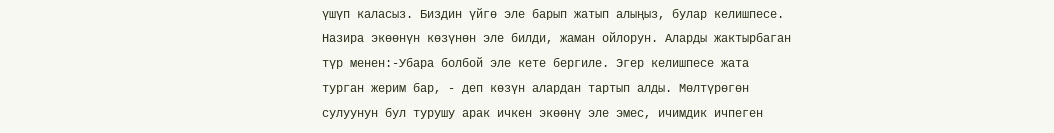үшүп каласыз. Биздин үйгө эле барып жатып алыңыз, булар келишпесе. Назира экөөнүн көзүнөн эле билди, жаман ойлорун. Аларды жактырбаган түр менен:-Убара болбой эле кете бергиле. Эгер келишпесе жата турган жерим бар, - деп көзүн алардан тартып алды. Мөлтүрөгөн сулуунун бул турушу арак ичкен экөөнү эле эмес, ичимдик ичпеген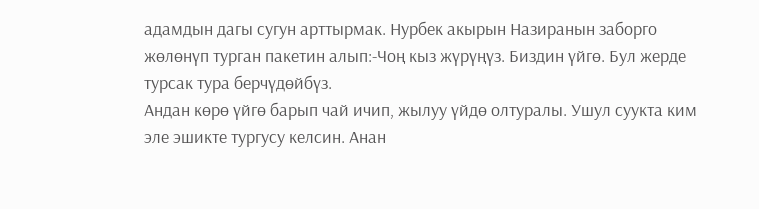адамдын дагы сугун арттырмак. Нурбек акырын Назиранын заборго жөлөнүп турган пакетин алып:-Чоң кыз жүрүңүз. Биздин үйгө. Бул жерде турсак тура берчүдөйбүз.
Андан көрө үйгө барып чай ичип, жылуу үйдө олтуралы. Ушул суукта ким эле эшикте тургусу келсин. Анан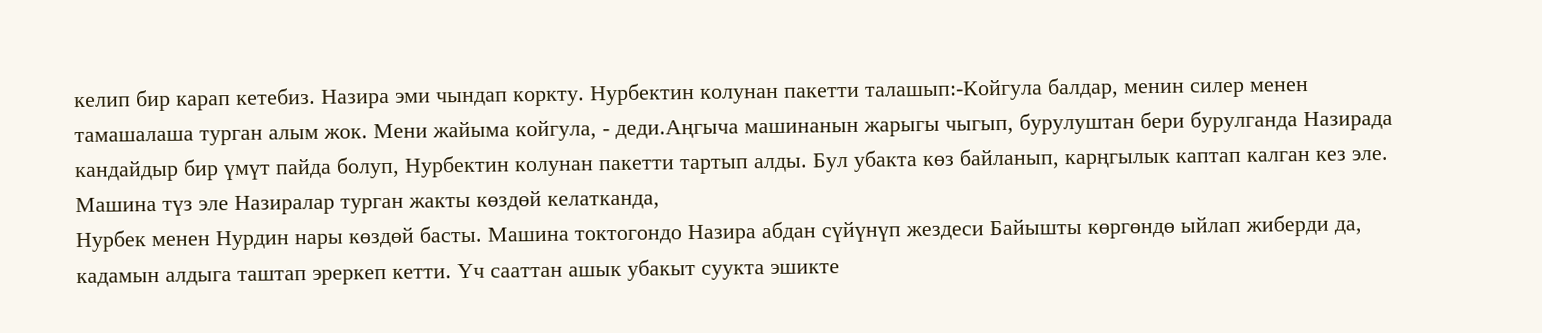келип бир карап кетебиз. Назира эми чындап коркту. Нурбектин колунан пакетти талашып:-Койгула балдар, менин силер менен тамашалаша турган алым жок. Мени жайыма койгула, - деди.Аңгыча машинанын жарыгы чыгып, бурулуштан бери бурулганда Назирада кандайдыр бир үмүт пайда болуп, Нурбектин колунан пакетти тартып алды. Бул убакта көз байланып, карңгылык каптап калган кез эле. Машина түз эле Назиралар турган жакты көздөй келатканда,
Нурбек менен Нурдин нары көздөй басты. Машина токтогондо Назира абдан сүйүнүп жездеси Байышты көргөндө ыйлап жиберди да, кадамын алдыга таштап эреркеп кетти. Үч сааттан ашык убакыт суукта эшикте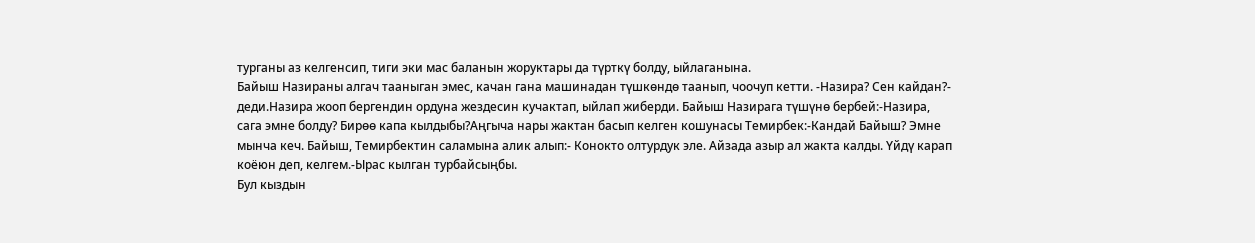турганы аз келгенсип, тиги эки мас баланын жоруктары да түрткү болду, ыйлаганына.
Байыш Назираны алгач тааныган эмес, качан гана машинадан түшкөндө таанып, чоочуп кетти. -Назира? Сен кайдан?- деди.Назира жооп бергендин ордуна жездесин кучактап, ыйлап жиберди. Байыш Назирага түшүнө бербей:-Назира,
сага эмне болду? Бирөө капа кылдыбы?Аңгыча нары жактан басып келген кошунасы Темирбек:-Кандай Байыш? Эмне мынча кеч. Байыш, Темирбектин саламына алик алып:- Конокто олтурдук эле. Айзада азыр ал жакта калды. Үйдү карап коёюн деп, келгем.-Ырас кылган турбайсыңбы.
Бул кыздын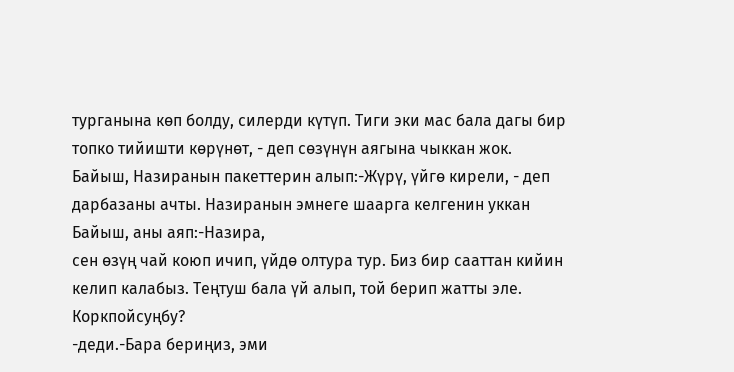турганына көп болду, силерди күтүп. Тиги эки мас бала дагы бир топко тийишти көрүнөт, - деп сөзүнүн аягына чыккан жок. Байыш, Назиранын пакеттерин алып:-Жүрү, үйгө кирели, - деп дарбазаны ачты. Назиранын эмнеге шаарга келгенин уккан Байыш, аны аяп:-Назира,
сен өзүң чай коюп ичип, үйдө олтура тур. Биз бир сааттан кийин келип калабыз. Теңтуш бала үй алып, той берип жатты эле. Коркпойсуңбу?
-деди.-Бара бериңиз, эми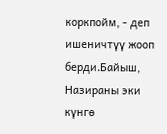коркпойм, - деп ишеничтүү жооп берди.Байыш,
Назираны эки күнгө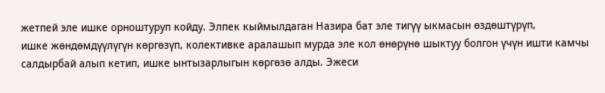жетпей эле ишке орноштуруп койду. Элпек кыймылдаган Назира бат эле тигүү ыкмасын өздөштүрүп,
ишке жөндөмдүүлүгүн көргөзүп, колективке аралашып мурда эле кол өнөрүнө шыктуу болгон үчүн ишти камчы салдырбай алып кетип, ишке ынтызарлыгын көргөзө алды. Эжеси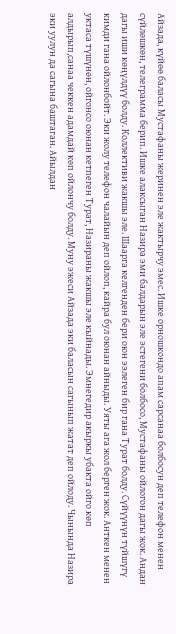Айзада, күйөө баласы Мустафаны жеринен эле жактырчу эмес. Ишке орношкондо апам сарсанаа болбосун деп телефон менен сүйлөшкөн, телеграмма берип. Ишке алаксыган Назира эми балдарын эле эстегени болбосо, Мустафаны ойлогон дагы жок. Андан дагы иши көңүлдүү болду. Коллективи жакшы эле. Шаарга келгенден бери оюн ээлеген бир гана Турат болду. Сүйүүнүн түйшүгү кимди гана ойлонбойт. Эки жолу телефон чалайын деп ойлоп, кайра бул оюнан айныды. Уяты ага жол берген жок. Анткен менен уктаса түшүнөн, ойгонсо оюнан кетпеген Турат, Назираны жакшы эле кыйнады. Эмнегедир акыркы убакта ойго көп алдырып,санаа чеккен адамдай көп ойлончу болду. Муну эжеси Айзада эки баласын сагынып жатат деп ойлоду. Чынында Назира эки уулун да сагына баштаган. Айылдан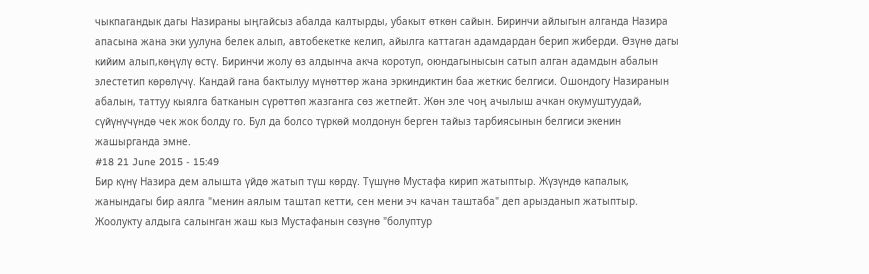чыкпагандык дагы Назираны ыңгайсыз абалда калтырды, убакыт өткөн сайын. Биринчи айлыгын алганда Назира апасына жана эки уулуна белек алып, автобекетке келип, айылга каттаган адамдардан берип жиберди. Өзүнө дагы кийим алып,көңүлү өстү. Биринчи жолу өз алдынча акча коротуп, оюндагынысын сатып алган адамдын абалын элестетип көрөлүчү. Кандай гана бактылуу мүнөттөр жана эркиндиктин баа жеткис белгиси. Ошондогу Назиранын абалын, таттуу кыялга батканын сүрөттөп жазганга сөз жетпейт. Жөн эле чоң ачылыш ачкан окумуштуудай,
сүйүнүчүндө чек жок болду го. Бул да болсо түркөй молдонун берген тайыз тарбиясынын белгиси экенин жашырганда эмне.
#18 21 June 2015 - 15:49
Бир күнү Назира дем алышта үйдө жатып түш көрдү. Түшүнө Мустафа кирип жатыптыр. Жүзүндө капалык, жанындагы бир аялга "менин аялым таштап кетти, сен мени эч качан таштаба" деп арызданып жатыптыр. Жоолукту алдыга салынган жаш кыз Мустафанын сөзүнө "болуптур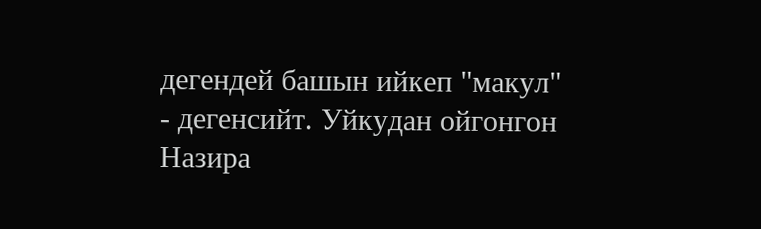дегендей башын ийкеп "макул"
- дегенсийт. Уйкудан ойгонгон Назира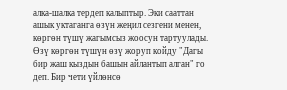алка-шалка тердеп калыптыр. Эки сааттан ашык уктаганга өзүн жеңил сезгени менен, көргөн түшү жагымсыз жоосун тартуулады.
Өзү көргөн түшүн өзү жоруп койду "Дагы бир жаш кыздын башын айлантып алган" го деп. Бир чети үйлөнсө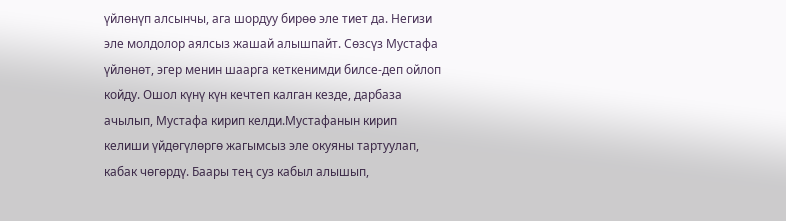үйлөнүп алсынчы, ага шордуу бирөө эле тиет да. Негизи эле молдолор аялсыз жашай алышпайт. Сөзсүз Мустафа үйлөнөт, эгер менин шаарга кеткенимди билсе-деп ойлоп койду. Ошол күнү күн кечтеп калган кезде, дарбаза ачылып, Мустафа кирип келди.Мустафанын кирип келиши үйдөгүлөргө жагымсыз эле окуяны тартуулап, кабак чөгөрдү. Баары тең суз кабыл алышып,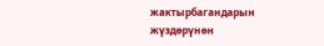жактырбагандарын жүздөрүнөн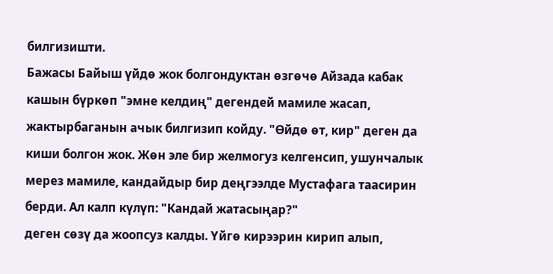билгизишти.
Бажасы Байыш үйдө жок болгондуктан өзгөчө Айзада кабак кашын бүркөп "эмне келдиң" дегендей мамиле жасап, жактырбаганын ачык билгизип койду. "Өйдө өт, кир" деген да киши болгон жок. Жөн эле бир желмогуз келгенсип, ушунчалык мерез мамиле, кандайдыр бир деңгээлде Мустафага таасирин берди. Ал калп күлүп: "Кандай жатасыңар?"
деген сөзү да жоопсуз калды. Үйгө кирээрин кирип алып,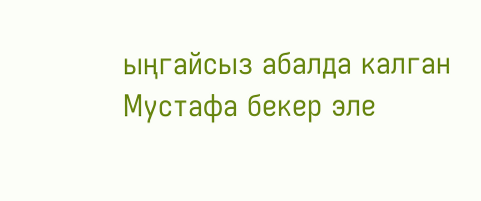ыңгайсыз абалда калган Мустафа бекер эле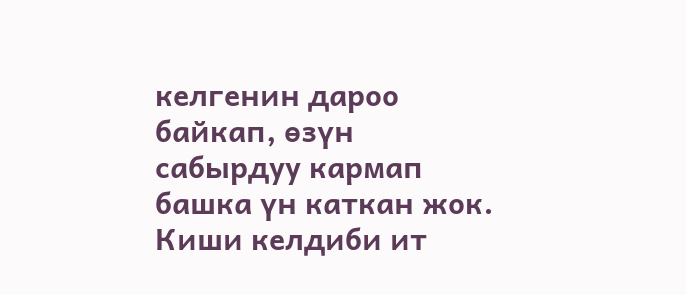келгенин дароо байкап, өзүн сабырдуу кармап башка үн каткан жок. Киши келдиби ит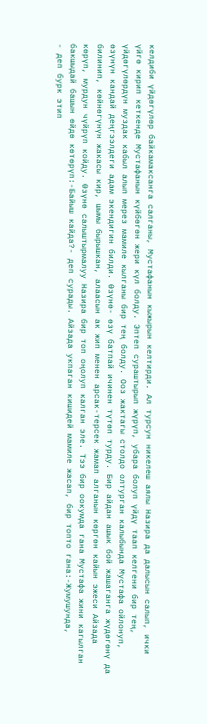келдиби үйдөгүлөр байкамаксанга салганы, Мустафанын кыжырын келтирди. Ал турсун никелеш аялы Назира да далысын салып, ички үйгө кирип кеткенде Мустафанын күйбөгөн жери күл болду. Эптеп сураштырып жүрүп, убара болуп үйдү таап келгени бир тең, үйдөгүлөрдүн муздак кабыл алып мерез мамиле кылганы бир тең болду. Ооз жактагы столдо олтурган калыбында Мустафа ойлонуп, өзүнүн кандай деңгээлдеги адам экендигин билди. Өзүнө- өзү батпай ичинен түтөп турду. Бир айдан ашык бой жашаганга жүдөгөнү да билинип, көйнөгүнүн жакасы кир, шымы бырышкан, алаасын ак жип менен арсак-терсек жамап алганын көргөн кайын эжеси Айзада көрүп, мурдун чүйрүп койду. Өзүнө салыштырмалуу Назира бир топ оңолуп калган эле. Тээ бир оокумда гана Мустафа жини кагылган бакшыдай башын өйдө көтөрүп:-Байыш кайда?- деп сурады. Айзада укпаган кишидей мамиле жасап, бир топто гана:-Жумушунда,
- деп бурк этип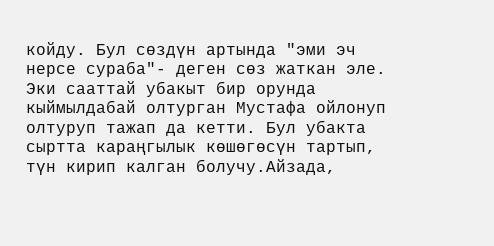койду. Бул сөздүн артында "эми эч нерсе сураба"- деген сөз жаткан эле. Эки сааттай убакыт бир орунда кыймылдабай олтурган Мустафа ойлонуп олтуруп тажап да кетти. Бул убакта сыртта караңгылык көшөгөсүн тартып, түн кирип калган болучу.Айзада,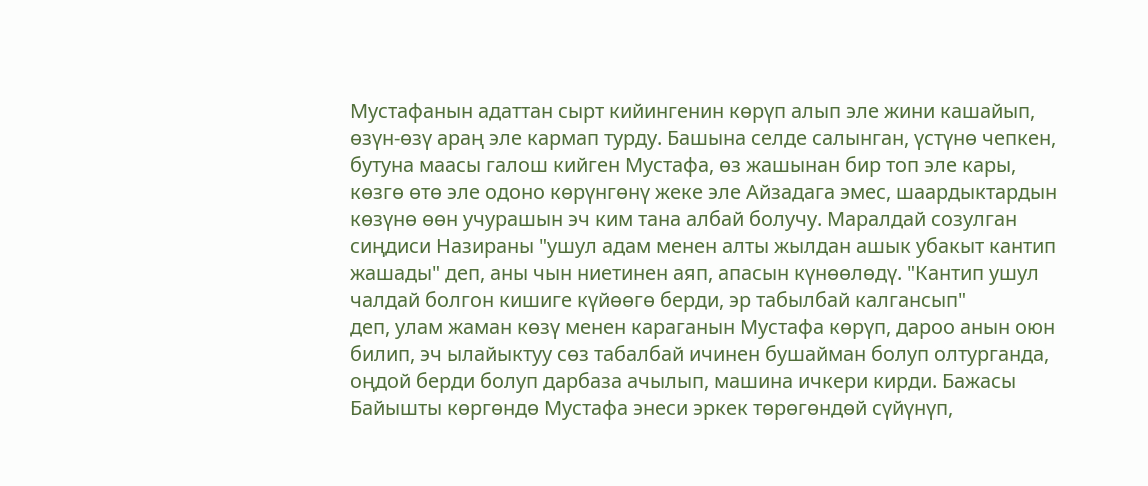Мустафанын адаттан сырт кийингенин көрүп алып эле жини кашайып, өзүн-өзү араң эле кармап турду. Башына селде салынган, үстүнө чепкен, бутуна маасы галош кийген Мустафа, өз жашынан бир топ эле кары, көзгө өтө эле одоно көрүнгөнү жеке эле Айзадага эмес, шаардыктардын көзүнө өөн учурашын эч ким тана албай болучу. Маралдай созулган сиңдиси Назираны "ушул адам менен алты жылдан ашык убакыт кантип жашады" деп, аны чын ниетинен аяп, апасын күнөөлөдү. "Кантип ушул чалдай болгон кишиге күйөөгө берди, эр табылбай калгансып"
деп, улам жаман көзү менен караганын Мустафа көрүп, дароо анын оюн билип, эч ылайыктуу сөз табалбай ичинен бушайман болуп олтурганда,
оңдой берди болуп дарбаза ачылып, машина ичкери кирди. Бажасы Байышты көргөндө Мустафа энеси эркек төрөгөндөй сүйүнүп,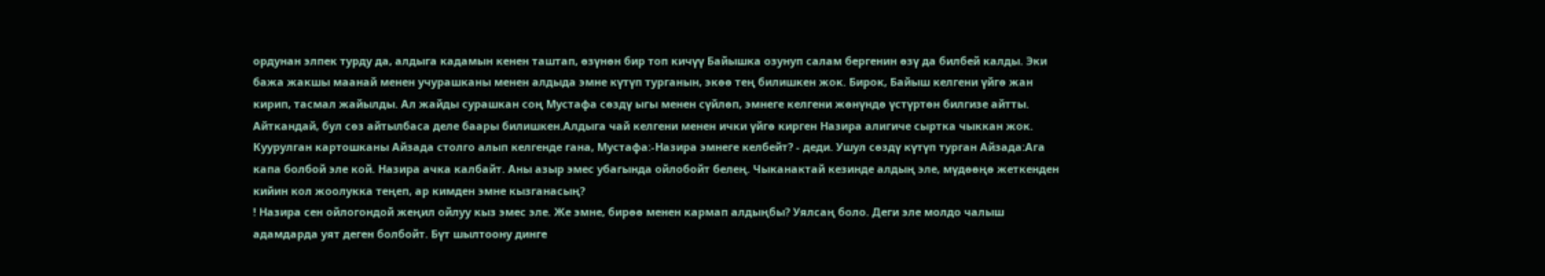ордунан элпек турду да, алдыга кадамын кенен таштап, өзүнөн бир топ кичүү Байышка озунуп салам бергенин өзү да билбей калды. Эки бажа жакшы маанай менен учурашканы менен алдыда эмне күтүп турганын, экөө тең билишкен жок. Бирок, Байыш келгени үйгө жан кирип, тасмал жайылды. Ал жайды сурашкан соң Мустафа сөздү ыгы менен сүйлөп, эмнеге келгени жөнүндө үстүртөн билгизе айтты. Айткандай, бул сөз айтылбаса деле баары билишкен.Алдыга чай келгени менен ички үйгө кирген Назира алигиче сыртка чыккан жок. Куурулган картошканы Айзада столго алып келгенде гана, Мустафа:-Назира эмнеге келбейт? - деди. Ушул сөздү күтүп турган Айзада:Ага капа болбой эле кой. Назира ачка калбайт. Аны азыр эмес убагында ойлобойт белең. Чыканактай кезинде алдың эле, мүдөөңө жеткенден кийин кол жоолукка теңеп, ар кимден эмне кызганасың?
! Назира сен ойлогондой жеңил ойлуу кыз эмес эле. Же эмне, бирөө менен кармап алдыңбы? Уялсаң боло. Деги эле молдо чалыш адамдарда уят деген болбойт. Бүт шылтоону динге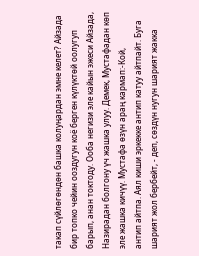такап сүйлөгөндөн башка колуңардан эмне келет? Айзада бир топко чейин ооздугун коё берген күлүктөй оолугуп барып, анан токтоду. Ооба негизи эле кайын эжеси Айзада, Назирадан болгону үч жашка улуу. Демек, Мустафадан көп эле жашка кичүү. Мустафа өзүн араң кармап:-Кой,
антип айтпа. Аял киши эркекке антип катуу айтпайт. Буга шарият жол бербейт, - деп, сөздүн нугун шарият жакка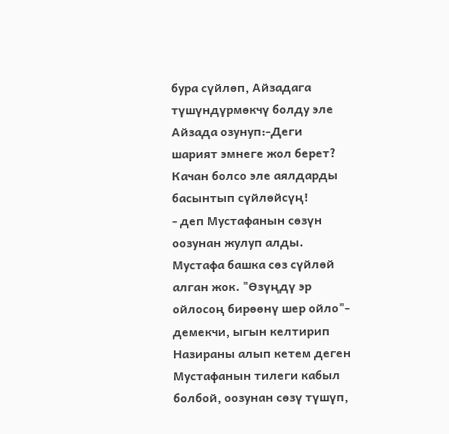бура сүйлөп, Айзадага түшүндүрмөкчү болду эле Айзада озунуп:-Деги шарият эмнеге жол берет? Качан болсо эле аялдарды басынтып сүйлөйсүң!
- деп Мустафанын сөзүн оозунан жулуп алды. Мустафа башка сөз сүйлөй алган жок. "Өзүңдү эр ойлосоң бирөөнү шер ойло"- демекчи, ыгын келтирип Назираны алып кетем деген Мустафанын тилеги кабыл болбой, оозунан сөзү түшүп,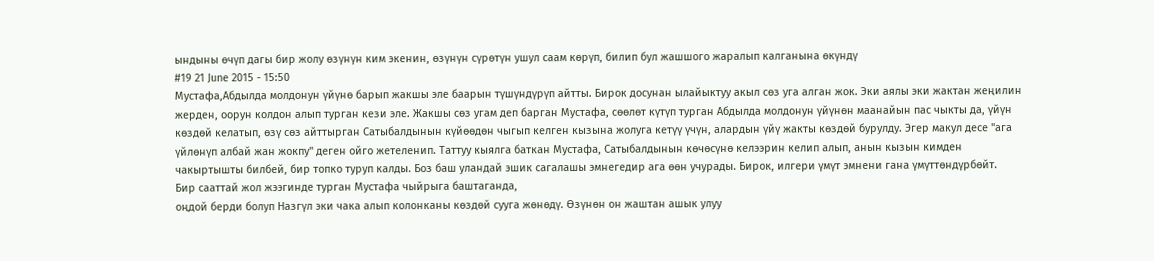ындыны өчүп дагы бир жолу өзүнүн ким экенин, өзүнүн сүрөтүн ушул саам көрүп, билип бул жашшого жаралып калганына өкүндү
#19 21 June 2015 - 15:50
Мустафа,Абдылда молдонун үйүнө барып жакшы эле баарын түшүндүрүп айтты. Бирок досунан ылайыктуу акыл сөз уга алган жок. Эки аялы эки жактан жеңилин жерден, оорун колдон алып турган кези эле. Жакшы сөз угам деп барган Мустафа, сөөлөт күтүп турган Абдылда молдонун үйүнөн маанайын пас чыкты да, үйүн көздөй келатып, өзү сөз айттырган Сатыбалдынын күйөөдөн чыгып келген кызына жолуга кетүү үчүн, алардын үйү жакты көздөй бурулду. Эгер макул десе "ага үйлөнүп албай жан жокпу" деген ойго жетеленип. Таттуу кыялга баткан Мустафа, Сатыбалдынын көчөсүнө келээрин келип алып, анын кызын кимден чакыртышты билбей, бир топко туруп калды. Боз баш уландай эшик сагалашы эмнегедир ага өөн учурады. Бирок, илгери үмүт эмнени гана үмүттөндүрбөйт.
Бир сааттай жол жээгинде турган Мустафа чыйрыга баштаганда,
оңдой берди болуп Назгүл эки чака алып колонканы көздөй сууга жөнөдү. Өзүнөн он жаштан ашык улуу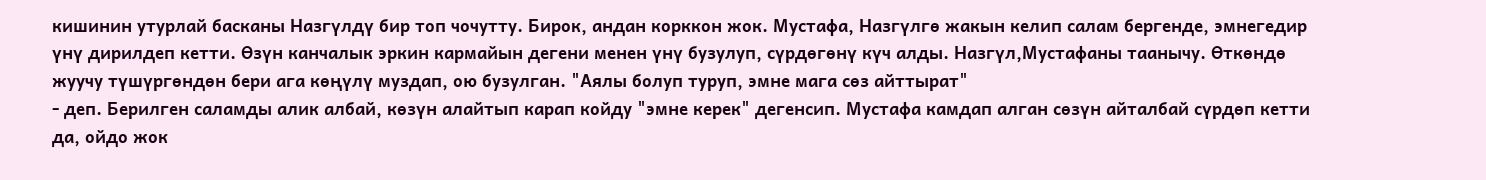кишинин утурлай басканы Назгүлдү бир топ чочутту. Бирок, андан корккон жок. Мустафа, Назгүлгө жакын келип салам бергенде, эмнегедир үнү дирилдеп кетти. Өзүн канчалык эркин кармайын дегени менен үнү бузулуп, сүрдөгөнү күч алды. Назгүл,Мустафаны таанычу. Өткөндө жуучу түшүргөндөн бери ага көңүлү муздап, ою бузулган. "Аялы болуп туруп, эмне мага сөз айттырат"
- деп. Берилген саламды алик албай, көзүн алайтып карап койду "эмне керек" дегенсип. Мустафа камдап алган сөзүн айталбай сүрдөп кетти да, ойдо жок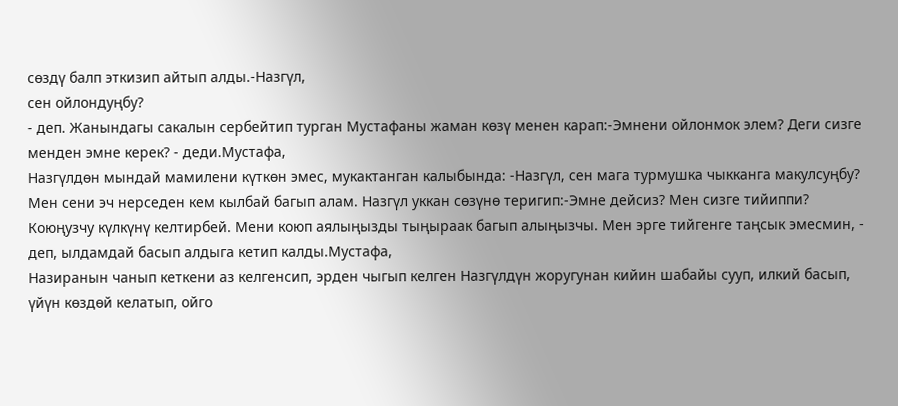сөздү балп эткизип айтып алды.-Назгүл,
сен ойлондуңбу?
- деп. Жанындагы сакалын сербейтип турган Мустафаны жаман көзү менен карап:-Эмнени ойлонмок элем? Деги сизге менден эмне керек? - деди.Мустафа,
Назгүлдөн мындай мамилени күткөн эмес, мукактанган калыбында: -Назгүл, сен мага турмушка чыкканга макулсуңбу?
Мен сени эч нерседен кем кылбай багып алам. Назгүл уккан сөзүнө теригип:-Эмне дейсиз? Мен сизге тийиппи? Коюңузчу күлкүнү келтирбей. Мени коюп аялыңызды тыңыраак багып алыңызчы. Мен эрге тийгенге таңсык эмесмин, - деп, ылдамдай басып алдыга кетип калды.Мустафа,
Назиранын чанып кеткени аз келгенсип, эрден чыгып келген Назгүлдүн жоругунан кийин шабайы сууп, илкий басып, үйүн көздөй келатып, ойго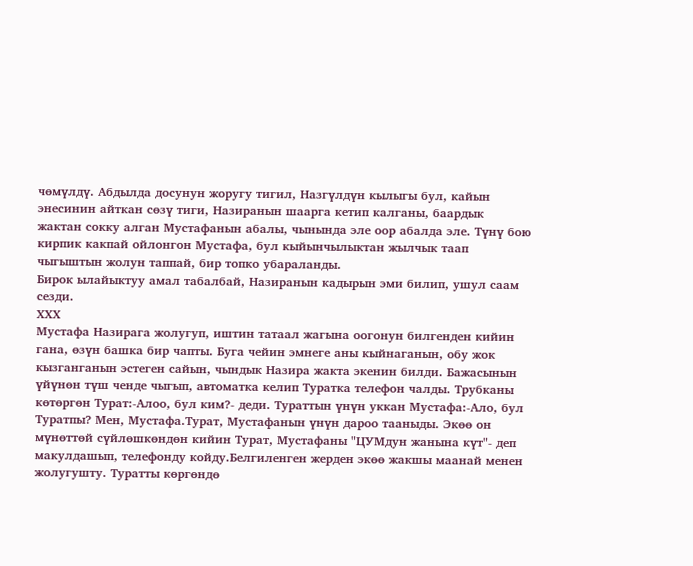чөмүлдү. Абдылда досунун жоругу тигил, Назгүлдүн кылыгы бул, кайын энесинин айткан сөзү тиги, Назиранын шаарга кетип калганы, баардык жактан сокку алган Мустафанын абалы, чынында эле оор абалда эле. Түнү бою кирпик какпай ойлонгон Мустафа, бул кыйынчылыктан жылчык таап чыгыштын жолун таппай, бир топко убараланды.
Бирок ылайыктуу амал табалбай, Назиранын кадырын эми билип, ушул саам сезди.
ХХХ
Мустафа Назирага жолугуп, иштин татаал жагына оогонун билгенден кийин гана, өзүн башка бир чапты. Буга чейин эмнеге аны кыйнаганын, обу жок кызганганын эстеген сайын, чындык Назира жакта экенин билди. Бажасынын үйүнөн түш ченде чыгып, автоматка келип Туратка телефон чалды. Трубканы көтөргөн Турат:-Алоо, бул ким?- деди. Тураттын үнүн уккан Мустафа:-Ало, бул Туратпы? Мен, Мустафа.Турат, Мустафанын үнүн дароо тааныды. Экөө он мүнөттөй сүйлөшкөндөн кийин Турат, Мустафаны "ЦУМдун жанына күт"- деп макулдашып, телефонду койду.Белгиленген жерден экөө жакшы маанай менен жолугушту. Туратты көргөндө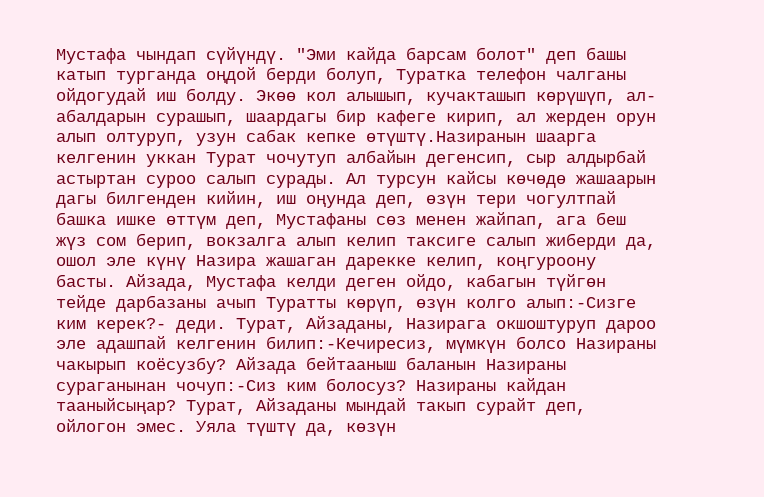Мустафа чындап сүйүндү. "Эми кайда барсам болот" деп башы катып турганда оңдой берди болуп, Туратка телефон чалганы ойдогудай иш болду. Экөө кол алышып, кучакташып көрүшүп, ал-абалдарын сурашып, шаардагы бир кафеге кирип, ал жерден орун алып олтуруп, узун сабак кепке өтүштү.Назиранын шаарга келгенин уккан Турат чочутуп албайын дегенсип, сыр алдырбай астыртан суроо салып сурады. Ал турсун кайсы көчөдө жашаарын дагы билгенден кийин, иш оңунда деп, өзүн тери чогултпай башка ишке өттүм деп, Мустафаны сөз менен жайпап, ага беш жүз сом берип, вокзалга алып келип таксиге салып жиберди да, ошол эле күнү Назира жашаган дарекке келип, коңгуроону басты. Айзада, Мустафа келди деген ойдо, кабагын түйгөн тейде дарбазаны ачып Туратты көрүп, өзүн колго алып:-Сизге ким керек?- деди. Турат, Айзаданы, Назирага окшоштуруп дароо эле адашпай келгенин билип:-Кечиресиз, мүмкүн болсо Назираны чакырып коёсузбу? Айзада бейтааныш баланын Назираны сураганынан чочуп:-Сиз ким болосуз? Назираны кайдан тааныйсыңар? Турат, Айзаданы мындай такып сурайт деп, ойлогон эмес. Уяла түштү да, көзүн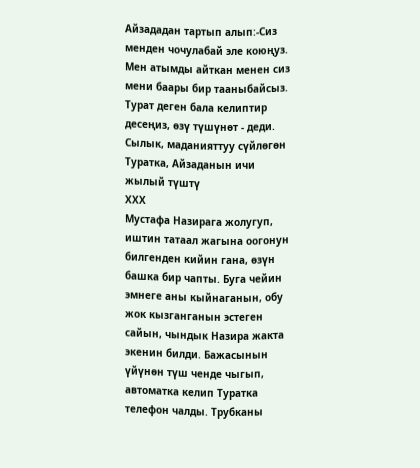Айзададан тартып алып:-Сиз менден чочулабай эле коюңуз. Мен атымды айткан менен сиз мени баары бир тааныбайсыз. Турат деген бала келиптир десеңиз, өзү түшүнөт - деди. Сылык, маданияттуу сүйлөгөн Туратка, Айзаданын ичи жылый түштү
ХХХ
Мустафа Назирага жолугуп, иштин татаал жагына оогонун билгенден кийин гана, өзүн башка бир чапты. Буга чейин эмнеге аны кыйнаганын, обу жок кызганганын эстеген сайын, чындык Назира жакта экенин билди. Бажасынын үйүнөн түш ченде чыгып, автоматка келип Туратка телефон чалды. Трубканы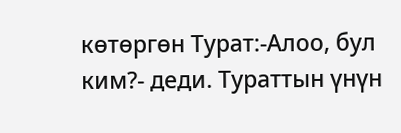көтөргөн Турат:-Алоо, бул ким?- деди. Тураттын үнүн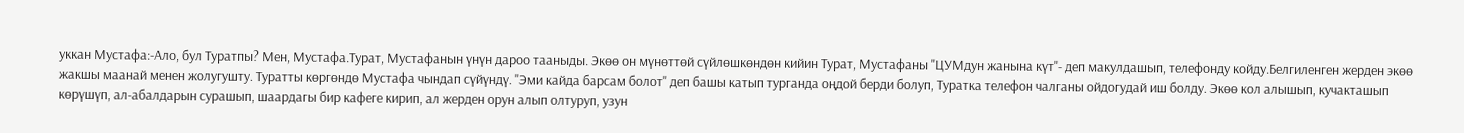уккан Мустафа:-Ало, бул Туратпы? Мен, Мустафа.Турат, Мустафанын үнүн дароо тааныды. Экөө он мүнөттөй сүйлөшкөндөн кийин Турат, Мустафаны "ЦУМдун жанына күт"- деп макулдашып, телефонду койду.Белгиленген жерден экөө жакшы маанай менен жолугушту. Туратты көргөндө Мустафа чындап сүйүндү. "Эми кайда барсам болот" деп башы катып турганда оңдой берди болуп, Туратка телефон чалганы ойдогудай иш болду. Экөө кол алышып, кучакташып көрүшүп, ал-абалдарын сурашып, шаардагы бир кафеге кирип, ал жерден орун алып олтуруп, узун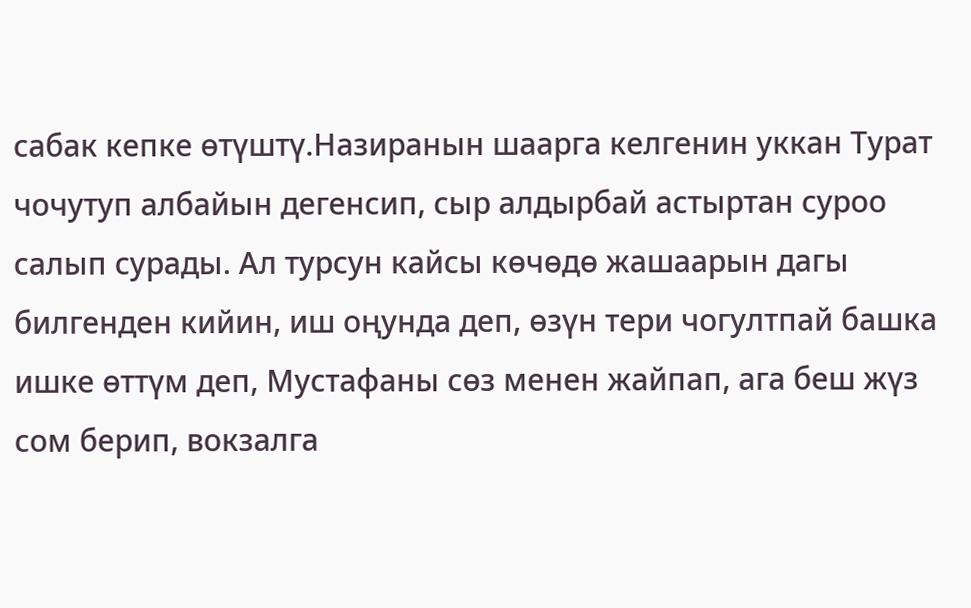сабак кепке өтүштү.Назиранын шаарга келгенин уккан Турат чочутуп албайын дегенсип, сыр алдырбай астыртан суроо салып сурады. Ал турсун кайсы көчөдө жашаарын дагы билгенден кийин, иш оңунда деп, өзүн тери чогултпай башка ишке өттүм деп, Мустафаны сөз менен жайпап, ага беш жүз сом берип, вокзалга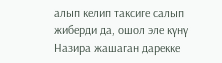алып келип таксиге салып жиберди да, ошол эле күнү Назира жашаган дарекке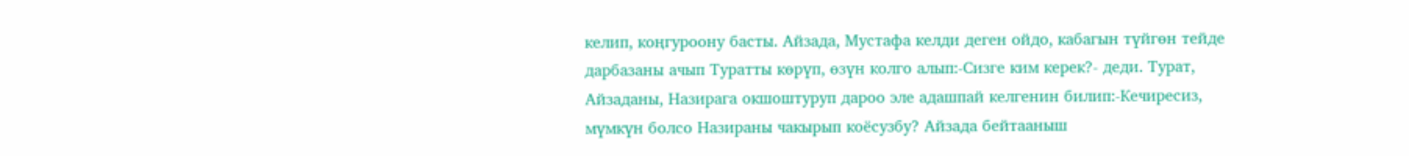келип, коңгуроону басты. Айзада, Мустафа келди деген ойдо, кабагын түйгөн тейде дарбазаны ачып Туратты көрүп, өзүн колго алып:-Сизге ким керек?- деди. Турат, Айзаданы, Назирага окшоштуруп дароо эле адашпай келгенин билип:-Кечиресиз, мүмкүн болсо Назираны чакырып коёсузбу? Айзада бейтааныш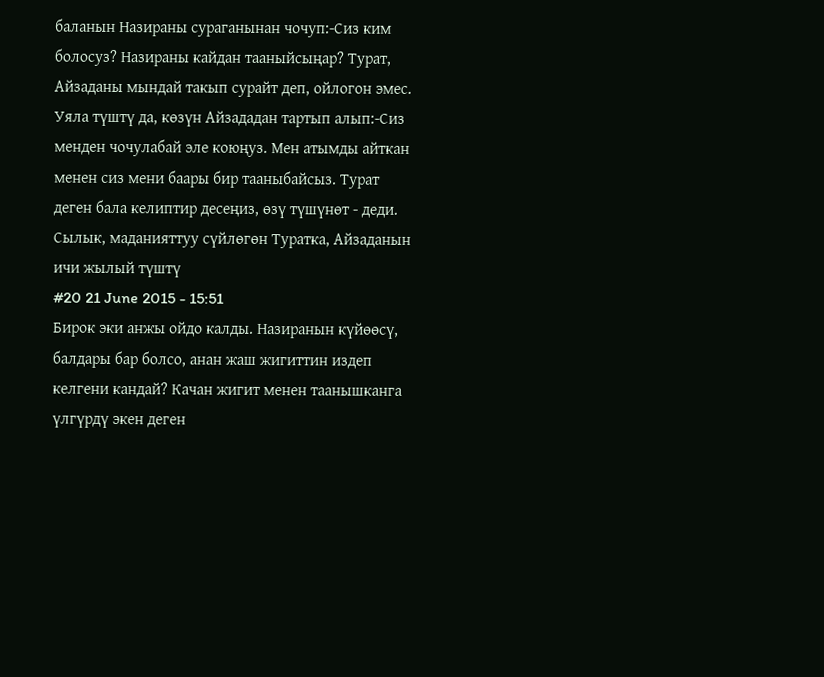баланын Назираны сураганынан чочуп:-Сиз ким болосуз? Назираны кайдан тааныйсыңар? Турат, Айзаданы мындай такып сурайт деп, ойлогон эмес. Уяла түштү да, көзүн Айзададан тартып алып:-Сиз менден чочулабай эле коюңуз. Мен атымды айткан менен сиз мени баары бир тааныбайсыз. Турат деген бала келиптир десеңиз, өзү түшүнөт - деди. Сылык, маданияттуу сүйлөгөн Туратка, Айзаданын ичи жылый түштү
#20 21 June 2015 - 15:51
Бирок эки анжы ойдо калды. Назиранын күйөөсү, балдары бар болсо, анан жаш жигиттин издеп келгени кандай? Качан жигит менен таанышканга үлгүрдү экен деген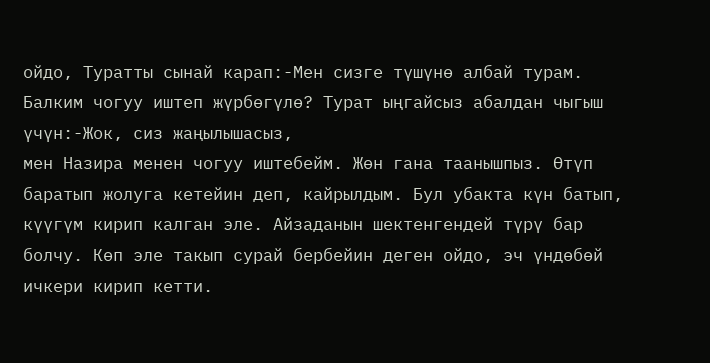ойдо, Туратты сынай карап:-Мен сизге түшүнө албай турам. Балким чогуу иштеп жүрбөгүлө? Турат ыңгайсыз абалдан чыгыш үчүн:-Жок, сиз жаңылышасыз,
мен Назира менен чогуу иштебейм. Жөн гана таанышпыз. Өтүп баратып жолуга кетейин деп, кайрылдым. Бул убакта күн батып, күүгүм кирип калган эле. Айзаданын шектенгендей түрү бар болчу. Көп эле такып сурай бербейин деген ойдо, эч үндөбөй ичкери кирип кетти.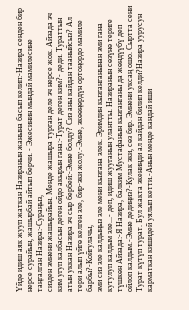Үйдө идиш аяк жууп жаткан Назиранын жанына басып келип:-Назира сенден бир нерсе сурайын, жашырбай айтып берчи. - Эжесинин мындай мамилесине таңгалган Назира:-Сураңыз,
сизден эмнени жашырайын. Менде жашыра турган деле эч нерсе жок. Айзада эч ким угуп калбасын деген ойдо акырын гана:-Турат деген ким?- деди. Тураттын атын уккан Назира эч сыр бербей:-Эмне болду? Сиз аны кайдан тааныйсыз? Ал тери алып үйгө келген эле, бир-эки жолу.-Эмне, экөөңөрдүн ортоңордо мамиле барбы?-Койгулачы,
эми сиз эле калдыңыз эле мени кызгана элек. Эримдин кызганганынан эми гана кутулуп калдым эле...- деп, идиш жууганын улантты. Назиранын сөзүнө териге түшкөн Айзада:-Я Назира, балким Мустафанын кызганганы да жөндүүбү деп ойлоп калдым.-Эмне дедиңиз?-Кулак эки, сөз бир. Эмнени уксаң ошо. Сыртта сени Турат күтүп турат. Бул жакта экениңди ал кайдан билип келди?Назира уурусун карматкан кишидей уялып кетти.-Анын менде кандай иши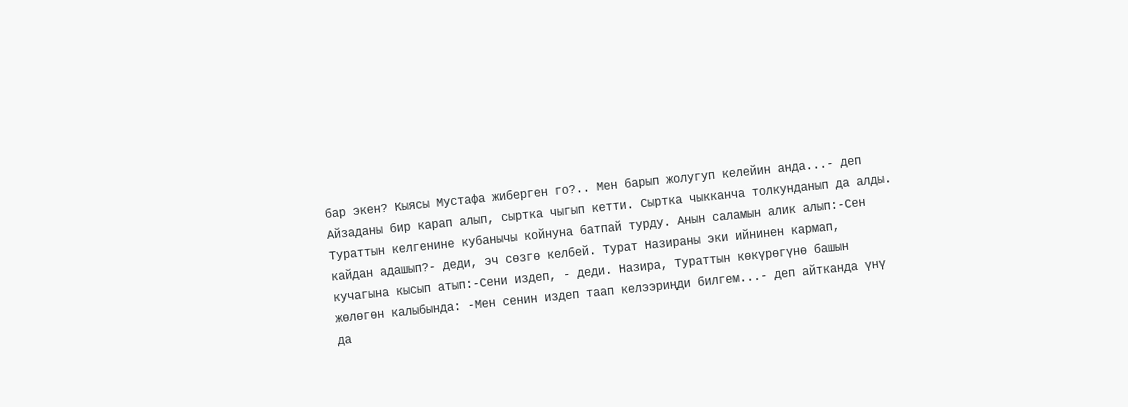бар экен? Кыясы Мустафа жиберген го?.. Мен барып жолугуп келейин анда...- деп Айзаданы бир карап алып, сыртка чыгып кетти. Сыртка чыкканча толкунданып да алды. Тураттын келгенине кубанычы койнуна батпай турду. Анын саламын алик алып:-Сен кайдан адашып?- деди, эч сөзгө келбей. Турат Назираны эки ийнинен кармап, кучагына кысып атып:-Сени издеп, - деди. Назира, Тураттын көкүрөгүнө башын жөлөгөн калыбында: -Мен сенин издеп таап келээриңди билгем...- деп айтканда үнү да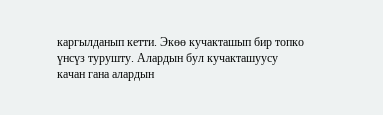каргылданып кетти. Экөө кучакташып бир топко үнсүз турушту. Алардын бул кучакташуусу качан гана алардын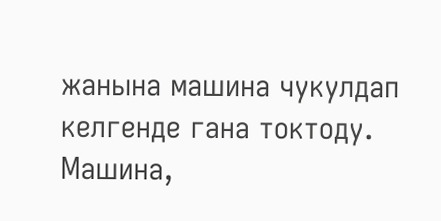жанына машина чукулдап келгенде гана токтоду. Машина,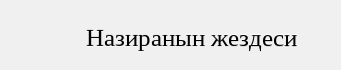Назиранын жездеси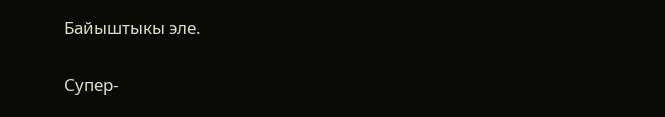Байыштыкы эле.

Супер-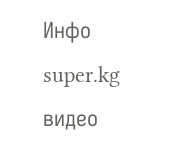Инфо
super.kg
видео